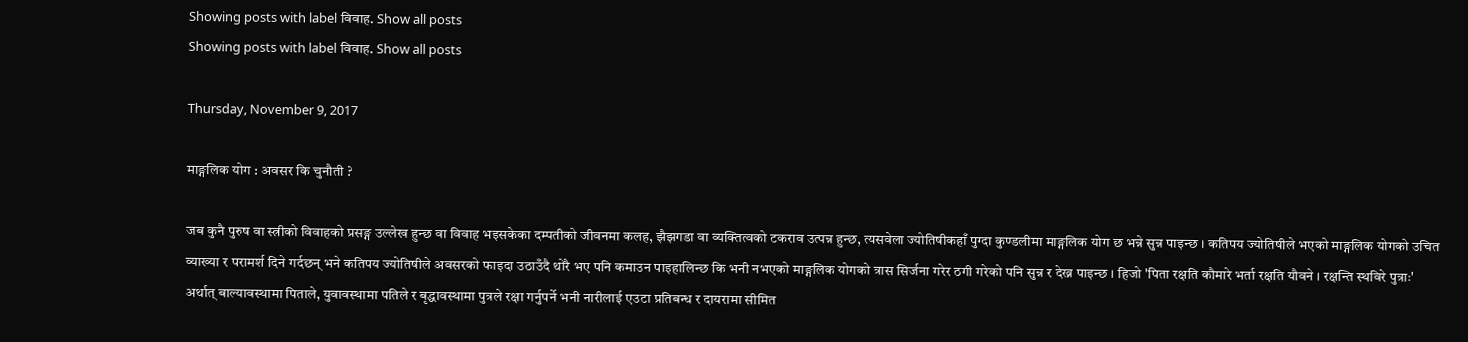Showing posts with label विवाह. Show all posts
Showing posts with label विवाह. Show all posts

Thursday, November 9, 2017

माङ्गलिक योग : अवसर कि चुनौती ?

जब कुनै पुरुष वा स्त्रीको विवाहको प्रसङ्ग उल्लेख हुन्छ वा विवाह भइसकेका दम्पतीको जीवनमा कलह, झैझगडा वा व्यक्तित्वको टकराव उत्पन्न हुन्छ, त्यसवेला ज्योतिषीकहाँ पुग्दा कुण्डलीमा माङ्गलिक योग छ भन्ने सुन्न पाइन्छ । कतिपय ज्योतिषीले भएको माङ्गलिक योगको उचित व्याख्या र परामर्श दिने गर्दछन् भने कतिपय ज्योतिषीले अवसरको फाइदा उठाउँदै थोरै भए पनि कमाउन पाइहालिन्छ कि भनी नभएको माङ्गलिक योगको त्रास सिर्जना गरेर ठगी गरेको पनि सुन्न र देख्न पाइन्छ । हिजो 'पिता रक्षति कौमारे भर्ता रक्षति यौवने । रक्षन्ति स्थविरे पुत्राः' अर्थात् बाल्यावस्थामा पिताले, युवावस्थामा पतिले र बृद्धावस्थामा पुत्रले रक्षा गर्नुपर्ने भनी नारीलाई एउटा प्रतिबन्ध र दायरामा सीमित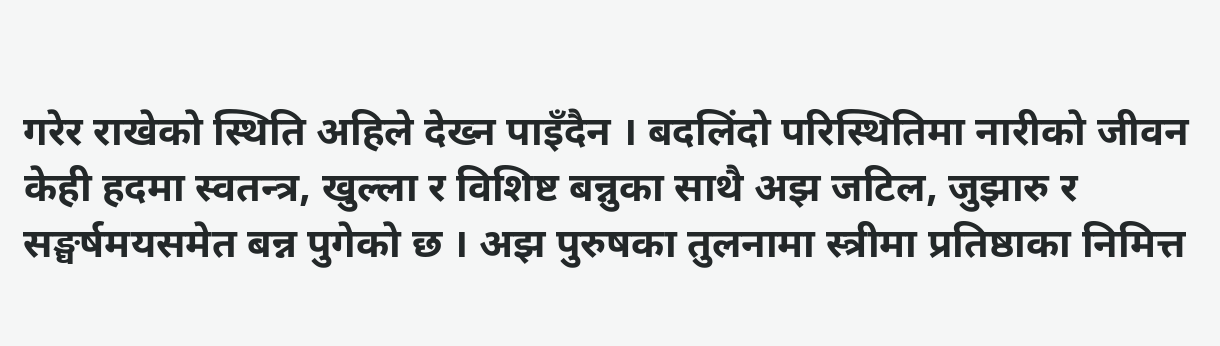गरेर राखेको स्थिति अहिले देख्न पाइँदैन । बदलिंदो परिस्थितिमा नारीको जीवन केही हदमा स्वतन्त्र, खुल्ला र विशिष्ट बन्नुका साथै अझ जटिल, जुझारु र सङ्घर्षमयसमेत बन्न पुगेको छ । अझ पुरुषका तुलनामा स्त्रीमा प्रतिष्ठाका निमित्त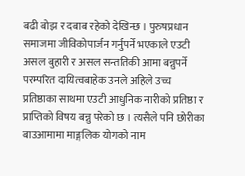बढी बोझ र दबाब रहेको देखिन्छ । पुरुषप्रधान समाजमा जीविकोपार्जन गर्नुपर्ने भएकाले एउटी असल बुहारी र असल सन्ततिकी आमा बन्नुपर्ने परम्परित दायित्वबाहेक उनले अहिले उच्च प्रतिष्ठाका साथमा एउटी आधुनिक नारीको प्रतिष्ठा र प्राप्तिको विषय बन्नु परेको छ । त्यसैले पनि छोरीका बाउआमामा माङ्गलिक योगको नाम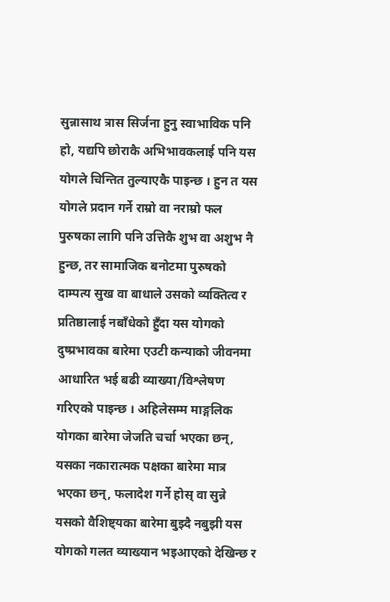सुन्नासाथ त्रास सिर्जना हुनु स्वाभाविक पनि हो, यद्यपि छोराकै अभिभावकलाई पनि यस योगले चिन्तित तुल्याएकै पाइन्छ । हुन त यस योगले प्रदान गर्ने राम्रो वा नराम्रो फल पुरुषका लागि पनि उत्तिकै शुभ वा अशुभ नै हुन्छ, तर सामाजिक बनोटमा पुरुषको दाम्पत्य सुख वा बाधाले उसको व्यक्तित्व र प्रतिष्ठालाई नबाँधेको हुँदा यस योगको दुष्प्रभावका बारेमा एउटी कन्याको जीवनमा आधारित भई बढी व्याख्या/विश्लेषण गरिएको पाइन्छ । अहिलेसम्म माङ्गलिक योगका बारेमा जेजति चर्चा भएका छन्, यसका नकारात्मक पक्षका बारेमा मात्र भएका छन्, फलादेश गर्ने होस् वा सुन्ने यसको वैशिष्ट्यका बारेमा बुझ्दै नबुझी यस योगको गलत व्याख्यान भइआएको देखिन्छ र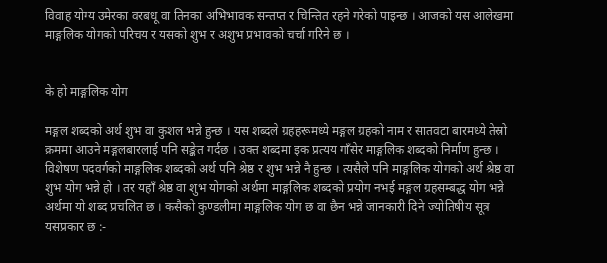विवाह योग्य उमेरका वरबधू वा तिनका अभिभावक सन्तप्त र चिन्तित रहने गरेको पाइन्छ । आजको यस आलेखमा माङ्गलिक योगको परिचय र यसको शुभ र अशुभ प्रभावको चर्चा गरिने छ ।


के हो माङ्गलिक योग

मङ्गल शब्दको अर्थ शुभ वा कुशल भन्ने हुन्छ । यस शब्दले ग्रहहरूमध्ये मङ्गल ग्रहको नाम र सातवटा बारमध्ये तेस्रो क्रममा आउने मङ्गलबारलाई पनि सङ्केत गर्दछ । उक्त शब्दमा इक प्रत्यय गाँसेर माङ्गलिक शब्दको निर्माण हुन्छ । विशेषण पदवर्गको माङ्गलिक शब्दको अर्थ पनि श्रेष्ठ र शुभ भन्ने नै हुन्छ । त्यसैले पनि माङ्गलिक योगको अर्थ श्रेष्ठ वा शुभ योग भन्ने हो । तर यहाँ श्रेष्ठ वा शुभ योगको अर्थमा माङ्गलिक शब्दको प्रयोग नभई मङ्गल ग्रहसम्बद्ध योग भन्ने अर्थमा यो शब्द प्रचलित छ । कसैको कुण्डलीमा माङ्गलिक योग छ वा छैन भन्ने जानकारी दिने ज्योतिषीय सूत्र यसप्रकार छ :-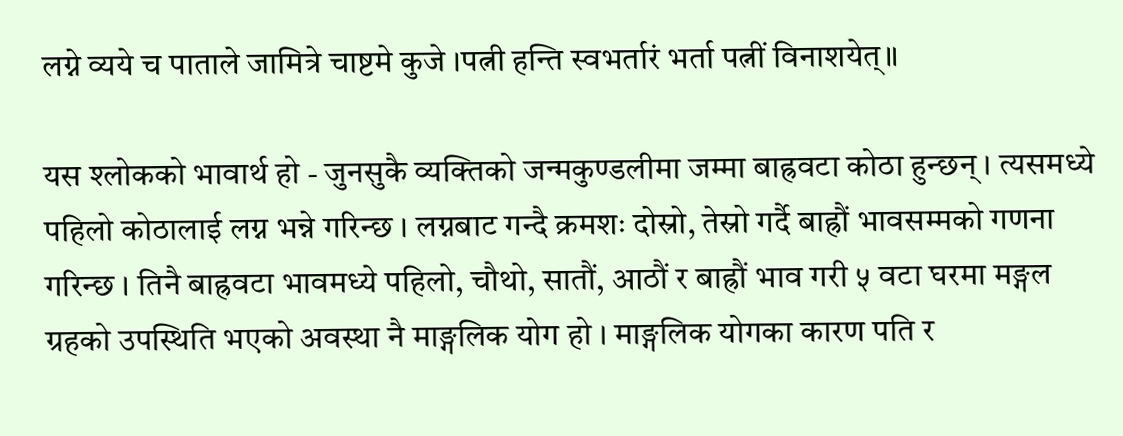लग्ने व्यये च पाताले जामित्रे चाष्टमे कुजे ।पत्नी हन्ति स्वभर्तारं भर्ता पत्नीं विनाशयेत्॥

यस श्लोकको भावार्थ हो - जुनसुकै व्यक्तिको जन्मकुण्डलीमा जम्मा बाह्रवटा कोठा हुन्छन् । त्यसमध्ये पहिलो कोठालाई लग्न भन्ने गरिन्छ । लग्नबाट गन्दै क्रमशः दोस्रो, तेस्रो गर्दै बाह्रौं भावसम्मको गणना गरिन्छ । तिनै बाह्रवटा भावमध्ये पहिलो, चौथो, सातौं, आठौं र बाह्रौं भाव गरी ५ वटा घरमा मङ्गल ग्रहको उपस्थिति भएको अवस्था नै माङ्गलिक योग हो । माङ्गलिक योगका कारण पति र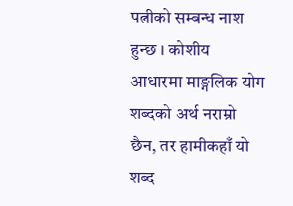पत्नीको सम्बन्ध नाश हुन्छ । कोशीय आधारमा माङ्गलिक योग शब्दको अर्थ नराम्रो छैन, तर हामीकहाँ यो शब्द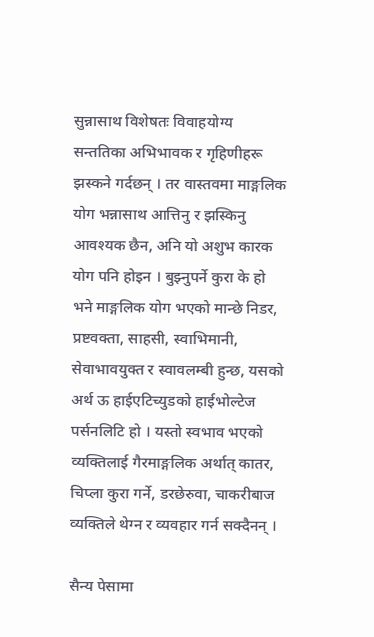सुन्नासाथ विशेषतः विवाहयोग्य सन्ततिका अभिभावक र गृहिणीहरू झस्कने गर्दछन् । तर वास्तवमा माङ्गलिक योग भन्नासाथ आत्तिनु र झस्किनु आवश्यक छैन, अनि यो अशुभ कारक योग पनि होइन । बुझ्नुपर्ने कुरा के हो भने माङ्गलिक योग भएको मान्छे निडर, प्रष्टवक्ता, साहसी, स्वाभिमानी, सेवाभावयुक्त र स्वावलम्बी हुन्छ, यसको अर्थ ऊ हाईएटिच्युडको हाईभोल्टेज पर्सनलिटि हो । यस्तो स्वभाव भएको व्यक्तिलाई गैरमाङ्गलिक अर्थात् कातर, चिप्ला कुरा गर्ने, डरछेरुवा, चाकरीबाज व्यक्तिले थेग्न र व्यवहार गर्न सक्दैनन् ।

सैन्य पेसामा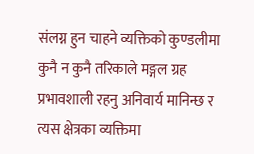संलग्न हुन चाहने व्यक्तिको कुण्डलीमा कुनै न कुनै तरिकाले मङ्गल ग्रह प्रभावशाली रहनु अनिवार्य मानिन्छ र त्यस क्षेत्रका व्यक्तिमा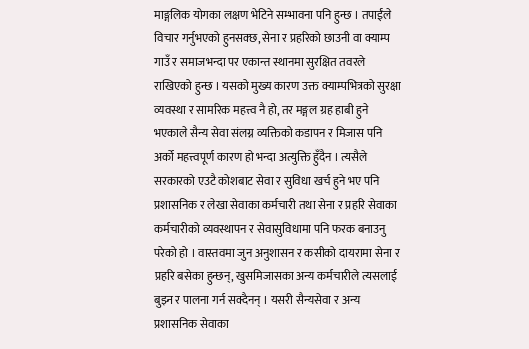माङ्गलिक योगका लक्षण भेटिने सम्भावना पनि हुन्छ । तपाईंले विचार गर्नुभएको हुनसक्छ, सेना र प्रहरिको छाउनी वा क्याम्प गाउँ र समाजभन्दा पर एकान्त स्थानमा सुरक्षित तवरले राखिएको हुन्छ । यसको मुख्य कारण उक्त क्याम्पभित्रको सुरक्षा व्यवस्था र सामरिक महत्त्व नै हो, तर मङ्गल ग्रह हाबी हुने भएकाले सैन्य सेवा संलग्न व्यक्तिको कडापन र मिजास पनि अर्को महत्त्वपूर्ण कारण हो भन्दा अत्युक्ति हुँदैन । त्यसैले सरकारको एउटै कोशबाट सेवा र सुविधा खर्च हुने भए पनि प्रशासनिक र लेखा सेवाका कर्मचारी तथा सेना र प्रहरि सेवाका कर्मचारीको व्यवस्थापन र सेवासुविधामा पनि फरक बनाउनु परेको हो । वास्तवमा जुन अनुशासन र कसीको दायरामा सेना र प्रहरि बसेका हुन्छन्, खुसमिजासका अन्य कर्मचारीले त्यसलाई बुझ्न र पालना गर्न सक्दैनन् । यसरी सैन्यसेवा र अन्य प्रशासनिक सेवाका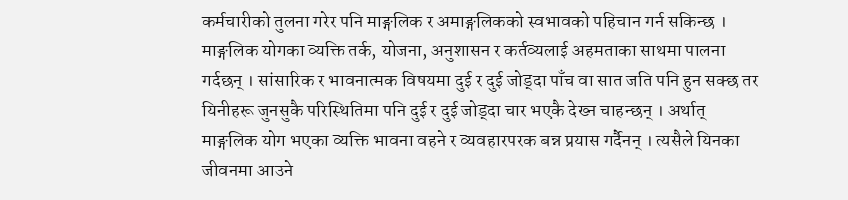कर्मचारीको तुलना गरेर पनि माङ्गलिक र अमाङ्गलिकको स्वभावको पहिचान गर्न सकिन्छ । माङ्गलिक योगका व्यक्ति तर्क, योजना, अनुशासन र कर्तव्यलाई अहमताका साथमा पालना गर्दछन् । सांसारिक र भावनात्मक विषयमा दुई र दुई जोड्दा पाँच वा सात जति पनि हुन सक्छ तर यिनीहरू जुनसुकै परिस्थितिमा पनि दुई र दुई जोड्दा चार भएकै देख्न चाहन्छन् । अर्थात् माङ्गलिक योग भएका व्यक्ति भावना वहने र व्यवहारपरक बन्न प्रयास गर्दैनन् । त्यसैले यिनका जीवनमा आउने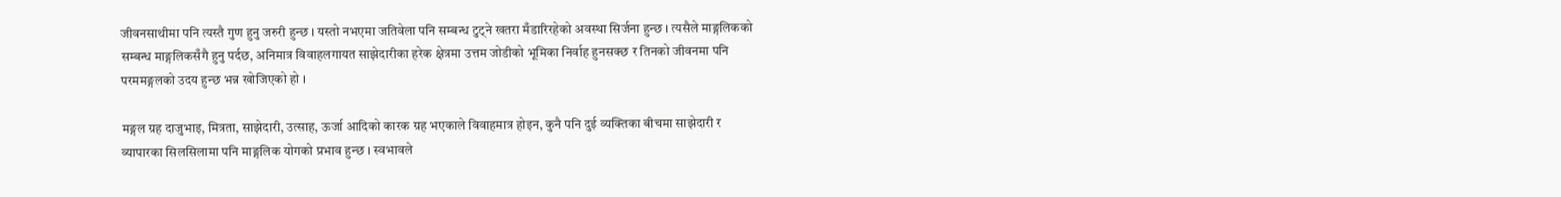जीवनसाथीमा पनि त्यस्तै गुण हुनु जरुरी हुन्छ । यस्तो नभएमा जतिवेला पनि सम्बन्ध टुट्ने खतरा मँडारिरहेको अवस्था सिर्जना हुन्छ । त्यसैले माङ्गलिकको सम्बन्ध माङ्गलिकसँगै हुनु पर्दछ, अनिमात्र विवाहलगायत साझेदारीका हरेक क्षेत्रमा उत्तम जोडीको भूमिका निर्वाह हुनसक्छ र तिनको जीवनमा पनि परममङ्गलको उदय हुन्छ भन्न खोजिएको हो ।

मङ्गल ग्रह दाजुभाइ, मित्रता, साझेदारी, उत्साह, ऊर्जा आदिको कारक ग्रह भएकाले विवाहमात्र होइन, कुनै पनि दुई व्यक्तिका बीचमा साझेदारी र व्यापारका सिलसिलामा पनि माङ्गलिक योगको प्रभाव हुन्छ । स्वभावले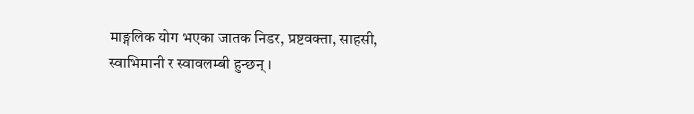माङ्गलिक योग भएका जातक निडर, प्रष्टवक्ता, साहसी, स्वाभिमानी र स्वावलम्बी हुन्छन् ।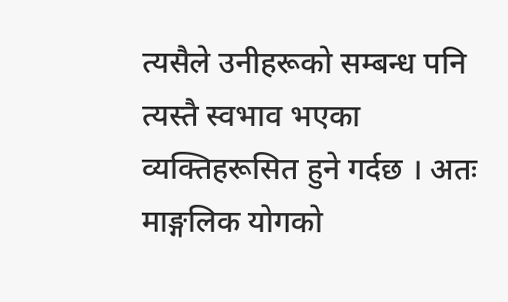त्यसैले उनीहरूको सम्बन्ध पनि त्यस्तै स्वभाव भएका व्यक्तिहरूसित हुने गर्दछ । अतः माङ्गलिक योगको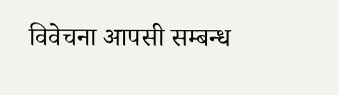विवेचना आपसी सम्बन्ध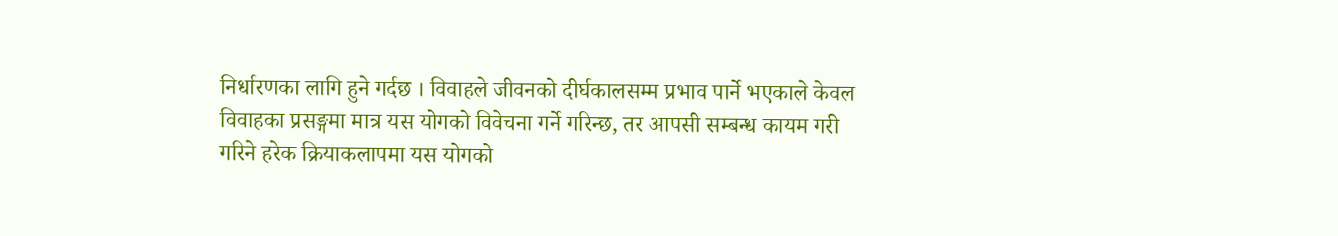निर्धारणका लागि हुने गर्दछ । विवाहले जीवनको दीर्घकालसम्म प्रभाव पार्ने भएकाले केवल विवाहका प्रसङ्गमा मात्र यस योगको विवेचना गर्ने गरिन्छ, तर आपसी सम्बन्ध कायम गरी गरिने हरेक क्रियाकलापमा यस योगको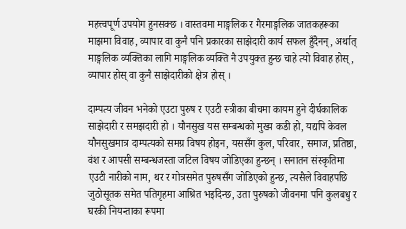महत्त्वपूर्ण उपयोग हुनसक्छ । वास्तवमा माङ्गलिक र गैरमाङ्गलिक जातकहरूका माझमा विवाह, व्यापार वा कुनै पनि प्रकारका साझेदारी कार्य सफल हुँदैनन्, अर्थात् माङ्गलिक व्यक्तिका लागि माङ्गलिक व्यक्ति नै उपयुक्त हुन्छ चाहे त्यो विवाह होस्, व्यापार होस् वा कुनै साझेदारीको क्षेत्र होस् ।

दाम्पत्य जीवन भनेको एउटा पुरुष र एउटी स्त्रीका बीचमा कायम हुने दीर्घकालिक साझेदारी र समझदारी हो । यौनसुख यस सम्बन्धको मुख्य कडी हो, यद्यपि केवल यौनसुखमात्र दाम्पत्यको समग्र विषय होइन, यससँग कुल, परिवार, समाज, प्रतिष्ठा, वंश र आपसी सम्बन्धजस्ता जटिल विषय जोडिएका हुन्छन् । सनातन संस्कृतिमा एउटी नारीको नाम, थर र गोत्रसमेत पुरुषसँग जोडिएको हुन्छ, त्यसैले विवाहपछि जुठोसूतक समेत पतिगृहमा आश्रित भइदिन्छ, उता पुरुषको जीवनमा पनि कुलबधु र घरकी नियन्ताका रूपमा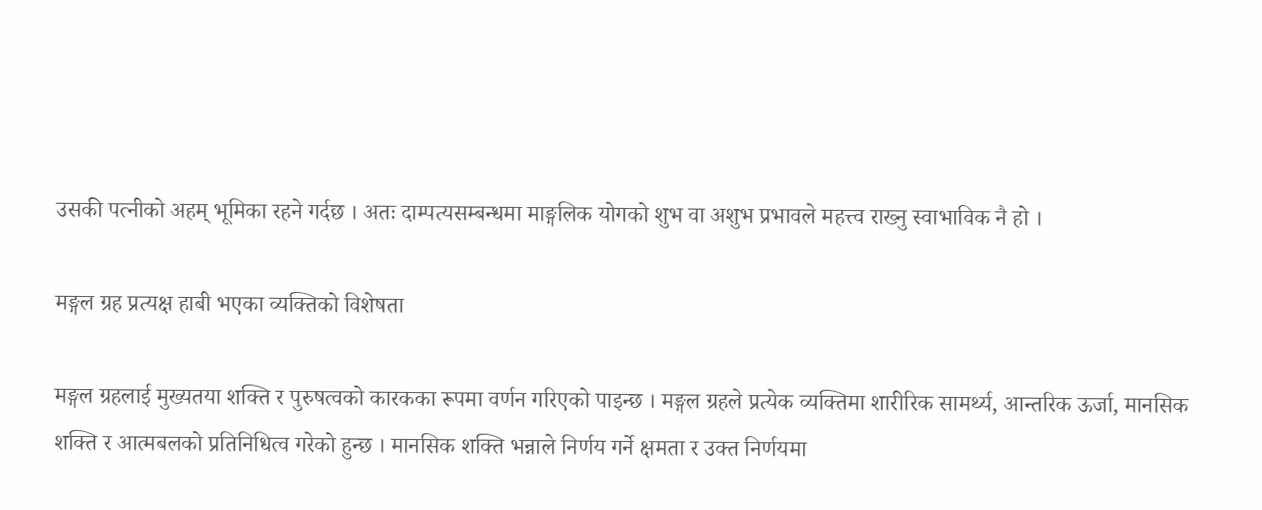उसकी पत्नीको अहम् भूमिका रहने गर्दछ । अतः दाम्पत्यसम्बन्धमा माङ्गलिक योगको शुभ वा अशुभ प्रभावले महत्त्व राख्नु स्वाभाविक नै हो ।

मङ्गल ग्रह प्रत्यक्ष हाबी भएका व्यक्तिको विशेषता

मङ्गल ग्रहलाई मुख्यतया शक्ति र पुरुषत्वको कारकका रूपमा वर्णन गरिएको पाइन्छ । मङ्गल ग्रहले प्रत्येक व्यक्तिमा शारीरिक सामर्थ्य, आन्तरिक ऊर्जा, मानसिक शक्ति र आत्मबलको प्रतिनिधित्व गरेको हुन्छ । मानसिक शक्ति भन्नाले निर्णय गर्ने क्षमता र उक्त निर्णयमा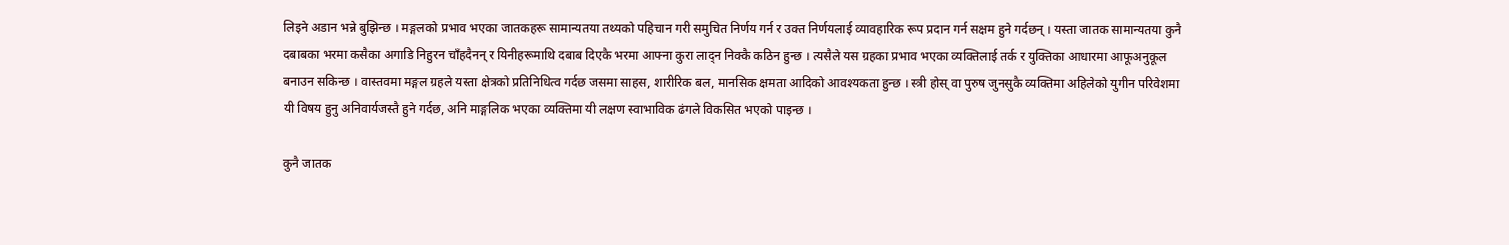लिइने अडान भन्ने बुझिन्छ । मङ्गलको प्रभाव भएका जातकहरू सामान्यतया तथ्यको पहिचान गरी समुचित निर्णय गर्न र उक्त निर्णयलाई व्यावहारिक रूप प्रदान गर्न सक्षम हुने गर्दछन् । यस्ता जातक सामान्यतया कुनै दबाबका भरमा कसैका अगाडि निहुरन चाँहदैनन् र यिनीहरूमाथि दबाब दिएकै भरमा आफ्ना कुरा लाद्न निक्कै कठिन हुन्छ । त्यसैले यस ग्रहका प्रभाव भएका व्यक्तिलाई तर्क र युक्तिका आधारमा आफूअनुकूल बनाउन सकिन्छ । वास्तवमा मङ्गल ग्रहले यस्ता क्षेत्रको प्रतिनिधित्व गर्दछ जसमा साहस, शारीरिक बल, मानसिक क्षमता आदिको आवश्यकता हुन्छ । स्त्री होस् वा पुरुष जुनसुकै व्यक्तिमा अहिलेको युगीन परिवेशमा यी विषय हुनु अनिवार्यजस्तै हुने गर्दछ, अनि माङ्गलिक भएका व्यक्तिमा यी लक्षण स्वाभाविक ढंगले विकसित भएको पाइन्छ ।

कुनै जातक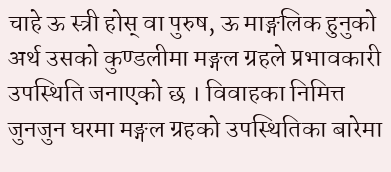चाहे ऊ स्‍त्री होस् वा पुरुष, ऊ माङ्गलिक हुनुको अर्थ उसको कुण्डलीमा मङ्गल ग्रहले प्रभावकारी उपस्थिति जनाएको छ । विवाहका निमित्त जुनजुन घरमा मङ्गल ग्रहको उपस्थितिका बारेमा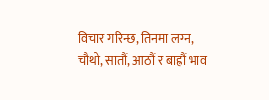विचार गरिन्छ, तिनमा लग्‍न, चौथो, सातौं, आठौं र बाह्रौं भाव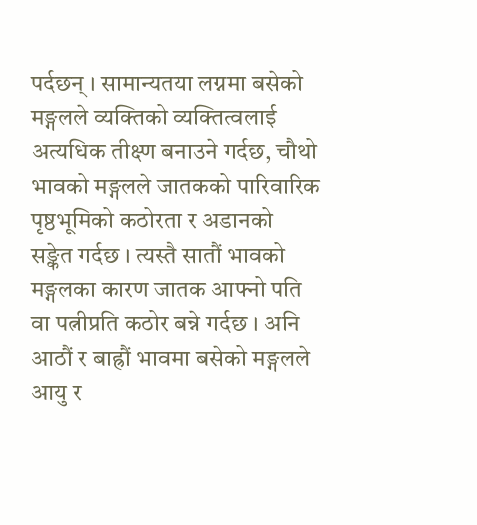पर्दछन् । सामान्यतया लग्नमा बसेको मङ्गलले व्यक्तिको व्यक्तित्वलाई अत्यधिक तीक्ष्ण बनाउने गर्दछ, चौथो भावको मङ्गलले जातकको पारिवारिक पृष्ठभूमिको कठोरता र अडानको सङ्केत गर्दछ । त्यस्तै सातौं भावको मङ्गलका कारण जातक आफ्नो पति वा पत्नीप्रति कठोर बन्ने गर्दछ । अनि आठौं र बाह्रौं भावमा बसेको मङ्गलले आयु र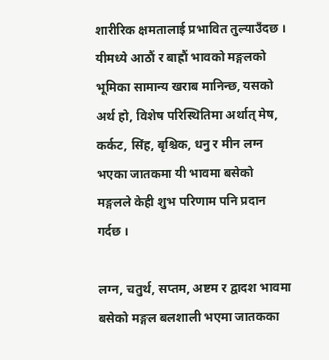शारीरिक क्षमतालाई प्रभावित तुल्याउँदछ । यीमध्ये आठौं र बाह्रौं भावको मङ्गलको भूमिका सामान्य खराब मानिन्छ, यसको अर्थ हो, विशेष परिस्थितिमा अर्थात् मेष, कर्कट, सिंह, बृश्चिक, धनु र मीन लग्न भएका जातकमा यी भावमा बसेको मङ्गलले केही शुभ परिणाम पनि प्रदान गर्दछ ।

लग्न, चतुर्थ, सप्तम, अष्टम र द्वादश भावमा बसेको मङ्गल बलशाली भएमा जातकका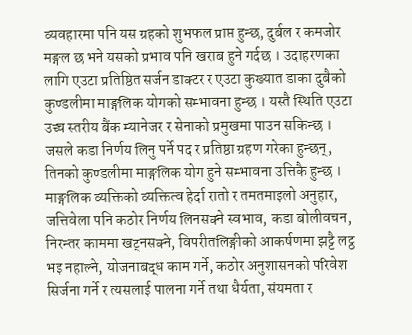व्यवहारमा पनि यस ग्रहको शुभफल प्राप्त हुन्छ, दुर्बल र कमजोर मङ्गल छ भने यसको प्रभाव पनि खराब हुने गर्दछ । उदाहरणका लागि एउटा प्रतिष्ठित सर्जन डाक्टर र एउटा कुख्यात डाका दुबैको कुण्डलीमा माङ्गलिक योगको सम्भावना हुन्छ । यस्तै स्थिति एउटा उच्‍च स्‍तरीय बैंक म्यानेजर र सेनाको प्रमुखमा पाउन सकिन्छ । जसले कडा निर्णय लिनु पर्ने पद र प्रतिष्ठा ग्रहण गरेका हुन्छन्, तिनको कुण्डलीमा माङ्गलिक योग हुने सम्भावना उत्तिकै हुन्छ । माङ्गलिक व्यक्तिको व्यक्तित्व हेर्दा रातो र तमतमाइलो अनुहार, जत्तिवेला पनि कठोर निर्णय लिनसक्ने स्वभाव, कडा बोलीवचन, निरन्तर काममा खट्नसक्ने, विपरीतलिङ्गीको आकर्षणमा झट्टै लट्ठ भइ नहाल्ने, योजनाबद्ध काम गर्ने, कठोर अनुशासनको परिवेश सिर्जना गर्ने र त्यसलाई पालना गर्ने तथा धैर्यता, संयमता र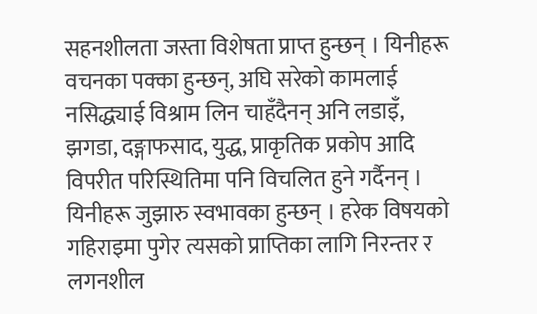सहनशीलता जस्ता विशेषता प्राप्त हुन्छन् । यिनीहरू वचनका पक्का हुन्छन्, अघि सरेको कामलाई नसिद्ध्याई विश्राम लिन चाहँदैनन् अनि लडाइँ, झगडा, दङ्गाफसाद, युद्ध, प्राकृतिक प्रकोप आदि विपरीत परिस्थितिमा पनि विचलित हुने गर्दैनन् । यिनीहरू जुझारु स्वभावका हुन्छन् । हरेक विषयको गहिराइमा पुगेर त्यसको प्राप्तिका लागि निरन्तर र लगनशील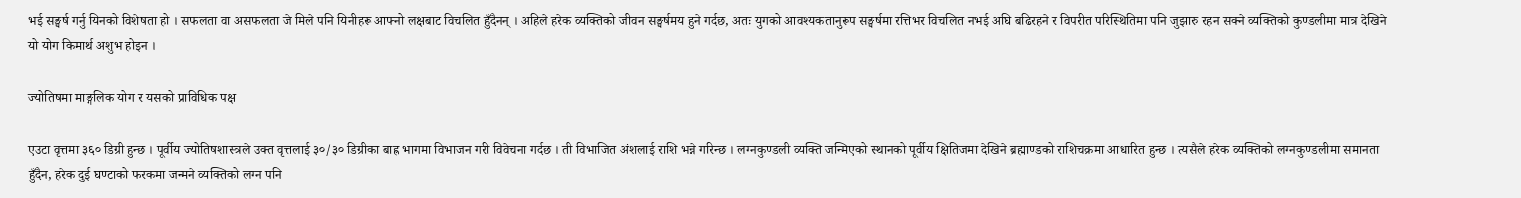भई सङ्घर्ष गर्नु यिनको विशेषता हो । सफलता वा असफलता जे मिले पनि यिनीहरू आफ्नो लक्षबाट विचलित हुँदैनन् । अहिले हरेक व्यक्तिको जीवन सङ्घर्षमय हुने गर्दछ, अतः युगको आवश्यकतानुरूप सङ्घर्षमा रत्तिभर विचलित नभई अघि बढिरहने र विपरीत परिस्थितिमा पनि जुझारु रहन सक्ने व्यक्तिको कुण्डलीमा मात्र देखिने यो योग किमार्थ अशुभ होइन ।

ज्योतिषमा माङ्गलिक योग र यसको प्राविधिक पक्ष

एउटा वृत्तमा ३६० डिग्री हुन्छ । पूर्वीय ज्योतिषशास्त्रले उक्त वृत्तलाई ३०/३० डिग्रीका बाह्र भागमा विभाजन गरी विवेचना गर्दछ । ती विभाजित अंशलाई राशि भन्ने गरिन्छ । लग्नकुण्डली व्यक्ति जन्मिएको स्थानको पूर्वीय क्षितिजमा देखिने ब्रह्माण्डको राशिचक्रमा आधारित हुन्छ । त्यसैले हरेक व्यक्तिको लग्नकुण्डलीमा समानता हुँदैन, हरेक दुई घण्टाको फरकमा जन्मने व्यक्तिको लग्न पनि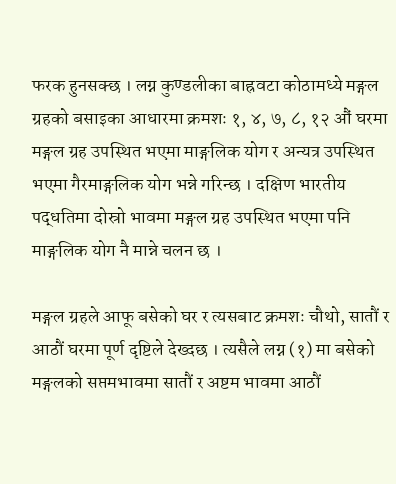फरक हुनसक्छ । लग्न कुण्डलीका बाह्रवटा कोठामध्ये मङ्गल ग्रहको बसाइका आधारमा क्रमशः १, ४, ७, ८, १२ औं घरमा मङ्गल ग्रह उपस्थित भएमा माङ्गलिक योग र अन्यत्र उपस्थित भएमा गैरमाङ्गलिक योग भन्ने गरिन्छ । दक्षिण भारतीय पद्धतिमा दोस्रो भावमा मङ्गल ग्रह उपस्थित भएमा पनि माङ्गलिक योग नै मान्ने चलन छ ।

मङ्गल ग्रहले आफू बसेको घर र त्यसबाट क्रमशः चौथो, सातौं र आठौं घरमा पूर्ण दृष्टिले देख्दछ । त्यसैले लग्न (१) मा बसेको मङ्गलको सप्तमभावमा सातौं र अष्टम भावमा आठौं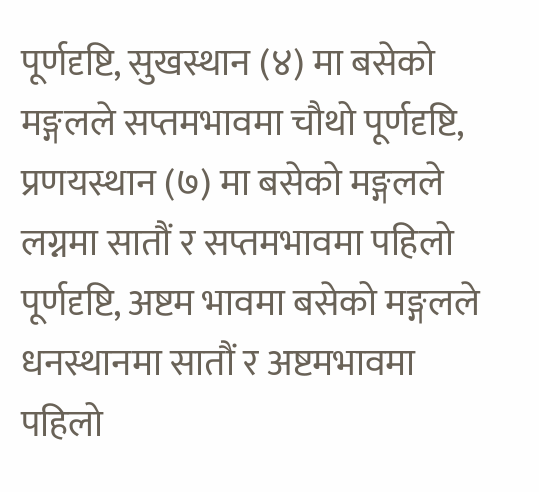पूर्णदृष्टि, सुखस्थान (४) मा बसेको मङ्गलले सप्तमभावमा चौथो पूर्णदृष्टि, प्रणयस्थान (७) मा बसेको मङ्गलले लग्नमा सातौं र सप्तमभावमा पहिलो पूर्णदृष्टि, अष्टम भावमा बसेको मङ्गलले धनस्थानमा सातौं र अष्टमभावमा पहिलो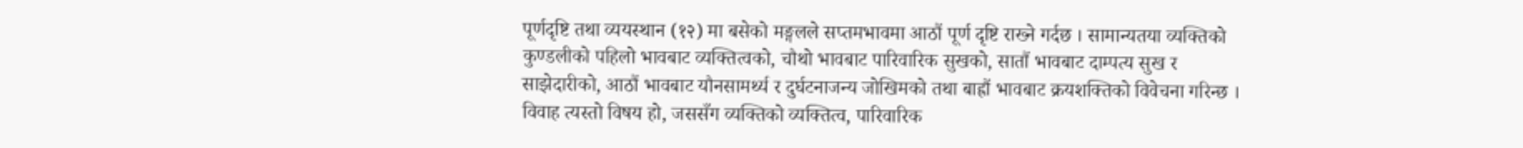पूर्णदृष्टि तथा व्ययस्थान (१२) मा बसेको मङ्गलले सप्तमभावमा आठौं पूर्ण दृष्टि राख्ने गर्दछ । सामान्यतया व्यक्तिको कुण्डलीको पहिलो भावबाट व्यक्तित्वको, चौथो भावबाट पारिवारिक सुखको, सातौं भावबाट दाम्पत्य सुख र साझेदारीको, आठौं भावबाट यौनसामर्थ्य र दुर्घटनाजन्य जोखिमको तथा बाह्रौं भावबाट क्रयशक्तिको विवेचना गरिन्छ । विवाह त्यस्तो विषय हो, जससँग व्यक्तिको व्यक्तित्व, पारिवारिक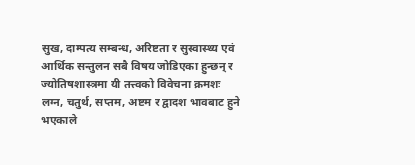सुख, दाम्पत्य सम्बन्ध, अरिष्टता र सुस्वास्थ्य एवं आर्थिक सन्तुलन सबै विषय जोडिएका हुन्छन् र ज्योतिषशास्त्रमा यी तत्त्वको विवेचना क्रमशः लग्न, चतुर्थ, सप्तम, अष्टम र द्वादश भावबाट हुने भएकाले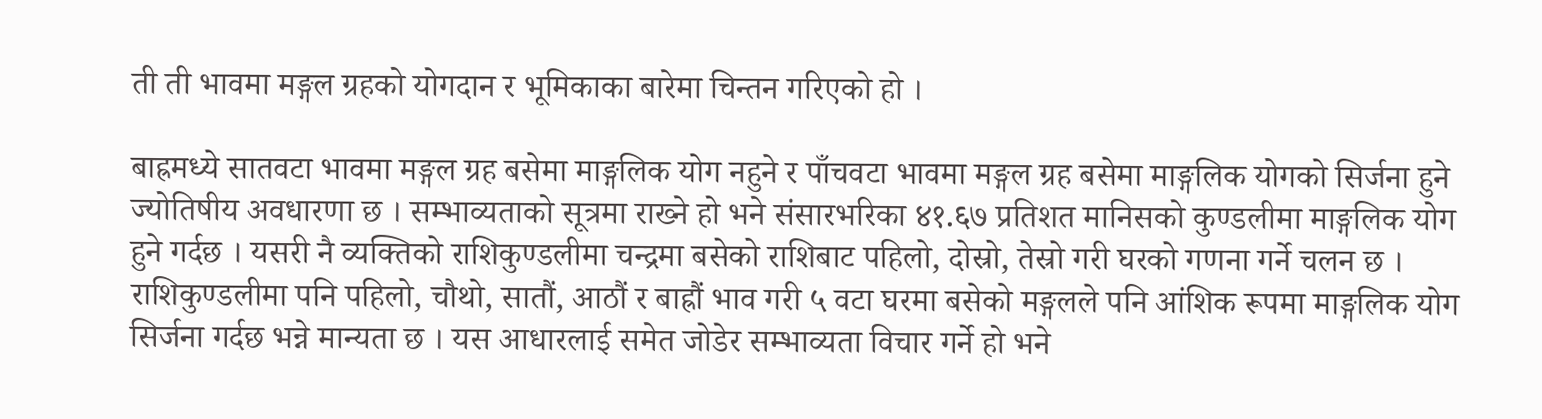ती ती भावमा मङ्गल ग्रहको योगदान र भूमिकाका बारेमा चिन्तन गरिएको हो ।

बाह्रमध्ये सातवटा भावमा मङ्गल ग्रह बसेमा माङ्गलिक योग नहुने र पाँचवटा भावमा मङ्गल ग्रह बसेमा माङ्गलिक योगको सिर्जना हुने ज्योतिषीय अवधारणा छ । सम्भाव्यताको सूत्रमा राख्ने हो भने संसारभरिका ४१.६७ प्रतिशत मानिसको कुण्डलीमा माङ्गलिक योग हुने गर्दछ । यसरी नै व्यक्तिको राशिकुण्डलीमा चन्द्रमा बसेको राशिबाट पहिलो, दोस्रो, तेस्रो गरी घरको गणना गर्ने चलन छ । राशिकुण्डलीमा पनि पहिलो, चौथो, सातौं, आठौं र बाह्रौं भाव गरी ५ वटा घरमा बसेको मङ्गलले पनि आंशिक रूपमा माङ्गलिक योग सिर्जना गर्दछ भन्ने मान्यता छ । यस आधारलाई समेत जोडेर सम्भाव्यता विचार गर्ने हो भने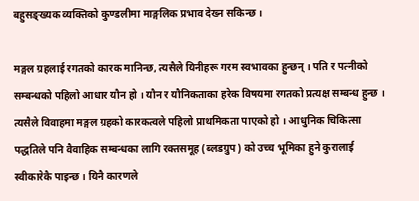बहुसङ्ख्यक व्यक्तिको कुण्डलीमा माङ्गलिक प्रभाव देख्न सकिन्छ ।

मङ्गल ग्रहलाई रगतको कारक मानिन्छ, त्यसैले यिनीहरू गरम स्वभावका हुन्छन् । पति र पत्नीको सम्बन्धको पहिलो आधार यौन हो । यौन र यौनिकताका हरेक विषयमा रगतको प्रत्यक्ष सम्बन्ध हुन्छ । त्यसैले विवाहमा मङ्गल ग्रहको कारकत्वले पहिलो प्राथमिकता पाएको हो । आधुनिक चिकित्सा पद्धतिले पनि वैवाहिक सम्बन्धका लागि रक्तसमूह (ब्लडग्रुप) को उच्च भूमिका हुने कुरालाई स्वीकारेकै पाइन्छ । यिनै कारणले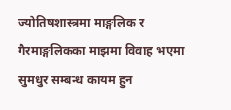ज्योतिषशास्त्रमा माङ्गलिक र गैरमाङ्गलिकका माझमा विवाह भएमा सुमधुर सम्बन्ध कायम हुन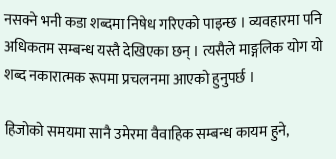नसक्ने भनी कडा शब्दमा निषेध गरिएको पाइन्छ । व्यवहारमा पनि अधिकतम सम्बन्ध यस्तै देखिएका छन् । त्यसैले माङ्गलिक योग यो शब्द नकारात्मक रूपमा प्रचलनमा आएको हुनुपर्छ ।

हिजोको समयमा सानै उमेरमा वैवाहिक सम्बन्ध कायम हुने,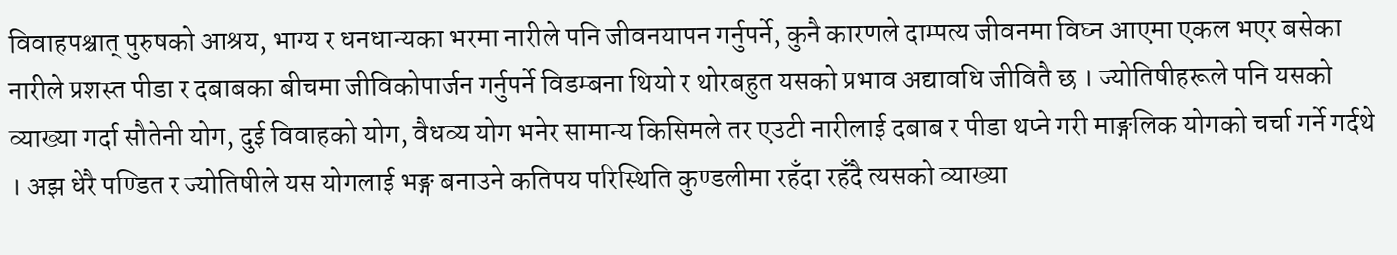विवाहपश्चात् पुरुषको आश्रय, भाग्य र धनधान्यका भरमा नारीले पनि जीवनयापन गर्नुपर्ने, कुनै कारणले दाम्पत्य जीवनमा विघ्न आएमा एकल भएर बसेका नारीले प्रशस्त पीडा र दबाबका बीचमा जीविकोपार्जन गर्नुपर्ने विडम्बना थियो र थोरबहुत यसको प्रभाव अद्यावधि जीवितै छ । ज्योतिषीहरूले पनि यसको व्याख्या गर्दा सौतेनी योग, दुई विवाहको योग, वैधव्य योग भनेर सामान्य किसिमले तर एउटी नारीलाई दबाब र पीडा थप्ने गरी माङ्गलिक योगको चर्चा गर्ने गर्दथे । अझ धेरै पण्डित र ज्योतिषीले यस योगलाई भङ्ग बनाउने कतिपय परिस्थिति कुण्डलीमा रहँदा रहँदै त्यसको व्याख्या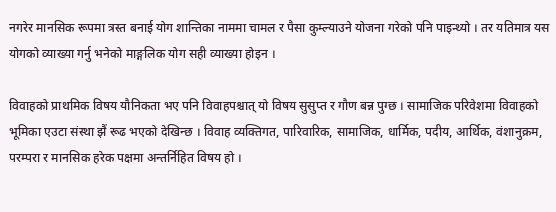नगरेर मानसिक रूपमा त्रस्त बनाई योग शान्तिका नाममा चामल र पैसा कुम्ल्याउने योजना गरेको पनि पाइन्थ्यो । तर यतिमात्र यस योगको व्याख्या गर्नु भनेको माङ्गलिक योग सही व्याख्या होइन ।

विवाहको प्राथमिक विषय यौनिकता भए पनि विवाहपश्चात् यो विषय सुसुप्त र गौण बन्न पुग्छ । सामाजिक परिवेशमा विवाहको भूमिका एउटा संस्था झैं रूढ भएको देखिन्छ । विवाह व्यक्तिगत, पारिवारिक, सामाजिक, धार्मिक, पदीय, आर्थिक, वंशानुक्रम, परम्परा र मानसिक हरेक पक्षमा अन्तर्निहित विषय हो ।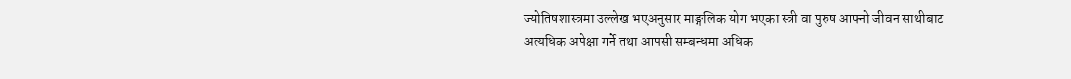ज्योतिषशास्त्रमा उल्लेख भएअनुसार माङ्गलिक योग भएका स्त्री वा पुरुष आफ्नो जीवन साथीबाट अत्यधिक अपेक्षा गर्ने तथा आपसी सम्बन्धमा अधिक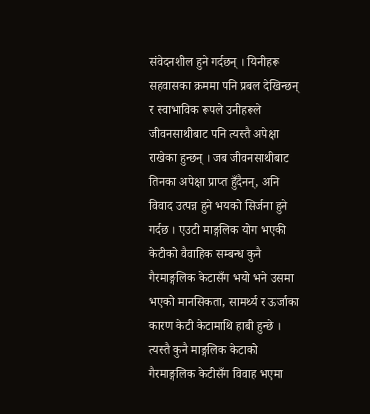संवेदनशील हुने गर्दछन् । यिनीहरू सहवासका क्रममा पनि प्रबल देखिन्छन् र स्वाभाविक रूपले उनीहरूले जीवनसाथीबाट पनि त्यस्तै अपेक्षा राखेका हुन्छन् । जब जीवनसाथीबाट तिनका अपेक्षा प्राप्त हुँदैनन्, अनि विवाद उत्पन्न हुने भयको सिर्जना हुने गर्दछ । एउटी माङ्गलिक योग भएकी केटीको वैवाहिक सम्बन्ध कुनै गैरमाङ्गलिक केटासँग भयो भने उसमा भएको मानसिकता, सामर्थ्य र ऊर्जाका कारण केटी केटामाथि हाबी हुन्छे । त्यस्तै कुनै माङ्गलिक केटाको गैरमाङ्गलिक केटीसँग विवाह भएमा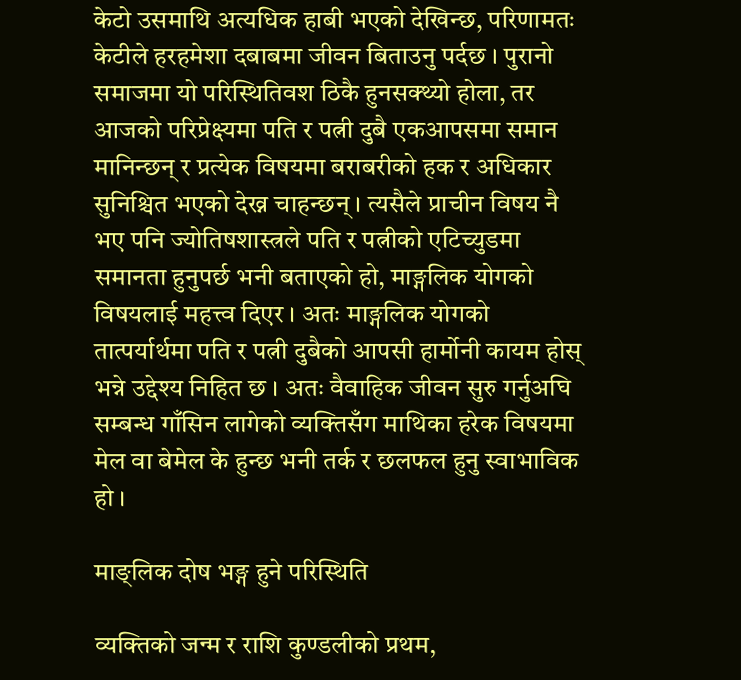केटो उसमाथि अत्यधिक हाबी भएको देखिन्छ, परिणामतः केटीले हरहमेशा दबाबमा जीवन बिताउनु पर्दछ । पुरानो समाजमा यो परिस्थितिवश ठिकै हुनसक्थ्यो होला, तर आजको परिप्रेक्ष्‍यमा पति र पत्नी दुबै एकआपसमा समान मानिन्छन् र प्रत्येक विषयमा बराबरीको हक र अधिकार सुनिश्चित भएको देख्न चाहन्छन् । त्यसैले प्राचीन विषय नै भए पनि ज्योतिषशास्त्रले पति र पत्नीको एटिच्युडमा समानता हुनुपर्छ भनी बताएको हो, माङ्गलिक योगको विषयलाई महत्त्व दिएर । अतः माङ्गलिक योगको तात्पर्यार्थमा पति र पत्नी दुबैको आपसी हार्मोनी कायम होस् भन्ने उद्देश्य निहित छ । अतः वैवाहिक जीवन सुरु गर्नुअघि सम्बन्ध गाँसिन लागेको व्यक्तिसँग माथिका हरेक विषयमा मेल वा बेमेल के हुन्छ भनी तर्क र छलफल हुनु स्वाभाविक हो ।

माङ्लिक दोष भङ्ग हुने परिस्थिति

व्यक्तिको जन्म र राशि कुण्डलीको प्रथम,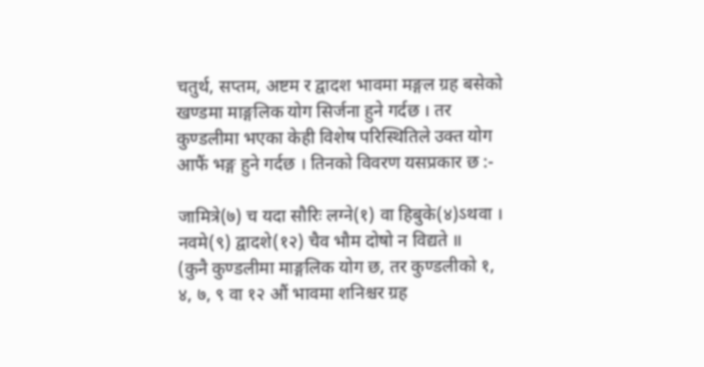चतुर्थ, सप्तम, अष्टम र द्वादश भावमा मङ्गल ग्रह बसेको खण्डमा माङ्गलिक योग सिर्जना हुने गर्दछ । तर कुण्डलीमा भएका केही विशेष परिस्थितिले उक्त योग आफैं भङ्ग हुने गर्दछ । तिनको विवरण यसप्रकार छ :-

जामित्रे(७) च यदा सौरिः लग्ने(१) वा हिबुके(४)ऽथवा ।
नवमे(९) द्वादशे(१२) चैव भौम दोषो न विद्यते ॥
(कुनै कुण्डलीमा माङ्गलिक योग छ, तर कुण्डलीको १, ४, ७, ९ वा १२ औं भावमा शनिश्चर ग्रह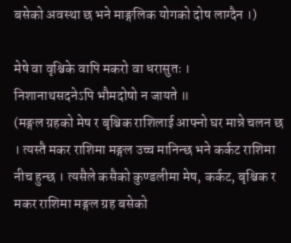बसेको अवस्था छ भने माङ्गलिक योगको दोष लाग्दैन ।)

मेषे वा वृश्चिके वापि मकरो वा धरासुतः ।
निशानाथसदनेऽपि भौमदोषो न जायते ॥
(मङ्गल ग्रहको मेष र बृश्चिक राशिलाई आफ्नो घर मान्ने चलन छ । त्यस्तै मकर राशिमा मङ्गल उच्च मानिन्छ भने कर्कट राशिमा नीच हुन्छ । त्यसैले कसैको कुण्डलीमा मेष, कर्कट, बृश्चिक र मकर राशिमा मङ्गल ग्रह बसेको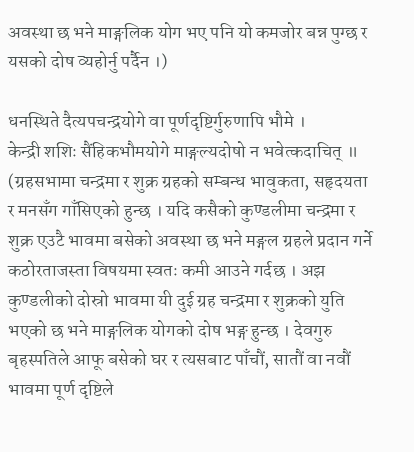अवस्था छ भने माङ्गलिक योग भए पनि यो कमजोर बन्न पुग्छ र यसको दोष व्यहोर्नु पर्दैन ।)

धनस्थिते दैत्यपचन्द्रयोगे वा पूर्णदृष्टिर्गुरुणापि भौमे ।
केन्द्री शशिः सैंहिकभौमयोगे माङ्गल्यदोषो न भवेत्कदाचित् ॥
(ग्रहसभामा चन्द्रमा र शुक्र ग्रहको सम्बन्ध भावुकता, सहृदयता र मनसँग गाँसिएको हुन्छ । यदि कसैको कुण्डलीमा चन्द्रमा र शुक्र एउटै भावमा बसेको अवस्था छ भने मङ्गल ग्रहले प्रदान गर्ने कठोरताजस्ता विषयमा स्वतः कमी आउने गर्दछ । अझ कुण्डलीको दोस्रो भावमा यी दुई ग्रह चन्द्रमा र शुक्रको युति भएको छ भने माङ्गलिक योगको दोष भङ्ग हुन्छ । देवगुरु बृहस्पतिले आफू बसेको घर र त्यसबाट पाँचौं, सातौं वा नवौं भावमा पूर्ण दृष्टिले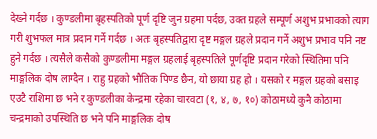देख्ने गर्दछ । कुण्डलीमा बृहस्पतिको पूर्ण दृष्टि जुन ग्रहमा पर्दछ, उक्त ग्रहले सम्पूर्ण अशुभ प्रभावको त्याग गरी शुभफल मात्र प्रदान गर्ने गर्दछ । अतः बृहस्पतिद्वारा दृष्ट मङ्गल ग्रहले प्रदान गर्ने अशुभ प्रभाव पनि नष्ट हुने गर्दछ । त्यसैले कसैको कुण्डलीमा मङ्गल ग्रहलाई बृहस्पतिले पूर्णदृष्टि प्रदान गरेको स्थितिमा पनि माङ्गलिक दोष लाग्दैन । राहु ग्रहको भौतिक पिण्ड छैन, यो छाया ग्रह हो । यसको र मङ्गल ग्रहको बसाइ एउटै राशिमा छ भने र कुण्डलीका केन्द्रमा रहेका चारवटा (१, ४, ७, १०) कोठामध्ये कुनै कोठामा चन्द्रमाको उपस्थिति छ भने पनि माङ्गलिक दोष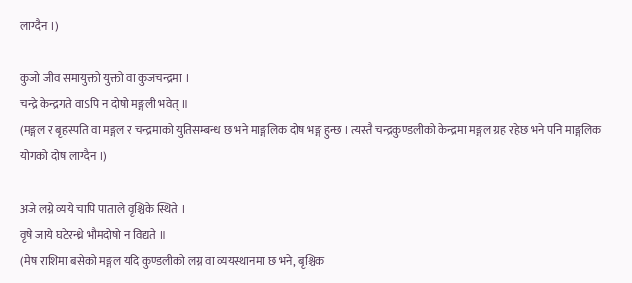लाग्दैन ।)

कुजो जीव समायुक्तो युक्तो वा कुजचन्द्रमा ।
चन्द्रे केन्द्रगते वाऽपि न दोषो मङ्गली भवेत् ॥
(मङ्गल र बृहस्पति वा मङ्गल र चन्द्रमाको युतिसम्बन्ध छ भने माङ्गलिक दोष भङ्ग हुन्छ । त्यस्तै चन्द्रकुण्डलीको केन्द्रमा मङ्गल ग्रह रहेछ भने पनि माङ्गलिक योगको दोष लाग्दैन ।)

अजे लग्ने व्यये चापि पाताले वृश्चिके स्थिते ।
वृषे जाये घटेरन्ध्रे भौमदोषो न विद्यते ॥
(मेष राशिमा बसेको मङ्गल यदि कुण्डलीको लग्न वा व्ययस्थानमा छ भने, बृश्चिक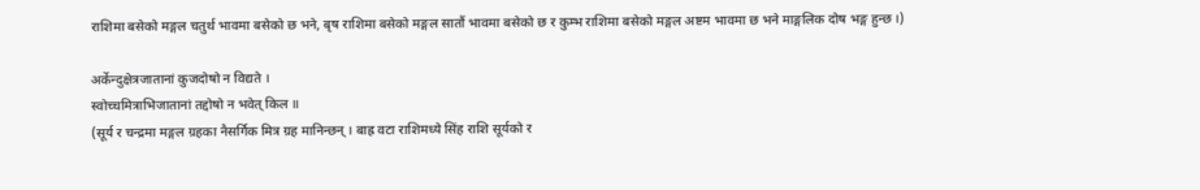राशिमा बसेको मङ्गल चतुर्थ भावमा बसेको छ भने, बृष राशिमा बसेको मङ्गल सातौं भावमा बसेको छ र कुम्भ राशिमा बसेको मङ्गल अष्टम भावमा छ भने माङ्गलिक दोष भङ्ग हुन्छ ।)

अर्केन्दुक्षेत्रजातानां कुजदोषो न विद्यते ।
स्वोच्चमित्राभिजातानां तद्दोषो न भवेत् किल ॥
(सूर्य र चन्द्रमा मङ्गल ग्रहका नैसर्गिक मित्र ग्रह मानिन्छन् । बाह्र वटा राशिमध्ये सिंह राशि सूर्यको र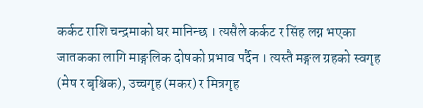कर्कट राशि चन्द्रमाको घर मानिन्छ । त्यसैले कर्कट र सिंह लग्न भएका जातकका लागि माङ्गलिक दोषको प्रभाव पर्दैन । त्यस्तै मङ्गल ग्रहको स्वगृह (मेष र बृश्चिक), उच्चगृह (मकर) र मित्रगृह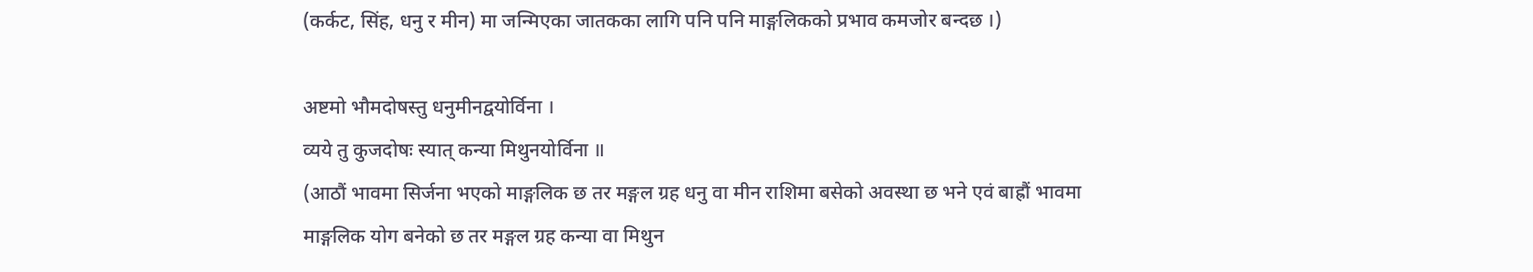(कर्कट, सिंह, धनु र मीन) मा जन्मिएका जातकका लागि पनि पनि माङ्गलिकको प्रभाव कमजोर बन्दछ ।)

अष्टमो भौमदोषस्तु धनुमीनद्वयोर्विना ।
व्यये तु कुजदोषः स्यात् कन्या मिथुनयोर्विना ॥
(आठौं भावमा सिर्जना भएको माङ्गलिक छ तर मङ्गल ग्रह धनु वा मीन राशिमा बसेको अवस्था छ भने एवं बाह्रौं भावमा माङ्गलिक योग बनेको छ तर मङ्गल ग्रह कन्या वा मिथुन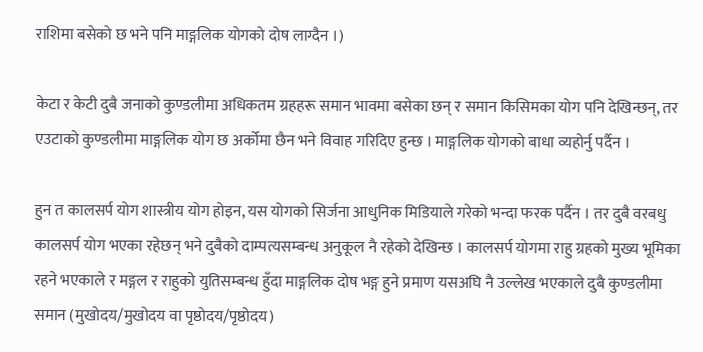राशिमा बसेको छ भने पनि माङ्गलिक योगको दोष लाग्दैन ।)

केटा र केटी दुबै जनाको कुण्डलीमा अधिकतम ग्रहहरू समान भावमा बसेका छन् र समान किसिमका योग पनि देखिन्छन्, तर एउटाको कुण्डलीमा माङ्गलिक योग छ अर्कोमा छैन भने विवाह गरिदिए हुन्छ । माङ्गलिक योगको बाधा व्यहोर्नु पर्दैन ।

हुन त कालसर्प योग शास्त्रीय योग होइन, यस योगको सिर्जना आधुनिक मिडियाले गरेको भन्दा फरक पर्दैन । तर दुबै वरबधु कालसर्प योग भएका रहेछन् भने दुबैको दाम्पत्यसम्बन्ध अनुकूल नै रहेको देखिन्छ । कालसर्प योगमा राहु ग्रहको मुख्य भूमिका रहने भएकाले र मङ्गल र राहुको युतिसम्बन्ध हुँदा माङ्गलिक दोष भङ्ग हुने प्रमाण यसअघि नै उल्लेख भएकाले दुबै कुण्डलीमा समान (मुखोदय/मुखोदय वा पृष्ठोदय/पृष्ठोदय)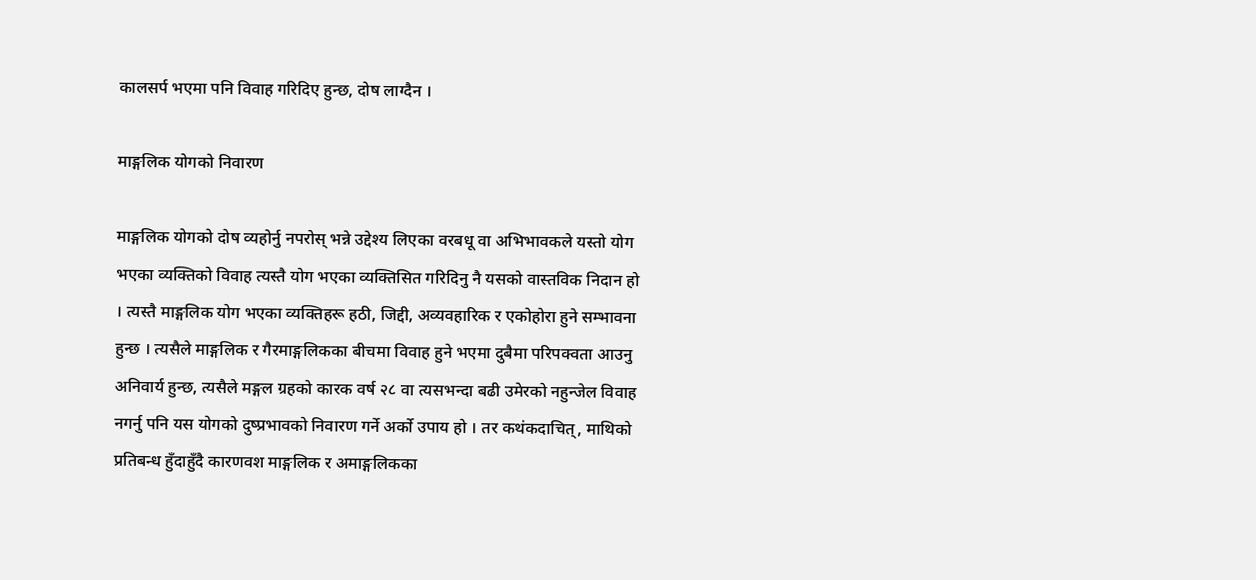कालसर्प भएमा पनि विवाह गरिदिए हुन्छ, दोष लाग्दैन ।

माङ्गलिक योगको निवारण

माङ्गलिक योगको दोष व्यहोर्नु नपरोस् भन्ने उद्देश्य लिएका वरबधू वा अभिभावकले यस्तो योग भएका व्यक्तिको विवाह त्यस्तै योग भएका व्यक्तिसित गरिदिनु नै यसको वास्तविक निदान हो । त्यस्तै माङ्गलिक योग भएका व्यक्तिहरू हठी, जिद्दी, अव्यवहारिक र एकोहोरा हुने सम्भावना हुन्छ । त्यसैले माङ्गलिक र गैरमाङ्गलिकका बीचमा विवाह हुने भएमा दुबैमा परिपक्वता आउनु अनिवार्य हुन्छ, त्यसैले मङ्गल ग्रहको कारक वर्ष २८ वा त्यसभन्दा बढी उमेरको नहुन्जेल विवाह नगर्नु पनि यस योगको दुष्प्रभावको निवारण गर्ने अर्को उपाय हो । तर कथंकदाचित्, माथिको प्रतिबन्ध हुँदाहुँदै कारणवश माङ्गलिक र अमाङ्गलिकका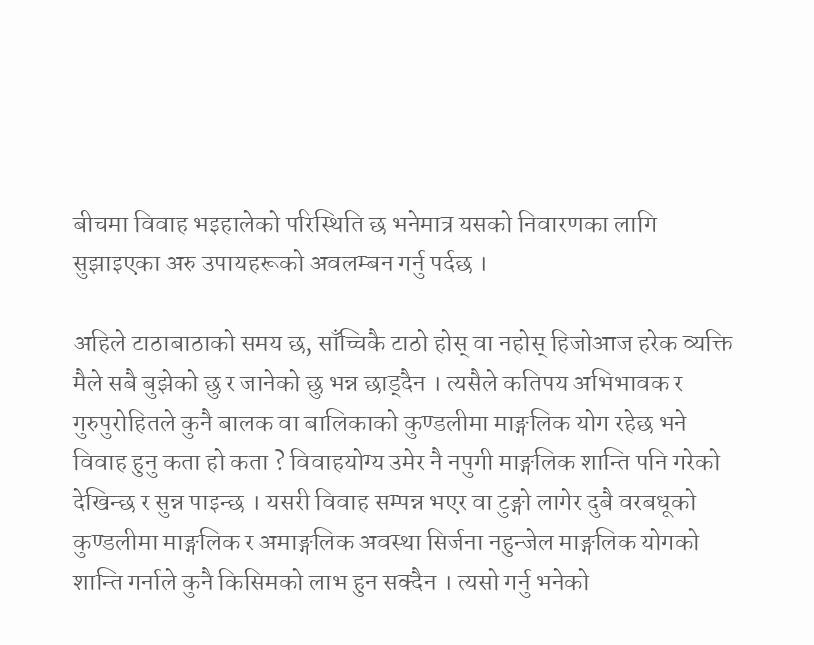बीचमा विवाह भइहालेको परिस्थिति छ भनेमात्र यसको निवारणका लागि सुझाइएका अरु उपायहरूको अवलम्बन गर्नु पर्दछ ।

अहिले टाठाबाठाको समय छ, साँच्चिकै टाठो होस् वा नहोस् हिजोआज हरेक व्यक्ति मैले सबै बुझेको छु र जानेको छु भन्न छाड्दैन । त्यसैले कतिपय अभिभावक र गुरुपुरोहितले कुनै बालक वा बालिकाको कुण्डलीमा माङ्गलिक योग रहेछ भने विवाह हुनु कता हो कता ? विवाहयोग्य उमेर नै नपुगी माङ्गलिक शान्ति पनि गरेको देखिन्छ र सुन्न पाइन्छ । यसरी विवाह सम्पन्न भएर वा टुङ्गो लागेर दुबै वरबधूको कुण्डलीमा माङ्गलिक र अमाङ्गलिक अवस्था सिर्जना नहुन्जेल माङ्गलिक योगको शान्ति गर्नाले कुनै किसिमको लाभ हुन सक्दैन । त्यसो गर्नु भनेको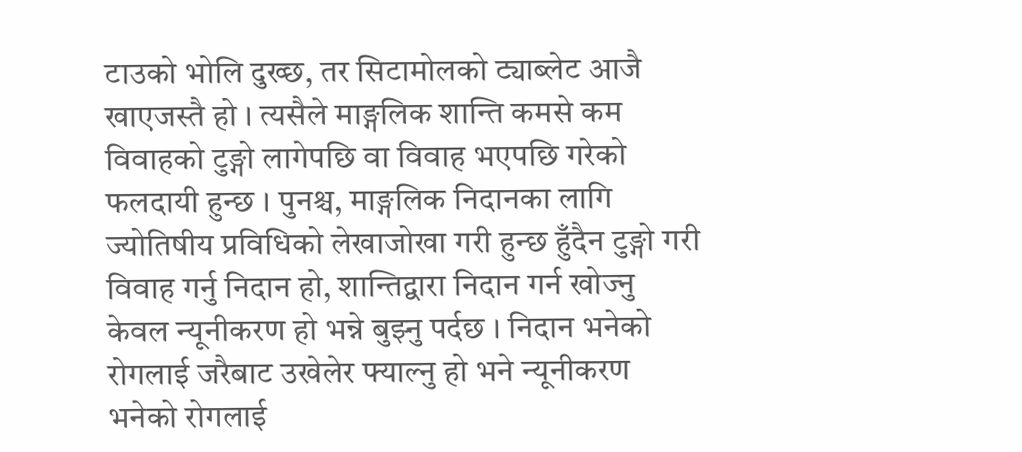टाउको भोलि दुख्छ, तर सिटामोलको ट्याब्लेट आजै खाएजस्तै हो । त्यसैले माङ्गलिक शान्ति कमसे कम विवाहको टुङ्गो लागेपछि वा विवाह भएपछि गरेको फलदायी हुन्छ । पुनश्च, माङ्गलिक निदानका लागि ज्योतिषीय प्रविधिको लेखाजोखा गरी हुन्छ हुँदैन टुङ्गो गरी विवाह गर्नु निदान हो, शान्तिद्वारा निदान गर्न खोज्नु केवल न्यूनीकरण हो भन्ने बुझ्नु पर्दछ । निदान भनेको रोगलाई जरैबाट उखेलेर फ्याल्नु हो भने न्यूनीकरण भनेको रोगलाई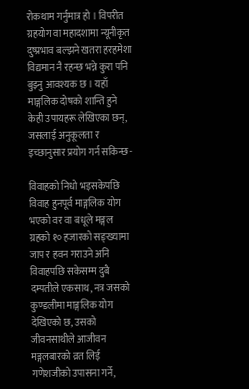रोकथाम गर्नुमात्र हो । विपरीत ग्रहयोग वा महादशामा न्यूनीकृत दुष्प्रभाव बल्झने खतरा हरहमेशा विद्यमान नै रहन्छ भन्ने कुरा पनि बुझ्नु आवश्यक छ । यहाँ माङ्गलिक दोषको शान्ति हुने केही उपायहरू लेखिएका छन्, जसलाई अनुकूलता र इच्छानुसार प्रयोग गर्न सकिन्छ -

विवाहको निधो भइसकेपछि विवाह हुनपूर्व माङ्गलिक योग भएको वर वा बधूले मङ्गल ग्रहको १० हजारको सङ्ख्यामा जाप र हवन गराउने अनि विवाहपछि सकेसम्म दुबै दम्पतीले एकसाथ, नत्र जसको कुण्डलीमा माङ्गलिक योग देखिएको छ, उसको जीवनसाथीले आजीवन मङ्गलबारको व्रत लिई गणेशजीको उपासना गर्ने,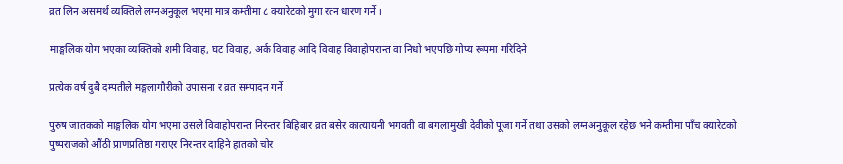व्रत लिन असमर्थ व्यक्तिले लग्नअनुकूल भएमा मात्र कम्तीमा ८ क्यारेटको मुगा रत्न धारण गर्ने ।

माङ्गलिक योग भएका व्यक्तिको शमी विवाह, घट विवाह, अर्क विवाह आदि विवाह विवाहोपरान्त वा निधो भएपछि गोप्य रूपमा गरिदिने

प्रत्येक वर्ष दुबै दम्पतीले मङ्गलागौरीको उपासना र व्रत सम्पादन गर्ने

पुरुष जातकको माङ्गलिक योग भएमा उसले विवाहोपरान्त निरन्तर बिहिबार व्रत बसेर कात्यायनी भगवती वा बगलामुखी देवीको पूजा गर्ने तथा उसको लग्नअनुकूल रहेछ भने कम्तीमा पाँच क्यारेटको पुष्पराजको औंठी प्राणप्रतिष्ठा गराएर निरन्तर दाहिने हातको चोर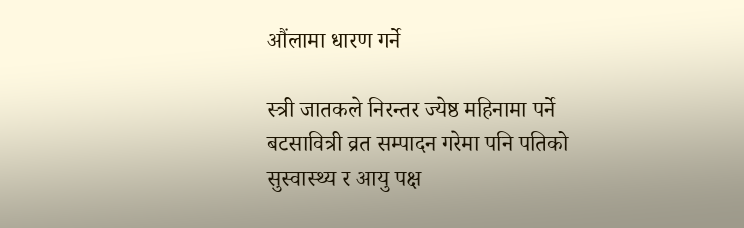औंलामा धारण गर्ने

स्त्री जातकले निरन्तर ज्येष्ठ महिनामा पर्ने बटसावित्री व्रत सम्पादन गरेमा पनि पतिको सुस्वास्थ्य र आयु पक्ष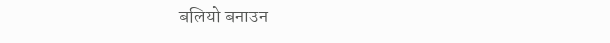बलियो बनाउन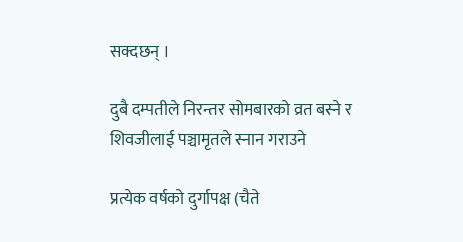सक्दछन् ।

दुबै दम्पतीले निरन्तर सोमबारको व्रत बस्ने र शिवजीलाई पञ्चामृतले स्नान गराउने

प्रत्येक वर्षको दुर्गापक्ष (चैते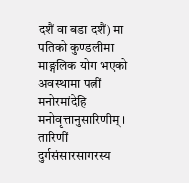दशैं वा बडा दशैं) मा पतिको कुण्डलीमा माङ्गलिक योग भएको अवस्थामा पत्नीं मनोरमांदेहि मनोवृत्तानुसारिणीम् । तारिणीं दुर्गसंसारसागरस्य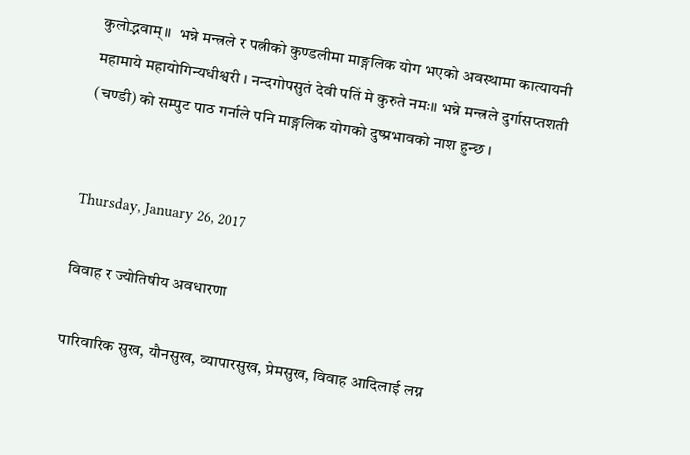कुलोद्भवाम्॥  भन्ने मन्त्रले र पत्नीको कुण्डलीमा माङ्गलिक योग भएको अवस्थामा कात्यायनी महामाये महायोगिन्यधीश्वरी । नन्दगोपसुतं देवी पतिं मे कुरुते नमः॥ भन्ने मन्त्रले दुर्गासप्तशती (चण्डी) को सम्पुट पाठ गर्नाले पनि माङ्गलिक योगको दुष्प्रभावको नाश हुन्छ ।


Thursday, January 26, 2017

विवाह र ज्योतिषीय अवधारणा

पारिवारिक सुख, यौनसुख, व्यापारसुख, प्रेमसुख, विवाह आदिलाई लग्न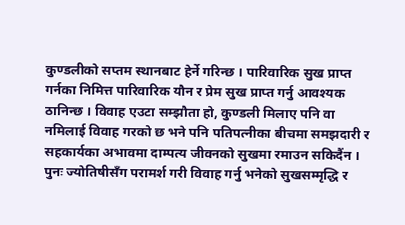कुण्डलीको सप्तम स्थानबाट हेर्ने गरिन्छ । पारिवारिक सुख प्राप्त गर्नका निमित्त पारिवारिक यौन र प्रेम सुख प्राप्त गर्नु आवश्यक ठानिन्छ । विवाह एउटा सम्झौता हो, कुण्डली मिलाए पनि वा नमिलाई विवाह गरको छ भने पनि पतिपत्नीका बीचमा समझदारी र सहकार्यका अभावमा दाम्पत्य जीवनको सुखमा रमाउन सकिदैंन । पुनः ज्योतिषीसँग परामर्श गरी विवाह गर्नु भनेको सुखसम्मृद्धि र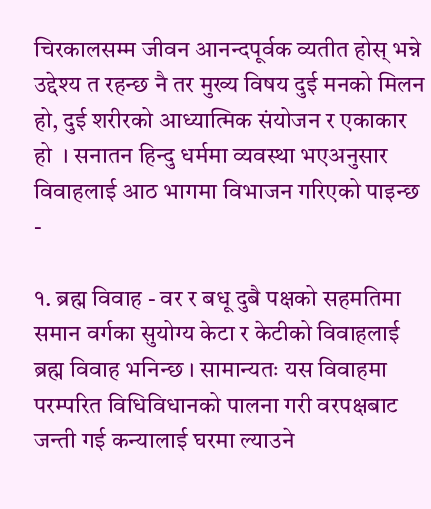चिरकालसम्म जीवन आनन्दपूर्वक व्यतीत होस् भन्ने उद्देश्य त रहन्छ नै तर मुख्य विषय दुई मनको मिलन हो, दुई शरीरको आध्यात्मिक संयोजन र एकाकार हो  । सनातन हिन्दु धर्ममा व्यवस्था भएअनुसार विवाहलाई आठ भागमा विभाजन गरिएको पाइन्छ -

१. ब्रह्म विवाह - वर र बधू दुबै पक्षको सहमतिमा समान वर्गका सुयोग्य केटा र केटीको विवाहलाई ब्रह्म विवाह भनिन्छ । सामान्यतः यस विवाहमा परम्परित विधिविधानको पालना गरी वरपक्षबाट जन्ती गई कन्यालाई घरमा ल्याउने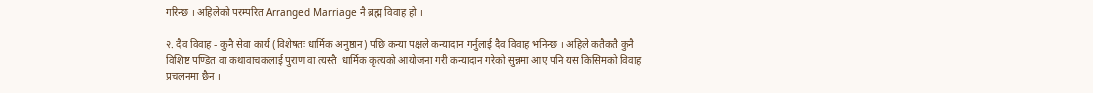गरिन्छ । अहिलेको परम्परित Arranged Marriage नै ब्रह्म विवाह हो ।

२. दैव विवाह - कुनै सेवा कार्य (विशेषतः धार्मिक अनुष्ठान) पछि कन्या पक्षले कन्यादान गर्नुलाई दैव विवाह भनिन्छ । अहिले कतैकतै कुनै विशिष्ट पण्डित वा कथावाचकलाई पुराण वा त्यस्तै  धार्मिक कृत्यको आयोजना गरी कन्यादान गरेको सुन्नमा आए पनि यस किसिमको विवाह प्रचलनमा छैन ।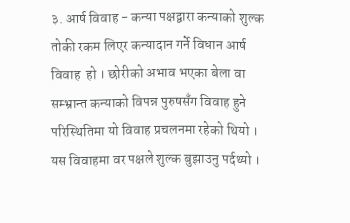३. आर्ष विवाह - कन्या पक्षद्वारा कन्याको शुल्क तोकी रकम लिएर कन्यादान गर्ने विधान आर्ष विवाह  हो । छोरीको अभाव भएका बेला वा सम्भ्रान्त कन्याको विपन्न पुरुषसँग विवाह हुने परिस्थितिमा यो विवाह प्रचलनमा रहेको थियो । यस विवाहमा वर पक्षले शुल्क बुझाउनु पर्दथ्यो ।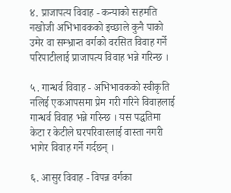४. प्राजापत्य विवाह - कन्याको सहमति नखोजी अभिभावकको इच्छाले कुनै पाको उमेर वा सम्भ्रान्त वर्गको वरसित विवाह गर्ने परिपाटीलाई प्राजापत्य विवाह भन्ने गरिन्छ ।

५. गान्धर्व विवाह - अभिभावकको स्वीकृति नलिई एकआपसमा प्रेम गरी गरिने विवाहलाई गान्धर्व विवाह भन्ने गरिन्छ । यस पद्धतिमा केटा र केटीले घरपरिवारलाई वास्ता नगरी  भागेर विवाह गर्ने गर्दछन् ।

६. आसुर विवाह - विपन्न वर्गका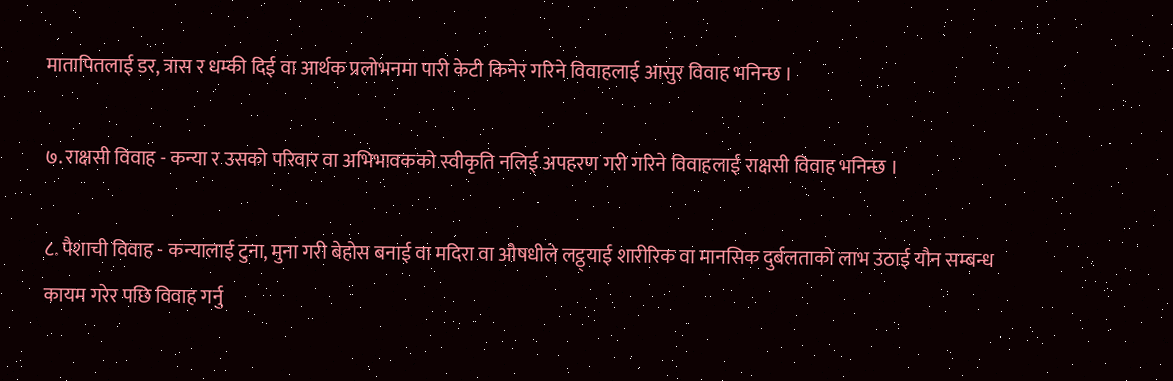मातापितलाई डर, त्रास र धम्की दिई वा आर्थक प्रलोभनमा पारी केटी किनेर गरिने विवाहलाई आसुर विवाह भनिन्छ ।

७. राक्षसी विवाह - कन्या र उसको परिवार वा अभिभावकको स्वीकृति नलिई अपहरण गरी गरिने विवाहलाई राक्षसी विवाह भनिन्छ ।

८. पैशाची विवाह - कन्यालाई टुना, मुना गरी बेहोस बनाई वा मदिरा वा औषधीले लट्ठ्याई शारीरिक वा मानसिक दुर्बलताको लाभ उठाई यौन सम्बन्ध कायम गरेर पछि विवाह गर्नु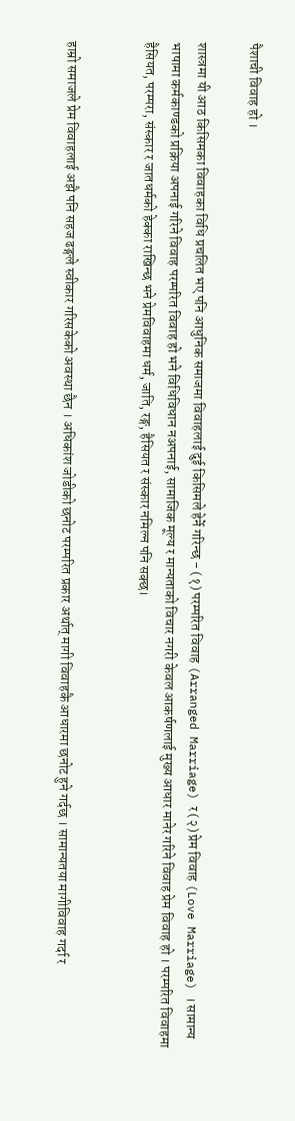पैशाची विवाह हो ।

शास्त्रमा यी आठ किसिमका विवाहका विधि प्रचलित भए पनि आधुनिक समाजमा विवाहलाई दुई किसिमले हेर्ने गरिन्छ - (१) परम्परित विवाह (Arranged Marriage) र (२) प्रेम विवाह (Love Marriage) । सामान्य भाषामा कर्मकाण्डको प्रक्रिया अपनाई गरिने विवाह परम्परित विवाह हो भने विधिविधान नअपनाई, सामाजिक मूल्य र मान्यताको विचार नगरी केवल आकर्षणलाई मुख्य आधार मानेर गरिने विवाह प्रेम विवाह हो । परम्परित विवाहमा हैसियत, परम्परा, संस्कार र जातधर्मको हेक्का राखिन्छ भने प्रेमविवाहमा धर्म, जाति, रङ्ग, हैसियत र संस्कार नमिल्न पनि सक्छ।


हाम्रो समाजले प्रेम विवाहलाई अझै पनि सहज ढङ्गले स्वीकार गरिसकेको अवस्था छैन । अधिकांश जोडीको छनोट परम्परित प्रकार अर्थात् मागी विवाहकै आधारमा छनोट हुने गर्दछ । सामान्यतया मागीविवाह गर्दा र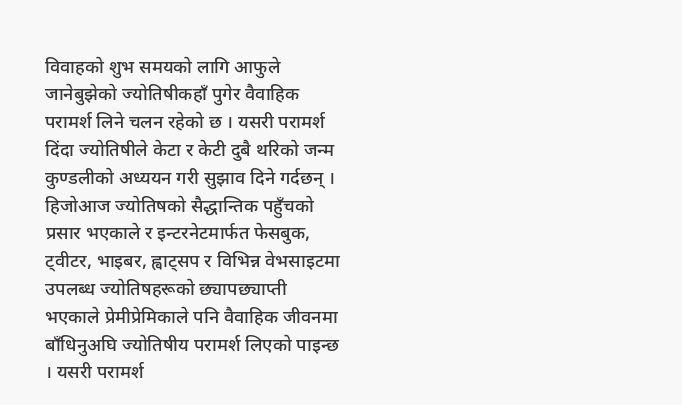विवाहको शुभ समयको लागि आफुले जानेबुझेको ज्योतिषीकहाँ पुगेर वैवाहिक परामर्श लिने चलन रहेको छ । यसरी परामर्श दिंदा ज्योतिषीले केटा र केटी दुबै थरिको जन्म कुण्डलीको अध्ययन गरी सुझाव दिने गर्दछन् । हिजोआज ज्योतिषको सैद्धान्तिक पहुँचको प्रसार भएकाले र इन्टरनेटमार्फत फेसबुक, ट्वीटर, भाइबर, ह्वाट्सप र विभिन्न वेभसाइटमा उपलब्ध ज्योतिषहरूको छ्यापछ्याप्ती भएकाले प्रेमीप्रेमिकाले पनि वैवाहिक जीवनमा बाँधिनुअघि ज्योतिषीय परामर्श लिएको पाइन्छ । यसरी परामर्श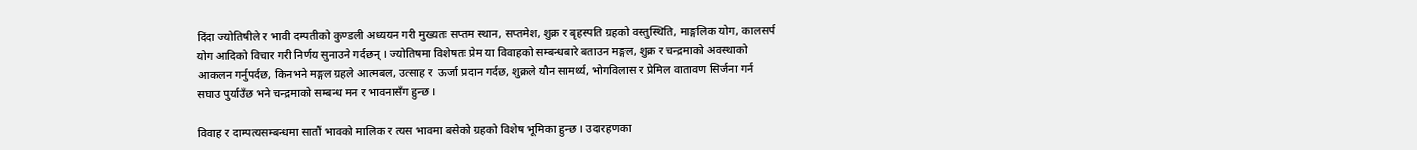दिंदा ज्योतिषीले र भावी दम्पतीको कुण्डली अध्ययन गरी मुख्यतः सप्तम स्थान, सप्तमेश, शुक्र र बृहस्पति ग्रहको वस्तुस्थिति, माङ्गलिक योग, कालसर्प योग आदिको विचार गरी निर्णय सुनाउने गर्दछन् । ज्योतिषमा विशेषतः प्रेम या विवाहको सम्बन्धबारे बताउन मङ्गल, शुक्र र चन्द्रमाको अवस्थाको आकलन गर्नुपर्दछ, किनभने मङ्गल ग्रहले आत्मबल, उत्साह र  ऊर्जा प्रदान गर्दछ, शुक्रले यौन सामर्थ्य, भोगविलास र प्रेमिल वातावण सिर्जना गर्न सघाउ पुर्याउँछ भने चन्द्रमाको सम्बन्ध मन र भावनासँग हुन्छ ।

विवाह र दाम्पत्यसम्बन्धमा सातौं भावको मालिक र त्यस भावमा बसेको ग्रहको विशेष भूमिका हुन्छ । उदारहणका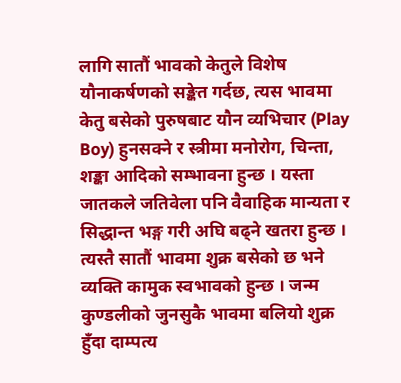लागि सातौं भावको केतुले विशेष यौनाकर्षणको सङ्केत गर्दछ, त्यस भावमा केतु बसेको पुरुषबाट यौन व्यभिचार (Play Boy) हुनसक्ने र स्त्रीमा मनोरोग, चिन्ता, शङ्का आदिको सम्भावना हुन्छ । यस्ता जातकले जतिवेला पनि वैवाहिक मान्यता र सिद्धान्त भङ्ग गरी अघि बढ्ने खतरा हुन्छ । त्यस्तै सातौं भावमा शुक्र बसेको छ भने व्यक्ति कामुक स्वभावको हुन्छ । जन्म कुण्डलीको जुनसुकै भावमा बलियो शुक्र हुँदा दाम्पत्य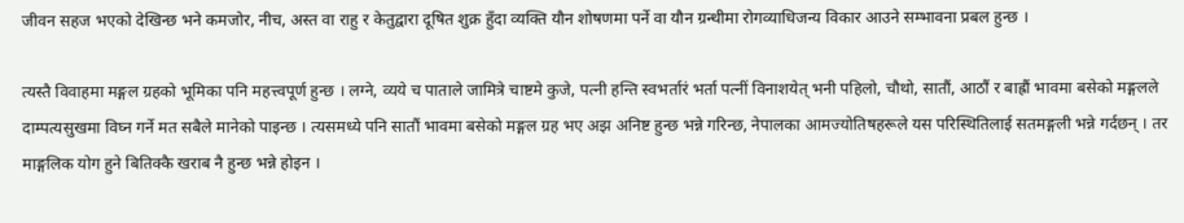जीवन सहज भएको देखिन्छ भने कमजोर, नीच, अस्त वा राहु र केतुद्वारा दूषित शुक्र हुँदा व्यक्ति यौन शोषणमा पर्ने वा यौन ग्रन्थीमा रोगव्याधिजन्य विकार आउने सम्भावना प्रबल हुन्छ ।

त्यस्तै विवाहमा मङ्गल ग्रहको भूमिका पनि महत्त्वपूर्ण हुन्छ । लग्ने, व्यये च पाताले जामित्रे चाष्टमे कुजे, पत्नी हन्ति स्वभर्तारं भर्ता पत्नीं विनाशयेत् भनी पहिलो, चौथो, सातौं, आठौं र बाह्रौं भावमा बसेको मङ्गलले दाम्पत्यसुखमा विघ्न गर्ने मत सबैले मानेको पाइन्छ । त्यसमध्ये पनि सातौं भावमा बसेको मङ्गल ग्रह भए अझ अनिष्ट हुन्छ भन्ने गरिन्छ, नेपालका आमज्योतिषहरूले यस परिस्थितिलाई सतमङ्गली भन्ने गर्दछन् । तर माङ्गलिक योग हुने बितिक्कै खराब नै हुन्छ भन्ने होइन ।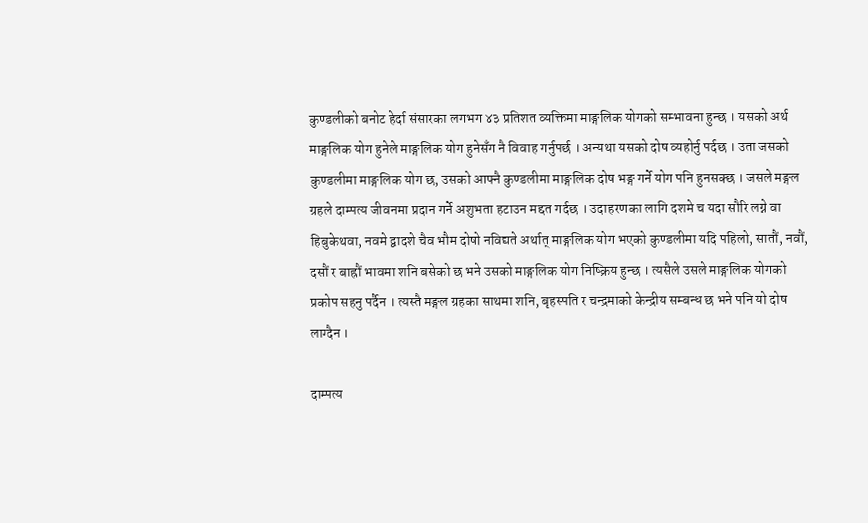कुण्डलीको बनोट हेर्दा संसारका लगभग ४३ प्रतिशत व्यक्तिमा माङ्गलिक योगको सम्भावना हुन्छ । यसको अर्थ माङ्गलिक योग हुनेले माङ्गलिक योग हुनेसँग नै विवाह गर्नुपर्छ । अन्यथा यसको दोष व्यहोर्नु पर्दछ । उता जसको कुण्डलीमा माङ्गलिक योग छ, उसको आफ्नै कुण्डलीमा माङ्गलिक दोष भङ्ग गर्ने योग पनि हुनसक्छ । जसले मङ्गल ग्रहले दाम्पत्य जीवनमा प्रदान गर्ने अशुभता हटाउन मद्दत गर्दछ । उदाहरणका लागि दशमे च यदा सौरि लग्ने वा हिबुकेथवा, नवमे द्वादशे चैव भौम दोषो नविद्यते अर्थात् माङ्गलिक योग भएको कुण्डलीमा यदि पहिलो, सातौं, नवौं, दसौं र बाह्रौं भावमा शनि बसेको छ भने उसको माङ्गलिक योग निष्क्रिय हुन्छ । त्यसैले उसले माङ्गलिक योगको प्रकोप सहनु पर्दैन । त्यस्तै मङ्गल ग्रहका साथमा शनि, बृहस्पति र चन्द्रमाको केन्द्रीय सम्बन्ध छ भने पनि यो दोष लाग्दैन ।

दाम्पत्य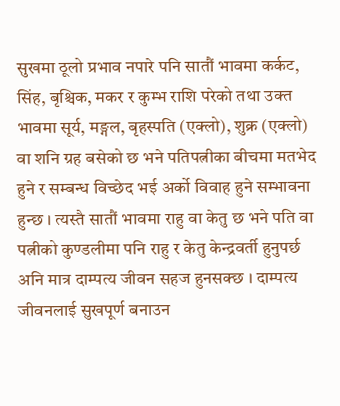सुखमा ठूलो प्रभाव नपारे पनि सातौं भावमा कर्कट, सिंह, बृश्चिक, मकर र कुम्भ राशि परेको तथा उक्त भावमा सूर्य, मङ्गल, बृहस्पति (एक्लो), शुक्र (एक्लो) वा शनि ग्रह बसेको छ भने पतिपत्नीका बीचमा मतभेद हुने र सम्बन्ध विच्छेद भई अर्को विवाह हुने सम्भावना हुन्छ । त्यस्तै सातौं भावमा राहु वा केतु छ भने पति वा पत्नीको कुण्डलीमा पनि राहु र केतु केन्द्रवर्ती हुनुपर्छ अनि मात्र दाम्पत्य जीवन सहज हुनसक्छ । दाम्पत्य जीवनलाई सुखपूर्ण बनाउन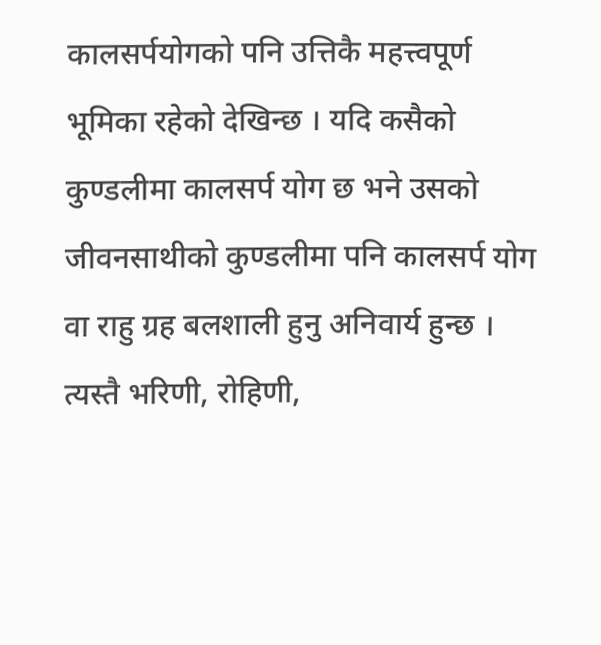कालसर्पयोगको पनि उत्तिकै महत्त्वपूर्ण भूमिका रहेको देखिन्छ । यदि कसैको कुण्डलीमा कालसर्प योग छ भने उसको जीवनसाथीको कुण्डलीमा पनि कालसर्प योग वा राहु ग्रह बलशाली हुनु अनिवार्य हुन्छ । त्यस्तै भरिणी, रोहिणी,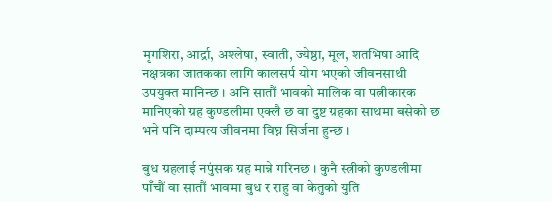मृगशिरा, आर्द्रा, अश्लेषा, स्वाती, ज्येष्ठा, मूल, शतभिषा आदि नक्षत्रका जातकका लागि कालसर्प योग भएको जीवनसाथी उपयुक्त मानिन्छ । अनि सातौं भावको मालिक वा पत्नीकारक मानिएको ग्रह कुण्डलीमा एक्लै छ वा दुष्ट ग्रहका साथमा बसेको छ भने पनि दाम्पत्य जीवनमा विघ्न सिर्जना हुन्छ ।

बुध ग्रहलाई नपुंसक ग्रह मान्ने गरिनछ । कुनै स्त्रीको कुण्डलीमा पाँचौं वा सातौं भावमा बुध र राहु वा केतुको युति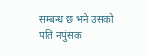सम्बन्ध छ भने उसको पति नपुंसक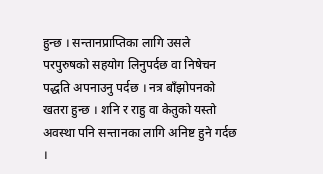हुन्छ । सन्तानप्राप्तिका लागि उसले परपुरुषको सहयोग लिनुपर्दछ वा निषेचन पद्धति अपनाउनु पर्दछ । नत्र बाँझोपनको खतरा हुन्छ । शनि र राहु वा केतुको यस्तो अवस्था पनि सन्तानका लागि अनिष्ट हुने गर्दछ ।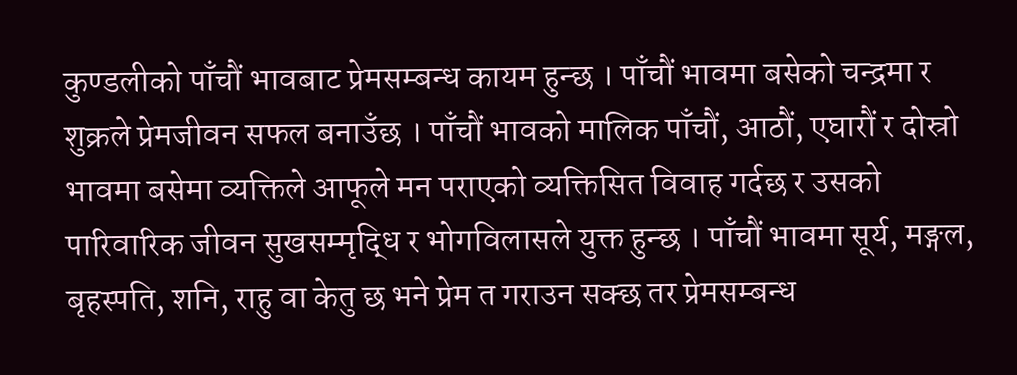कुण्डलीको पाँचौं भावबाट प्रेमसम्बन्ध कायम हुन्छ । पाँचौं भावमा बसेको चन्द्रमा र शुक्रले प्रेमजीवन सफल बनाउँछ । पाँचौं भावको मालिक पाँचौं, आठौं, एघारौं र दोस्रो भावमा बसेमा व्यक्तिले आफूले मन पराएको व्यक्तिसित विवाह गर्दछ र उसको पारिवारिक जीवन सुखसम्मृद्धि र भोगविलासले युक्त हुन्छ । पाँचौं भावमा सूर्य, मङ्गल, बृहस्पति, शनि, राहु वा केतु छ भने प्रेम त गराउन सक्छ तर प्रेमसम्बन्ध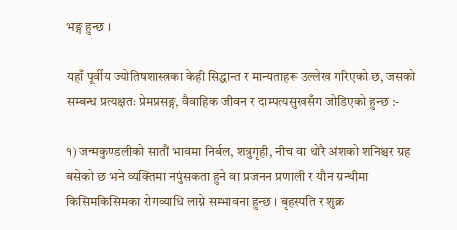भङ्ग हुन्छ ।

यहाँ पूर्वीय ज्योतिषशास्त्रका केही सिद्धान्त र मान्यताहरू उल्लेख गरिएको छ, जसको सम्बन्ध प्रत्यक्षतः प्रेमप्रसङ्ग, वैवाहिक जीवन र दाम्पत्यसुखसँग जोडिएको हुन्छ :-

१) जन्मकुण्डलीको सातौं भावमा निर्बल, शत्रुगृही, नीच वा थोरै अंशको शनिश्चर ग्रह बसेको छ भने व्यक्तिमा नपुंसकता हुने वा प्रजनन प्रणाली र यौन ग्रन्थीमा किसिमकिसिमका रोगव्याधि लाग्ने सम्भावना हुन्छ । बृहस्पति र शुक्र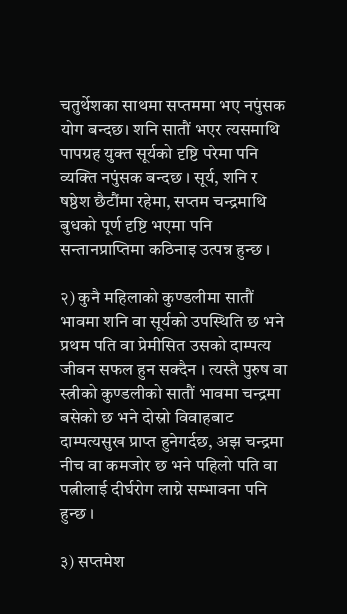चतुर्थेशका साथमा सप्तममा भए नपुंसक योग बन्दछ। शनि सातौं भएर त्यसमाथि पापग्रह युक्त सूर्यको दृष्टि परेमा पनि व्यक्ति नपुंसक बन्दछ । सूर्य, शनि र षष्ठेश छैटौंमा रहेमा, सप्तम चन्द्रमाथि बुधको पूर्ण दृष्टि भएमा पनि सन्तानप्राप्तिमा कठिनाइ उत्पन्न हुन्छ ।

२) कुनै महिलाको कुण्डलीमा सातौं भावमा शनि वा सूर्यको उपस्थिति छ भने प्रथम पति वा प्रेमीसित उसको दाम्पत्य जीवन सफल हुन सक्दैन । त्यस्तै पुरुष वा स्त्रीको कुण्डलीको सातौं भावमा चन्द्रमा बसेको छ भने दोस्रो विवाहबाट दाम्पत्यसुख प्राप्त हुनेगर्दछ, अझ चन्द्रमा नीच वा कमजोर छ भने पहिलो पति वा पत्नीलाई दीर्घरोग लाग्ने सम्भावना पनि हुन्छ ।

३) सप्तमेश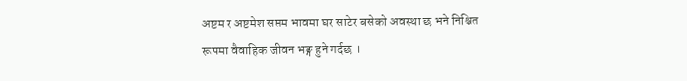अष्टम र अष्टमेश सप्तम भावमा घर साटेर बसेको अवस्था छ भने निश्चित रूपमा वैवाहिक जीवन भङ्ग हुने गर्दछ ।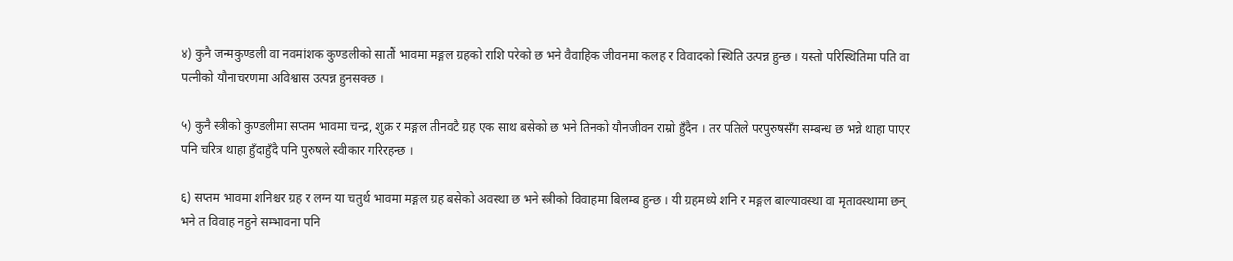४) कुनै जन्मकुण्डली वा नवमांशक कुण्डलीको सातौं भावमा मङ्गल ग्रहको राशि परेको छ भने वैवाहिक जीवनमा कलह र विवादको स्थिति उत्पन्न हुन्छ । यस्तो परिस्थितिमा पति वा पत्नीको यौनाचरणमा अविश्वास उत्पन्न हुनसक्छ ।

५) कुनै स्त्रीको कुण्डलीमा सप्तम भावमा चन्द्र, शुक्र र मङ्गल तीनवटै ग्रह एक साथ बसेको छ भने तिनको यौनजीवन राम्रो हुँदैन । तर पतिले परपुरुषसँग सम्बन्ध छ भन्ने थाहा पाएर पनि चरित्र थाहा हुँदाहुँदै पनि पुरुषले स्वीकार गरिरहन्छ ।

६) सप्तम भावमा शनिश्चर ग्रह र लग्न या चतुर्थ भावमा मङ्गल ग्रह बसेको अवस्था छ भने स्त्रीको विवाहमा बिलम्ब हुन्छ । यी ग्रहमध्ये शनि र मङ्गल बाल्यावस्था वा मृतावस्थामा छन् भने त विवाह नहुने सम्भावना पनि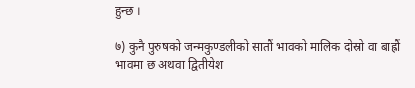हुन्छ ।

७) कुनै पुरुषको जन्मकुण्डलीको सातौं भावको मालिक दोस्रो वा बाह्रौं भावमा छ अथवा द्वितीयेश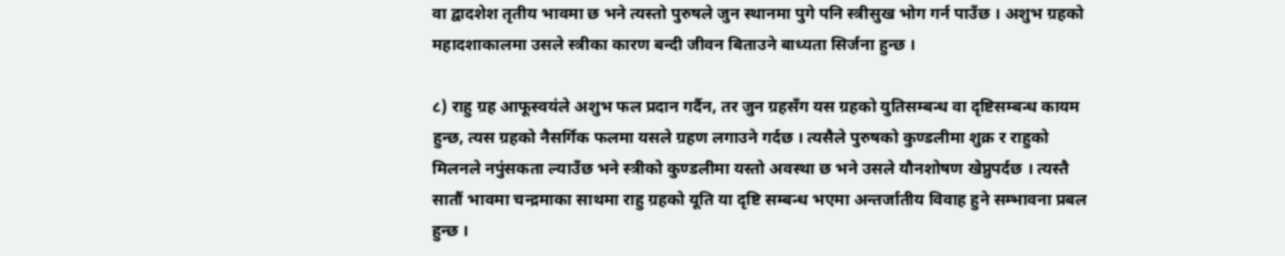वा द्वादशेश तृतीय भावमा छ भने त्यस्तो पुरुषले जुन स्थानमा पुगे पनि स्त्रीसुख भोग गर्न पाउँछ । अशुभ ग्रहको महादशाकालमा उसले स्त्रीका कारण बन्दी जीवन बिताउने बाध्यता सिर्जना हुन्छ ।

८) राहु ग्रह आफूस्वयंले अशुभ फल प्रदान गर्दैन, तर जुन ग्रहसँग यस ग्रहको युतिसम्बन्ध वा दृष्टिसम्बन्ध कायम हुन्छ, त्यस ग्रहको नैसर्गिक फलमा यसले ग्रहण लगाउने गर्दछ । त्यसैले पुरुषको कुण्डलीमा शुक्र र राहुको मिलनले नपुंसकता ल्याउँछ भने स्त्रीको कुण्डलीमा यस्तो अवस्था छ भने उसले यौनशोषण खेप्नुपर्दछ । त्यस्तै सातौं भावमा चन्द्रमाका साथमा राहु ग्रहको यूति या दृष्टि सम्बन्ध भएमा अन्तर्जातीय विवाह हुने सम्भावना प्रबल हुन्छ ।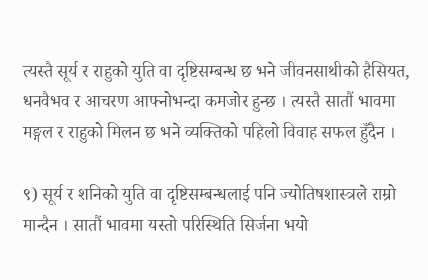त्यस्तै सूर्य र राहुको युति वा दृष्टिसम्बन्ध छ भने जीवनसाथीको हैसियत, धनवैभव र आचरण आफ्नोभन्दा कमजोर हुन्छ । त्यस्तै सातौं भावमा मङ्गल र राहुको मिलन छ भने व्यक्तिको पहिलो विवाह सफल हुँदैन ।

९) सूर्य र शनिको युति वा दृष्टिसम्बन्धलाई पनि ज्योतिषशास्त्रले राम्रो मान्दैन । सातौं भावमा यस्तो परिस्थिति सिर्जना भयो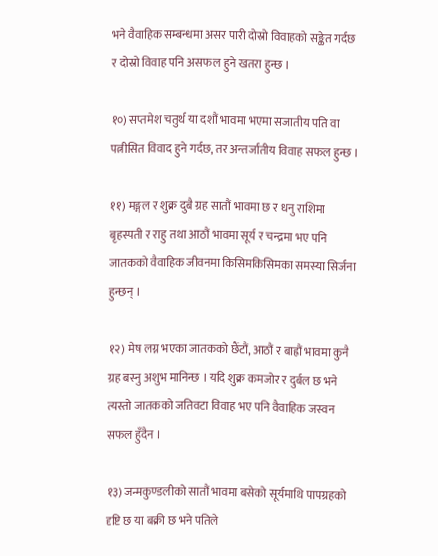भने वैवाहिक सम्बन्धमा असर पारी दोस्रो विवाहको सङ्केत गर्दछ र दोस्रो विवाह पनि असफल हुने खतरा हुन्छ ।

१०) सप्तमेश चतुर्थ या दशौं भावमा भएमा सजातीय पति वा पत्नीसित विवाद हुने गर्दछ, तर अन्तर्जातीय विवाह सफल हुन्छ ।

११) मङ्गल र शुक्र दुबै ग्रह सातौं भावमा छ र धनु राशिमा बृहस्पती र राहु तथा आठौं भावमा सूर्य र चन्द्रमा भए पनि जातकको वैवाहिक जीवनमा किसिमकिसिमका समस्या सिर्जना हुन्छन् ।

१२) मेष लग्न भएका जातकको छैंटौं, आठौं र बाह्रौं भावमा कुनै ग्रह बस्नु अशुभ मानिन्छ । यदि शुक्र कमजोर र दुर्बल छ भने त्यस्तो जातकको जतिवटा विवाह भए पनि वैवाहिक जस्वन सफल हुँदैन ।

१३) जन्मकुण्डलीको सातौं भावमा बसेको सूर्यमाथि पापग्रहको दृष्टि छ या बक्री छ भने पतिले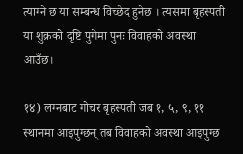त्याग्ने छ या सम्बन्ध विच्छेद हुनेछ । त्यसमा बृहस्पती या शुक्रको दृष्टि पुगेमा पुनः विवाहको अवस्था आउँछ।

१४) लग्नबाट गोचर बृहस्पती जब १, ५, ९, ११ स्थानमा आइपुग्छन् तब विवाहको अवस्था आइपुग्छ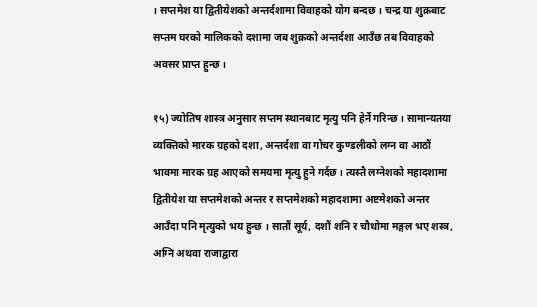। सप्तमेश या द्वितीयेशको अन्तर्दशामा विवाहको योग बन्दछ । चन्द्र या शुक्रबाट सप्तम घरको मालिकको दशामा जब शुक्रको अन्तर्दशा आउँछ तब विवाहको अवसर प्राप्त हुन्छ ।

१५) ज्योतिष शास्त्र अनुसार सप्तम स्थानबाट मृत्यु पनि हेर्ने गरिन्छ । सामान्यतया व्यक्तिको मारक ग्रहको दशा, अन्तर्दशा वा गोचर कुण्डलीको लग्न वा आठौं भावमा मारक ग्रह आएको समयमा मृत्यु हुने गर्दछ । त्यस्तै लग्नेशको महादशामा द्वितीयेश या सप्तमेशको अन्तर र सप्तमेशको महादशामा अष्टमेशको अन्तर आउँदा पनि मृत्युको भय हुन्छ । सातौं सूर्य, दशौं शनि र चौथोमा मङ्गल भए शस्त्र, अग्नि अथवा राजाद्वारा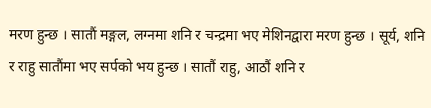मरण हुन्छ । सातौं मङ्गल, लग्नमा शनि र चन्द्रमा भए मेशिनद्वारा मरण हुन्छ । सूर्य, शनि र राहु सातौंमा भए सर्पको भय हुन्छ । सातौं राहु, आठौं शनि र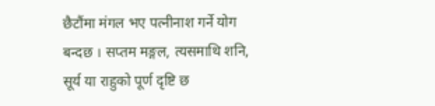छैटौंमा मंगल भए पत्नीनाश गर्ने योग बन्दछ । सप्तम मङ्गल, त्यसमाथि शनि, सूर्य या राहुको पूर्ण दृष्टि छ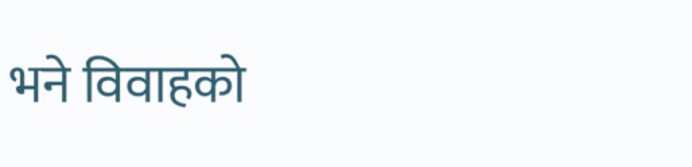भने विवाहको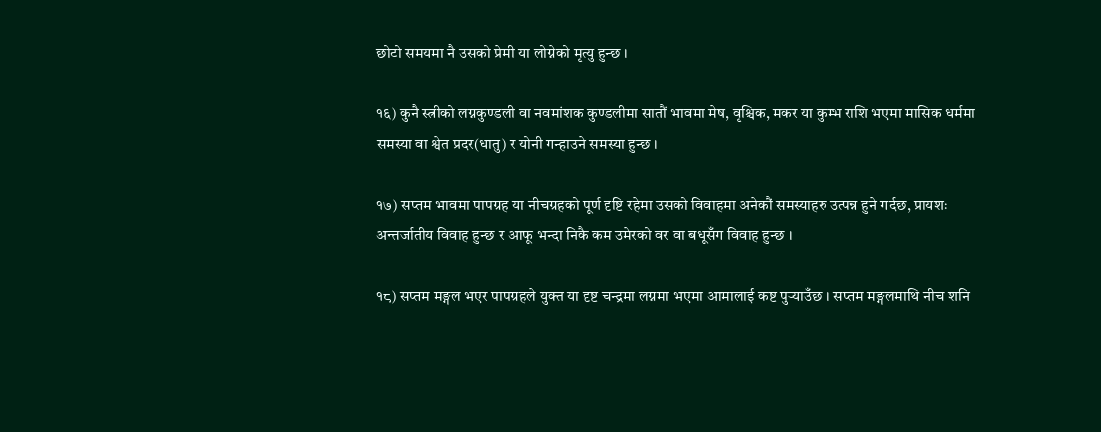छोटो समयमा नै उसको प्रेमी या लोग्नेको मृत्यु हुन्छ ।

१६) कुनै स्त्रीको लग्नकुण्डली वा नवमांशक कुण्डलीमा सातौं भावमा मेष, वृश्चिक, मकर या कुम्भ राशि भएमा मासिक धर्ममा समस्या वा श्वेत प्रदर(धातु) र योनी गन्हाउने समस्या हुन्छ ।

१७) सप्तम भावमा पापग्रह या नीचग्रहको पूर्ण दृष्टि रहेमा उसको विवाहमा अनेकौं समस्याहरु उत्पन्न हुने गर्दछ, प्रायशः अन्तर्जातीय विवाह हुन्छ र आफू भन्दा निकै कम उमेरको वर वा बधूसँग विवाह हुन्छ ।

१८) सप्तम मङ्गल भएर पापग्रहले युक्त या दृष्ट चन्द्रमा लग्नमा भएमा आमालाई कष्ट पुर्‍याउँछ । सप्तम मङ्गलमाथि नीच शनि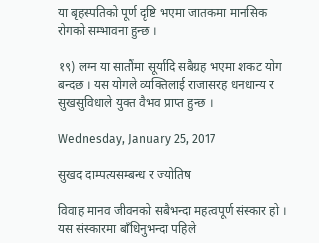या बृहस्पतिको पूर्ण दृष्टि भएमा जातकमा मानसिक रोगको सम्भावना हुन्छ ।

१९) लग्न या सातौंमा सूर्यादि सबैग्रह भएमा शकट योग बन्दछ । यस योगले व्यक्तिलाई राजासरह धनधान्य र सुखसुविधाले युक्त वैभव प्राप्त हुन्छ ।

Wednesday, January 25, 2017

सुखद दाम्पत्यसम्बन्ध र ज्योतिष

विवाह मानव जीवनको सबैभन्दा महत्वपूर्ण संस्कार हो । यस संस्कारमा बाँधिनुभन्दा पहिले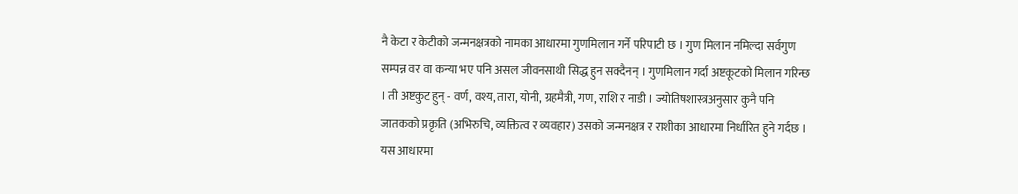नै केटा र केटीको जन्मनक्षत्रको नामका आधारमा गुणमिलान गर्ने परिपाटी छ । गुण मिलान नमिल्दा सर्वगुण सम्पन्न वर वा कन्या भए पनि असल जीवनसाथी सिद्ध हुन सक्दैनन् । गुणमिलान गर्दा अष्टकूटको मिलान गरिन्छ । ती अष्टकुट हुन् - वर्ण, वश्य, तारा, योनी, ग्रहमैत्री, गण, राशि र नाडी । ज्योतिषशास्त्रअनुसार कुनै पनि जातकको प्रकृति (अभिरुचि, व्यक्तित्व र व्यवहार) उसको जन्मनक्षत्र र राशीका आधारमा निर्धारित हुने गर्दछ । यस आधारमा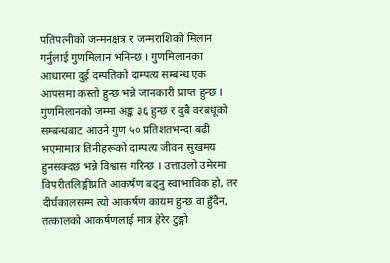पतिपत्नीको जन्मनक्षत्र र जन्मराशिको मिलान गर्नुलाई गुणमिलान भनिन्छ । गुणमिलानका आधारमा दुई दम्पतिको दाम्पत्य सम्बन्ध एक आपसमा कस्तो हुन्छ भन्ने जानकारी प्राप्त हुन्छ । गुणमिलानको जम्मा अङ्क ३६ हुन्छ र दुबै वरबधूको सम्बन्धबाट आउने गुण ५० प्रतिशतभन्दा बढी भएमामात्र तिनीहरूको दाम्पत्य जीवन सुखमय हुनसक्दछ भन्ने विश्वास गरिन्छ । उत्ताउलो उमेरमा विपरीतलिङ्गीप्रति आकर्षण बढ्नु स्वाभाविक हो, तर दीर्घकालसम्म त्यो आकर्षण कायम हुन्छ वा हुँदैन, तत्कालको आकर्षणलाई मात्र हेरेर टुङ्गो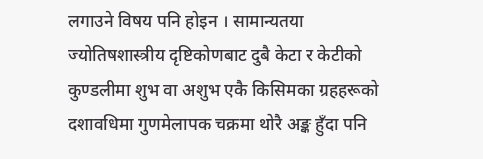लगाउने विषय पनि होइन । सामान्यतया ज्योतिषशास्त्रीय दृष्टिकोणबाट दुबै केटा र केटीको कुण्डलीमा शुभ वा अशुभ एकै किसिमका ग्रहहरूको दशावधिमा गुणमेलापक चक्रमा थोरै अङ्क हुँदा पनि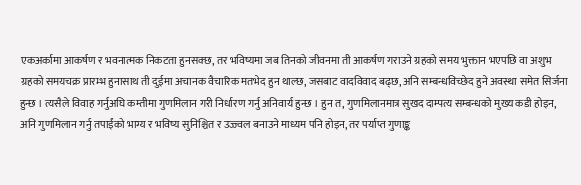एकअर्कामा आकर्षण र भवनात्मक निकटता हुनसक्छ, तर भविष्यमा जब तिनको जीवनमा ती आकर्षण गराउने ग्रहको समय भुक्तान भएपछि वा अशुभ ग्रहको समयचक्र प्रारम्भ हुनासाथ ती दुईमा अचानक वैचारिक मतभेद हुन थाल्छ, जसबाट वादविवाद बढ्छ, अनि सम्बन्धविच्छेद हुने अवस्था समेत सिर्जना हुन्छ । त्यसैले विवाह गर्नुअघि कम्तीमा गुणमिलान गरी निर्धारण गर्नु अनिवार्य हुन्छ । हुन त, गुणमिलानमात्र सुखद दाम्पत्य सम्बन्धको मुख्य कडी होइन, अनि गुणमिलान गर्नु तपाईंको भाग्य र भविष्य सुनिश्चित र उज्ज्वल बनाउने माध्यम पनि होइन, तर पर्याप्त गुणाङ्क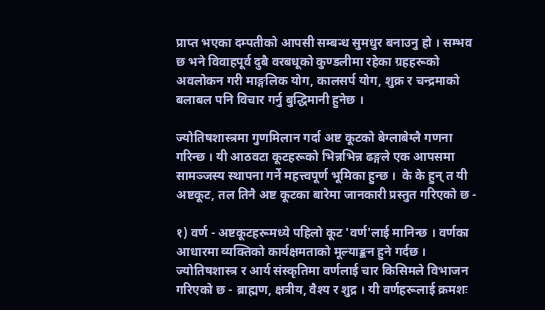प्राप्त भएका दम्पतीको आपसी सम्बन्ध सुमधुर बनाउनु हो । सम्भव छ भने विवाहपूर्व दुबै वरबधूको कुण्डलीमा रहेका ग्रहहरूको अवलोकन गरी माङ्गलिक योग, कालसर्प योग, शुक्र र चन्द्रमाको बलाबल पनि विचार गर्नु बुद्धिमानी हुनेछ ।

ज्योतिषशास्त्रमा गुणमिलान गर्दा अष्ट कूटको बेग्लाबेग्लै गणना गरिन्छ । यी आठवटा कूटहरूको भिन्नभिन्न ढङ्गले एक आपसमा सामञ्जस्य स्थापना गर्ने महत्त्वपूर्ण भूमिका हुन्छ ।  के के हुन् त यी अष्टकूट, तल तिनै अष्ट कूटका बारेमा जानकारी प्रस्तुत गरिएको छ -

१) वर्ण - अष्टकूटहरूमध्ये पहिलो कूट 'वर्ण'लाई मानिन्छ । वर्णका आधारमा व्यक्तिको कार्यक्षमताको मूल्याङ्कन हुने गर्दछ । ज्योतिषशास्त्र र आर्य संस्कृतिमा वर्णलाई चार किसिमले विभाजन गरिएको छ - ब्राह्मण, क्षत्रीय, वैश्य र शुद्र । यी वर्णहरूलाई क्रमशः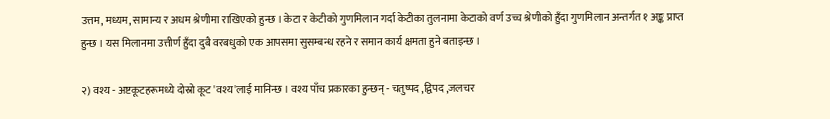उत्तम, मध्यम, सामान्य र अधम श्रेणीमा राखिएको हुन्छ । केटा र केटीको गुणमिलान गर्दा केटीका तुलनामा केटाको वर्ण उच्च श्रेणीको हुँदा गुणमिलान अन्तर्गत १ अङ्क प्राप्त हुन्छ । यस मिलानमा उत्तीर्ण हुँदा दुबै वरबधुको एक आपसमा सुसम्बन्ध रहने र समान कार्य क्षमता हुने बताइन्छ ।

२) वश्य - अष्टकूटहरूमध्ये दोस्रो कूट 'वश्य'लाई मानिन्छ । वश्य पाँच प्रकारका हुन्छन् - चतुष्पद ,द्विपद ,जलचर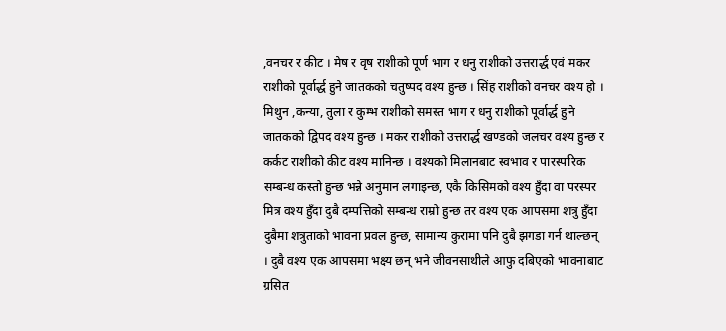,वनचर र कीट । मेष र वृष राशीको पूर्ण भाग र धनु राशीको उत्तरार्द्ध एवं मकर राशीको पूर्वार्द्ध हुने जातकको चतुष्पद वश्य हुन्छ । सिंह राशीको वनचर वश्य हो । मिथुन ,कन्या, तुला र कुम्भ राशीको समस्त भाग र धनु राशीको पूर्वार्द्ध हुने जातकको द्विपद वश्य हुन्छ । मकर राशीको उत्तरार्द्ध खण्डको जलचर वश्य हुन्छ र कर्कट राशीको कीट वश्य मानिन्छ । वश्यको मिलानबाट स्वभाव र पारस्परिक सम्बन्ध कस्तो हुन्छ भन्ने अनुमान लगाइन्छ, एकै किसिमको वश्य हुँदा वा परस्पर मित्र वश्य हुँदा दुबै दम्पत्तिको सम्बन्ध राम्रो हुन्छ तर वश्य एक आपसमा शत्रु हुँदा दुबैमा शत्रुताको भावना प्रवल हुन्छ, सामान्य कुरामा पनि दुबै झगडा गर्न थाल्छन् । दुबै वश्य एक आपसमा भक्ष्य छन् भने जीवनसाथीले आफु दबिएको भावनाबाट ग्रसित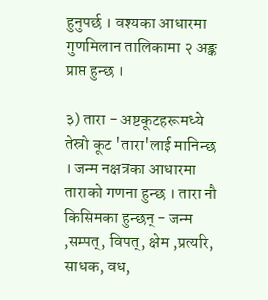हुनुपर्छ । वश्यका आधारमा गुणमिलान तालिकामा २ अङ्क प्राप्त हुन्छ ।

३) तारा - अष्टकूटहरूमध्ये तेस्रो कूट 'तारा'लाई मानिन्छ । जन्म नक्षत्रका आधारमा ताराको गणना हुन्छ । तारा नौ किसिमका हुन्छन् - जन्म ,सम्पत्, विपत्, क्षेम ,प्रत्यरि, साधक, वध,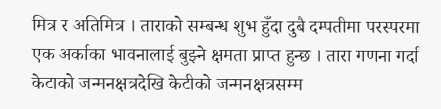मित्र र अतिमित्र । ताराको सम्बन्ध शुभ हुँदा दुबै दम्पतीमा परस्परमा एक अर्काका भावनालाई बुझ्ने क्षमता प्राप्त हुन्छ । तारा गणना गर्दा केटाको जन्मनक्षत्रदेखि केटीको जन्मनक्षत्रसम्म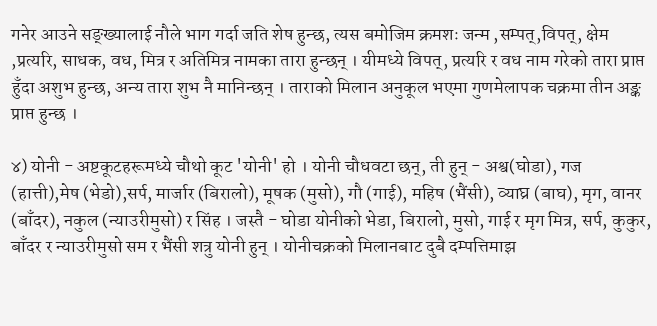गनेर आउने सङ्ख्यालाई नौले भाग गर्दा जति शेष हुन्छ, त्यस बमोजिम क्रमशः जन्म ,सम्पत्,विपत्, क्षेम ,प्रत्यरि, साधक, वध, मित्र र अतिमित्र नामका तारा हुन्छन् । यीमध्ये विपत्, प्रत्यरि र वध नाम गरेको तारा प्राप्त हुँदा अशुभ हुन्छ, अन्य तारा शुभ नै मानिन्छन् । ताराको मिलान अनुकूल भएमा गुणमेलापक चक्रमा तीन अङ्क प्राप्त हुन्छ ।

४) योनी - अष्टकूटहरूमध्ये चौथो कूट 'योनी' हो । योनी चौधवटा छन्, ती हुन् - अश्व(घोडा), गज (हात्ती),मेष (भेडो),सर्प, मार्जार (बिरालो), मूषक (मुसो), गौ (गाई), महिष (भैंसी), व्याघ्र (बाघ), मृग, वानर (बाँदर), नकुल (न्याउरीमुसो) र सिंह । जस्तै - घोडा योनीको भेडा, बिरालो, मुसो, गाई र मृग मित्र, सर्प, कुकुर, बाँदर र न्याउरीमुसो सम र भैंसी शत्रु योनी हुन् । योनीचक्रको मिलानबाट दुबै दम्पत्तिमाझ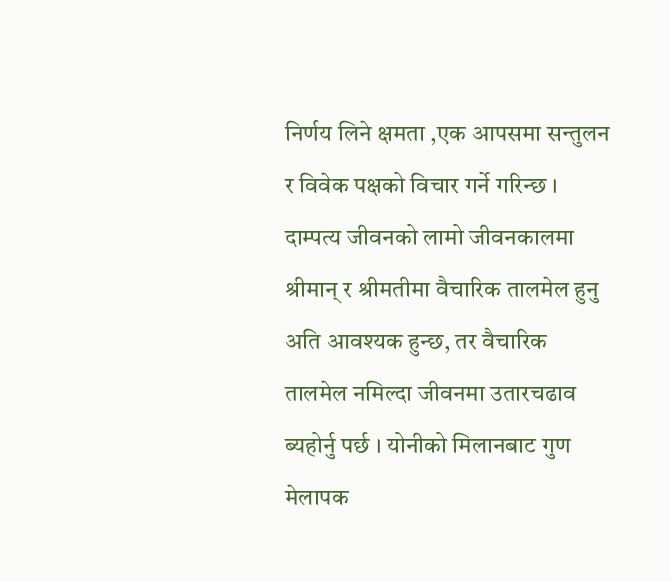निर्णय लिने क्षमता ,एक आपसमा सन्तुलन र विवेक पक्षको विचार गर्ने गरिन्छ । दाम्पत्य जीवनको लामो जीवनकालमा श्रीमान् र श्रीमतीमा वैचारिक तालमेल हुनु अति आवश्यक हुन्छ, तर वैचारिक तालमेल नमिल्दा जीवनमा उतारचढाव ब्यहोर्नु पर्छ । योनीको मिलानबाट गुण मेलापक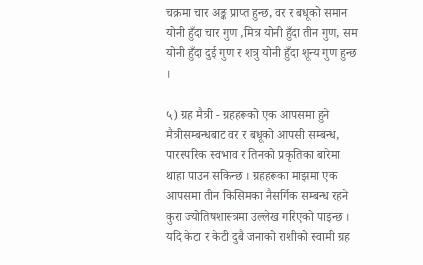चक्रमा चार अङ्क प्राप्त हुन्छ, वर र बधूको समान योनी हुँदा चार गुण ,मित्र योनी हुँदा तीन गुण, सम योनी हुँदा दुई गुण र शत्रु योनी हुँदा शून्य गुण हुन्छ ।

५) ग्रह मैत्री - ग्रहहरूको एक आपसमा हुने मैत्रीसम्बन्धबाट वर र बधूको आपसी सम्बन्ध, पारस्परिक स्वभाव र तिनको प्रकृतिका बारेमा थाहा पाउन सकिन्छ । ग्रहहरूका माझमा एक आपसमा तीन किसिमका नैसर्गिक सम्बन्ध रहने कुरा ज्योतिषशास्त्रमा उल्लेख गरिएको पाइन्छ । यदि केटा र केटी दुबै जनाको राशीको स्वामी ग्रह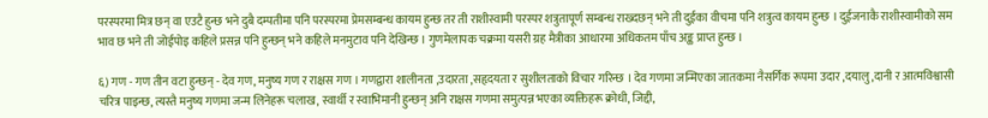परस्परमा मित्र छन् वा एउटै हुन्छ भने दुबै दम्पतीमा पनि परस्परमा प्रेमसम्बन्ध कायम हुन्छ तर ती राशीस्वामी परस्पर शत्रुतापूर्ण सम्बन्ध राख्दछन् भने ती दुईका वीचमा पनि शत्रुत्व कायम हुन्छ । दुईजनाकै राशीस्वामीको सम भाव छ भने ती जोईपोइ कहिले प्रसन्न पनि हुन्छन् भने कहिले मनमुटाव पनि देखिन्छ । गुणमेलापक चक्रमा यसरी ग्रह मैत्रीका आधारमा अधिकतम पाँच अङ्क प्राप्त हुन्छ ।

६) गण - गण तीन वटा हुन्छन् - देव गण, मनुष्य गण र राक्षस गण । गणद्वारा शालीनता ,उदारता ,सहृदयता र सुशीलताको विचार गरिन्छ । देव गणमा जन्मिएका जातकमा नैसर्गिक रूपमा उदार ,दयालु ,दानी र आत्मविश्वासी चरित्र पाइन्छ, त्यस्तै मनुष्य गणमा जन्म लिनेहरू चलाख, स्वार्थी र स्वाभिमानी हुन्छन् अनि राक्षस गणमा समुत्पन्न भएका व्यक्तिहरू क्रोधी, जिद्दी,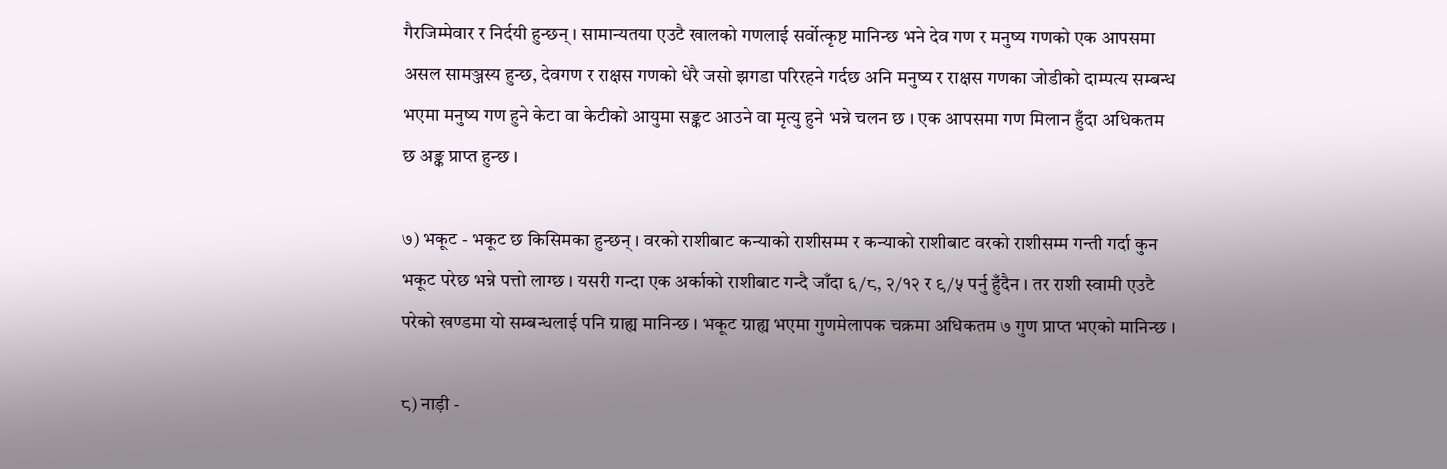गैरजिम्मेवार र निर्दयी हुन्छन् । सामान्यतया एउटै खालको गणलाई सर्वोत्कृष्ट मानिन्छ भने देव गण र मनुष्य गणको एक आपसमा असल सामञ्जस्य हुन्छ, देवगण र राक्षस गणको धेरै जसो झगडा परिरहने गर्दछ अनि मनुष्य र राक्षस गणका जोडीको दाम्पत्य सम्बन्ध भएमा मनुष्य गण हुने केटा वा केटीको आयुमा सङ्कट आउने वा मृत्यु हुने भन्ने चलन छ । एक आपसमा गण मिलान हुँदा अधिकतम छ अङ्क प्राप्त हुन्छ ।

७) भकूट - भकूट छ किसिमका हुन्छन् । वरको राशीबाट कन्याको राशीसम्म र कन्याको राशीबाट वरको राशीसम्म गन्ती गर्दा कुन भकूट परेछ भन्ने पत्तो लाग्छ । यसरी गन्दा एक अर्काको राशीबाट गन्दै जाँदा ६/८, २/१२ र ९/५ पर्नु हुँदैन । तर राशी स्वामी एउटै परेको खण्डमा यो सम्बन्धलाई पनि ग्राह्य मानिन्छ । भकूट ग्राह्य भएमा गुणमेलापक चक्रमा अधिकतम ७ गुण प्राप्त भएको मानिन्छ ।

८) नाड़ी -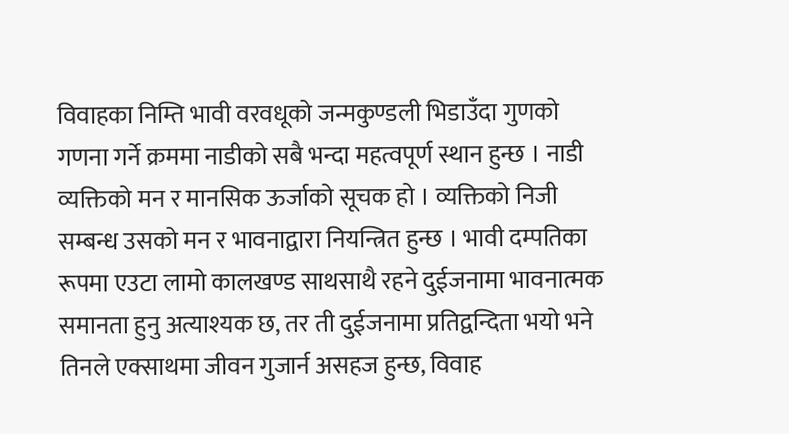विवाहका निम्ति भावी वरवधूको जन्मकुण्डली भिडाउँदा गुणको गणना गर्ने क्रममा नाडीको सबै भन्दा महत्वपूर्ण स्थान हुन्छ । नाडी व्यक्तिको मन र मानसिक ऊर्जाको सूचक हो । व्यक्तिको निजी सम्बन्ध उसको मन र भावनाद्वारा नियन्त्रित हुन्छ । भावी दम्पतिका रूपमा एउटा लामो कालखण्ड साथसाथै रहने दुईजनामा भावनात्मक समानता हुनु अत्याश्यक छ, तर ती दुईजनामा प्रतिद्वन्दिता भयो भने तिनले एक्साथमा जीवन गुजार्न असहज हुन्छ, विवाह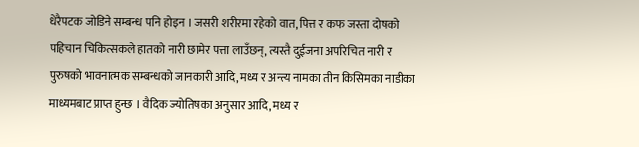धेरैपटक जोडिने सम्बन्ध पनि होइन । जसरी शरीरमा रहेको वात, पित्त र कफ जस्ता दोषको पहिचान चिकित्सकले हातको नारी छामेर पत्ता लाउँछन्, त्यस्तै दुईजना अपरिचित नारी र पुरुषको भावनात्मक सम्बन्धको जानकारी आदि, मध्य र अन्त्य नामका तीन किसिमका नाडीका माध्यमबाट प्राप्त हुन्छ । वैदिक ज्योतिषका अनुसार आदि, मध्य र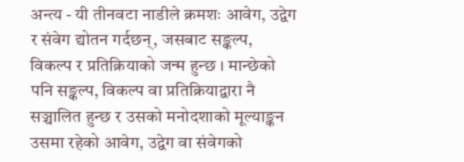अन्त्य - यी तीनवटा नाडीले क्रमशः आवेग, उद्वेग र संवेग द्योतन गर्दछन्, जसबाट सङ्कल्प, विकल्प र प्रतिक्रियाको जन्म हुन्छ । मान्छेको पनि सङ्कल्प, विकल्प वा प्रतिक्रियाद्वारा नै सञ्चालित हुन्छ र उसको मनोदशाको मूल्याङ्कन उसमा रहेको आवेग, उद्वेग वा संवेगको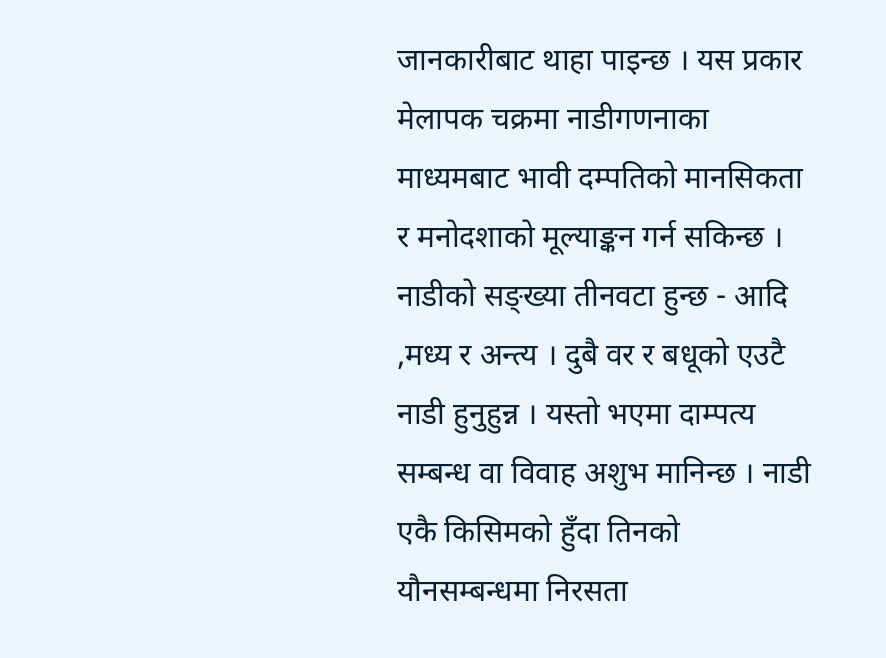जानकारीबाट थाहा पाइन्छ । यस प्रकार मेलापक चक्रमा नाडीगणनाका माध्यमबाट भावी दम्पतिको मानसिकता र मनोदशाको मूल्याङ्कन गर्न सकिन्छ । नाडीको सङ्ख्या तीनवटा हुन्छ - आदि ,मध्य र अन्त्य । दुबै वर र बधूको एउटै नाडी हुनुहुन्न । यस्तो भएमा दाम्पत्य सम्बन्ध वा विवाह अशुभ मानिन्छ । नाडी एकै किसिमको हुँदा तिनको यौनसम्बन्धमा निरसता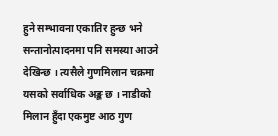हुने सम्भावना एकातिर हुन्छ भने सन्तानोत्पादनमा पनि समस्या आउने देखिन्छ । त्यसैले गुणमिलान चक्रमा यसको सर्वाधिक अङ्क छ । नाडीको मिलान हुँदा एकमुष्ट आठ गुण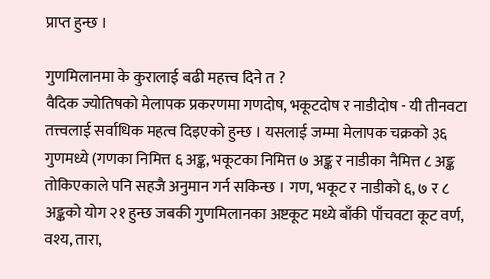प्राप्त हुन्छ ।

गुणमिलानमा के कुरालाई बढी महत्त्व दिने त ?
वैदिक ज्योतिषको मेलापक प्रकरणमा गणदोष, भकूटदोष र नाडीदोष - यी तीनवटा तत्त्वलाई सर्वाधिक महत्व दिइएको हुन्छ । यसलाई जम्मा मेलापक चक्रको ३६ गुणमध्ये (गणका निमित्त ६ अङ्क, भकूटका निमित्त ७ अङ्क र नाडीका नैमित्त ८ अङ्क तोकिएकाले पनि सहजै अनुमान गर्न सकिन्छ । गण, भकूट र नाडीको ६, ७ र ८ अङ्कको योग २१ हुन्छ जबकी गुणमिलानका अष्टकूट मध्ये बाँकी पाँचवटा कूट वर्ण, वश्य, तारा,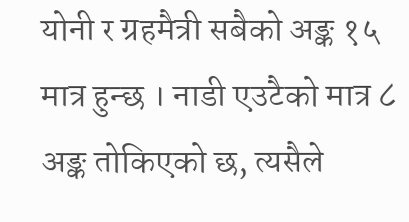योनी र ग्रहमैत्री सबैको अङ्क १५ मात्र हुन्छ । नाडी एउटैको मात्र ८ अङ्क तोकिएको छ, त्यसैले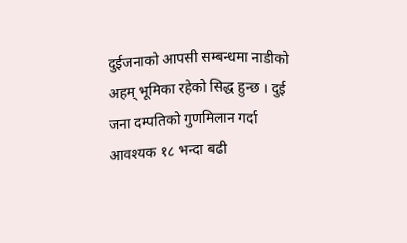दुईजनाको आपसी सम्बन्धमा नाडीको अहम् भूमिका रहेको सिद्ध हुन्छ । दुई जना दम्पतिको गुणमिलान गर्दा आवश्यक १८ भन्दा बढी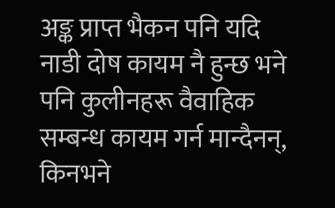अङ्क प्राप्त भैकन पनि यदि नाडी दोष कायम नै हुन्छ भने पनि कुलीनहरू वैवाहिक सम्बन्ध कायम गर्न मान्दैनन्, किनभने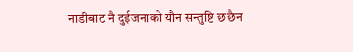नाडीबाट नै दुईजनाको यौन सन्तुष्टि छछैन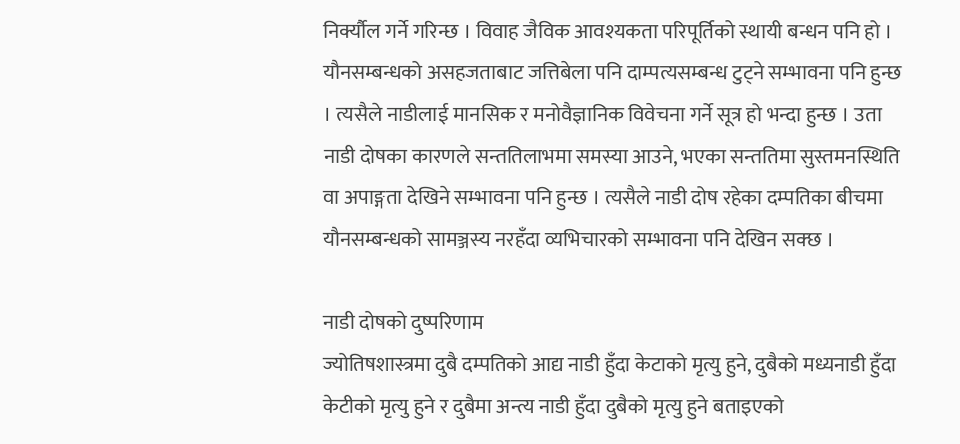निर्क्यौल गर्ने गरिन्छ । विवाह जैविक आवश्यकता परिपूर्तिको स्थायी बन्धन पनि हो । यौनसम्बन्धको असहजताबाट जत्तिबेला पनि दाम्पत्यसम्बन्ध टुट्ने सम्भावना पनि हुन्छ । त्यसैले नाडीलाई मानसिक र मनोवैज्ञानिक विवेचना गर्ने सूत्र हो भन्दा हुन्छ । उता नाडी दोषका कारणले सन्ततिलाभमा समस्या आउने, भएका सन्ततिमा सुस्तमनस्थिति वा अपाङ्गता देखिने सम्भावना पनि हुन्छ । त्यसैले नाडी दोष रहेका दम्पतिका बीचमा यौनसम्बन्धको सामञ्जस्य नरहँदा व्यभिचारको सम्भावना पनि देखिन सक्छ ।

नाडी दोषको दुष्परिणाम
ज्योतिषशास्त्रमा दुबै दम्पतिको आद्य नाडी हुँदा केटाको मृत्यु हुने, दुबैको मध्यनाडी हुँदा केटीको मृत्यु हुने र दुबैमा अन्त्य नाडी हुँदा दुबैको मृत्यु हुने बताइएको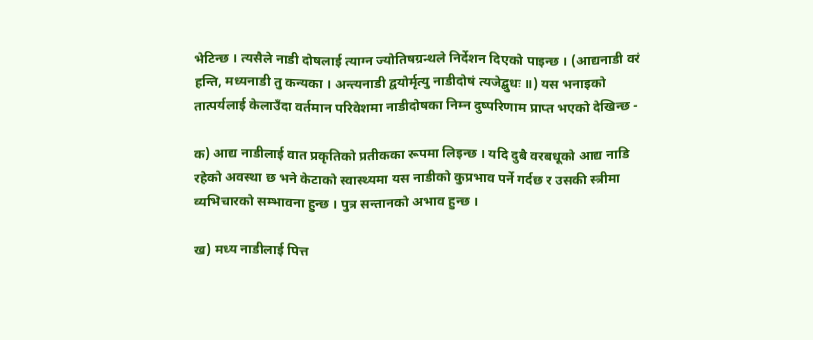भेटिन्छ । त्यसैले नाडी दोषलाई त्याग्न ज्योतिषग्रन्थले निर्देशन दिएको पाइन्छ । (आद्यनाडी वरं हन्ति, मध्यनाडी तु कन्यका । अन्त्यनाडी द्वयोर्मृत्यु नाडीदोषं त्यजेद्बुधः ॥) यस भनाइको तात्पर्यलाई केलाउँदा वर्तमान परिवेशमा नाडीदोषका निम्न दुष्परिणाम प्राप्त भएको देखिन्छ -

क) आद्य नाडीलाई वात प्रकृतिको प्रतीकका रूपमा लिइन्छ । यदि दुबै वरबधूको आद्य नाडि रहेको अवस्था छ भने केटाको स्वास्थ्यमा यस नाडीको कुप्रभाव पर्ने गर्दछ र उसकी स्त्रीमा व्यभिचारको सम्भावना हुन्छ । पुत्र सन्तानको अभाव हुन्छ ।

ख) मध्य नाडीलाई पित्त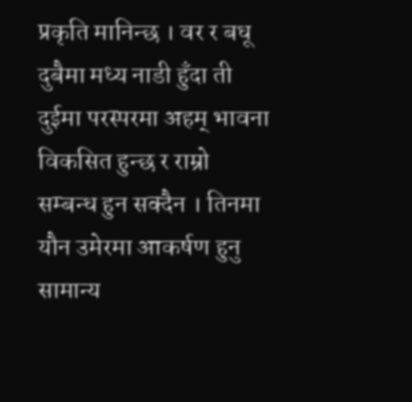प्रकृति मानिन्छ । वर र बधू दुबैमा मध्य नाडी हुँदा ती दुईमा परस्परमा अहम् भावना विकसित हुन्छ र राम्रो सम्बन्ध हुन सक्दैन । तिनमा यौन उमेरमा आकर्षण हुनु सामान्य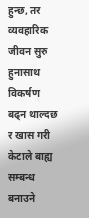हुन्छ, तर व्यवहारिक जीवन सुरु हुनासाथ विकर्षण बढ्न थाल्दछ र खास गरी केटाले बाह्य सम्बन्ध बनाउने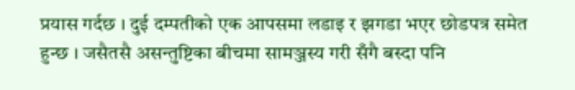प्रयास गर्दछ । दुई दम्पतीको एक आपसमा लडाइ र झगडा भएर छोडपत्र समेत हुन्छ । जसैतसै असन्तुष्टिका बीचमा सामञ्जस्य गरी सँगै बस्दा पनि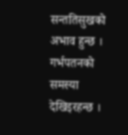सन्ततिसुखको अभाव हुन्छ । गर्भपतनको समस्या देखिइरहन्छ ।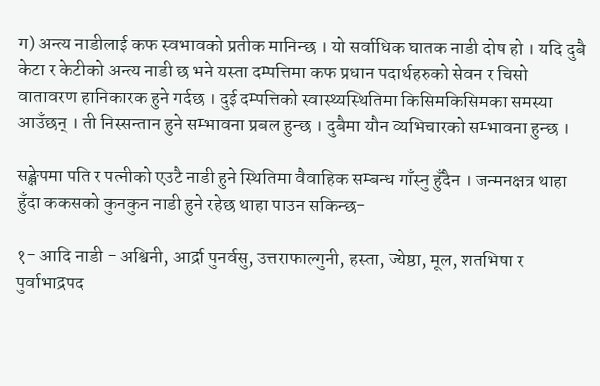ग) अन्त्य नाडीलाई कफ स्वभावको प्रतीक मानिन्छ । यो सर्वाधिक घातक नाडी दोष हो । यदि दुबै केटा र केटीको अन्त्य नाडी छ भने यस्ता दम्पत्तिमा कफ प्रधान पदार्थहरुको सेवन र चिसो वातावरण हानिकारक हुने गर्दछ । दुई दम्पत्तिको स्वास्थ्यस्थितिमा किसिमकिसिमका समस्या आउँछन् । ती निस्सन्तान हुने सम्भावना प्रबल हुन्छ । दुबैमा यौन व्यभिचारको सम्भावना हुन्छ ।

सङ्क्षेपमा पति र पत्नीको एउटै नाडी हुने स्थितिमा वैवाहिक सम्बन्ध गाँस्नु हुँदैन । जन्मनक्षत्र थाहा हुँदा ककसको कुनकुन नाडी हुने रहेछ थाहा पाउन सकिन्छ-

१- आदि नाडी - अश्विनी, आर्द्रा पुनर्वसु, उत्तराफाल्गुनी, हस्ता, ज्येष्ठा, मूल, शतभिषा र पुर्वाभाद्रपद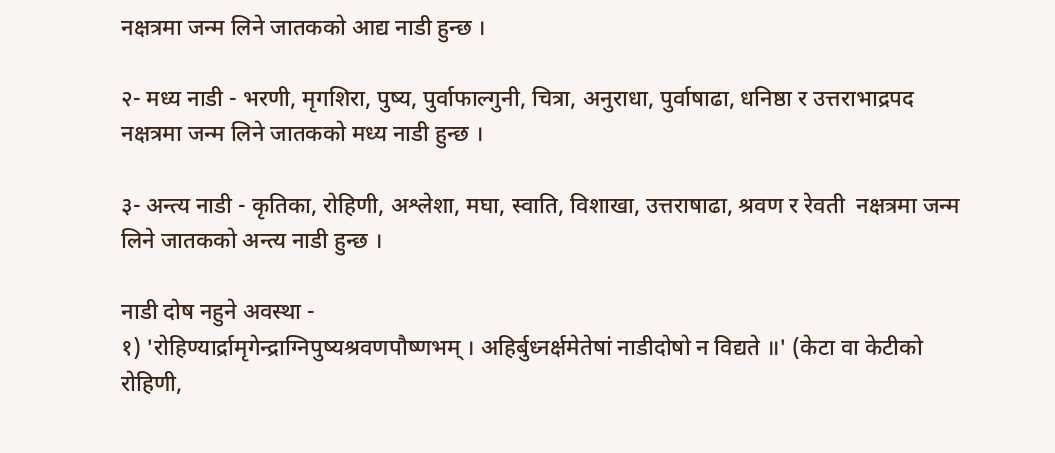नक्षत्रमा जन्म लिने जातकको आद्य नाडी हुन्छ ।

२- मध्य नाडी - भरणी, मृगशिरा, पुष्य, पुर्वाफाल्गुनी, चित्रा, अनुराधा, पुर्वाषाढा, धनिष्ठा र उत्तराभाद्रपद  नक्षत्रमा जन्म लिने जातकको मध्य नाडी हुन्छ ।

३- अन्त्य नाडी - कृतिका, रोहिणी, अश्लेशा, मघा, स्वाति, विशाखा, उत्तराषाढा, श्रवण र रेवती  नक्षत्रमा जन्म लिने जातकको अन्त्य नाडी हुन्छ ।

नाडी दोष नहुने अवस्था -
१) 'रोहिण्यार्द्रामृगेन्द्राग्निपुष्यश्रवणपौष्णभम् । अहिर्बुध्नर्क्षमेतेषां नाडीदोषो न विद्यते ॥' (केटा वा केटीको रोहिणी,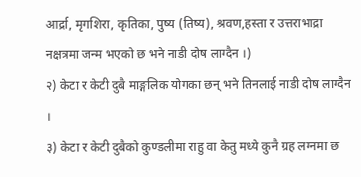आर्द्रा, मृगशिरा, कृतिका, पुष्य (तिष्य), श्रवण,हस्ता र उत्तराभाद्रा नक्षत्रमा जन्म भएको छ भने नाडी दोष लाग्दैन ।)
२) केटा र केटी दुबै माङ्गलिक योगका छन् भने तिनलाई नाडी दोष लाग्दैन ।
३) केटा र केटी दुबैको कुण्डलीमा राहु वा केतु मध्ये कुनै ग्रह लग्नमा छ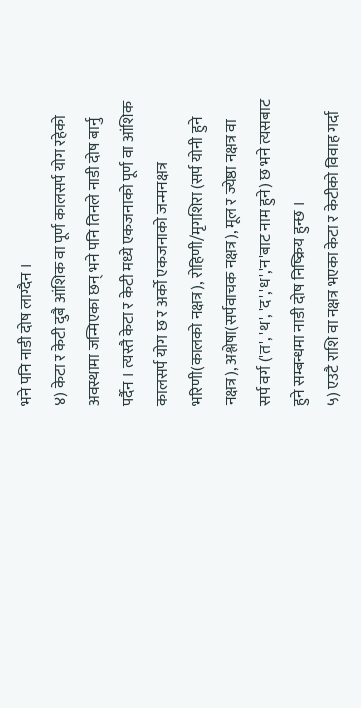भने पनि नाडी दोष लाग्दैन ।
४) केटा र केटी दुबै आंशिक वा पूर्ण कालसर्प योग रहेको अवस्थामा जन्मिएका छन् भने पनि तिनले नाडी दोष बार्नु पर्दैन । त्यस्तै केटा र केटी मध्ये एकजनाको पूर्ण वा आंशिक कालसर्प योग छ र अर्को एकजनाको जन्मनक्षत्र भरिणी(कालको नक्षत्र), रोहिणी/मृगशिरा (सर्प योनी हुने नक्षत्र), अश्लेषा(सर्पवाचक नक्षत्र), मूल र ज्येष्ठा नक्षत्र वा सर्प वर्ग ('त', 'थ', 'द','ध','न'बाट नाम हुने) छ भने त्यसबाट हुने सम्बन्धमा नाडी दोष निष्क्रिय हुन्छ ।
५) एउटै राशि वा नक्षत्र भएका केटा र केटीको विवाह गर्दा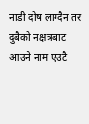नाडी दोष लाग्दैन तर दुबैको नक्षत्रबाट आउने नाम एउटै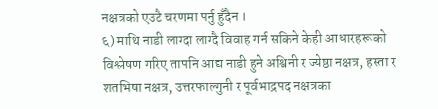नक्षत्रको एउटै चरणमा पर्नु हुँदैन ।
६) माथि नाडी लाग्दा लाग्दै विवाह गर्न सकिने केही आधारहरूको विश्लेषण गरिए तापनि आद्य नाडी हुने अश्विनी र ज्येष्ठा नक्षत्र, हस्ता र शतभिषा नक्षत्र, उत्तरफाल्गुनी र पूर्वभाद्रपद नक्षत्रका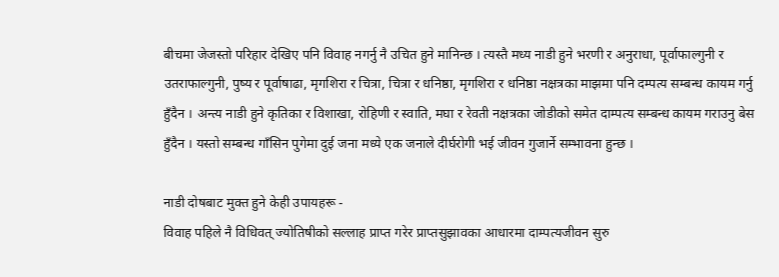बीचमा जेजस्तो परिहार देखिए पनि विवाह नगर्नु नै उचित हुने मानिन्छ । त्यस्तै मध्य नाडी हुने भरणी र अनुराधा, पूर्वाफाल्गुनी र उतराफाल्गुनी, पुष्य र पूर्वाषाढा, मृगशिरा र चित्रा, चित्रा र धनिष्ठा, मृगशिरा र धनिष्ठा नक्षत्रका माझमा पनि दम्पत्य सम्बन्ध कायम गर्नु हुँदैन । अन्त्य नाडी हुने कृतिका र विशाखा, रोहिणी र स्वाति, मघा र रेवती नक्षत्रका जोडीको समेत दाम्पत्य सम्बन्ध कायम गराउनु बेस हुँदैन । यस्तो सम्बन्ध गाँसिन पुगेमा दुई जना मध्ये एक जनाले दीर्घरोगी भई जीवन गुजार्ने सम्भावना हुन्छ ।

नाडी दोषबाट मुक्त हुने केही उपायहरू -
विवाह पहिले नै विधिवत् ज्योतिषीको सल्लाह प्राप्त गरेर प्राप्तसुझावका आधारमा दाम्पत्यजीवन सुरु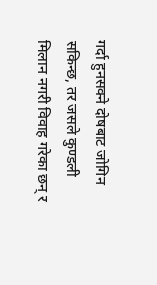गर्दा हुनसक्ने दोषबाट जोगिन सकिन्छ, तर जसले कुण्डली मिलान नगरी विवाह गरेका छन् र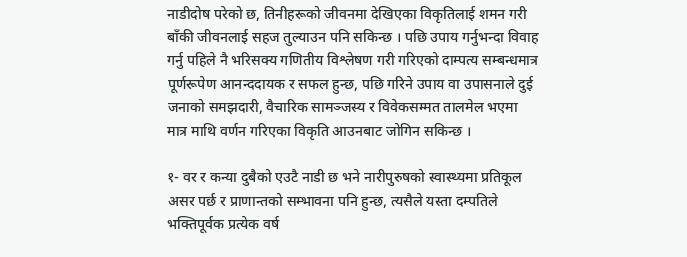नाडीदोष परेको छ, तिनीहरूको जीवनमा देखिएका विकृतिलाई शमन गरी बाँकी जीवनलाई सहज तुल्याउन पनि सकिन्छ । पछि उपाय गर्नुभन्दा विवाह गर्नु पहिले नै भरिसक्य गणितीय विश्लेषण गरी गरिएको दाम्पत्य सम्बन्धमात्र पूर्णरूपेण आनन्ददायक र सफल हुन्छ, पछि गरिने उपाय वा उपासनाले दुई जनाको समझदारी, वैचारिक सामञ्जस्य र विवेकसम्मत तालमेल भएमा मात्र माथि वर्णन गरिएका विकृति आउनबाट जोगिन सकिन्छ ।

१- वर र कन्या दुबैको एउटै नाडी छ भने नारीपुरुषको स्वास्थ्यमा प्रतिकूल असर पर्छ र प्राणान्तको सम्भावना पनि हुन्छ, त्यसैले यस्ता दम्पतिले भक्तिपूर्वक प्रत्येक वर्ष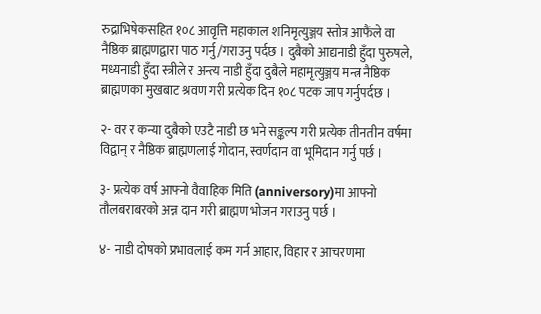रुद्राभिषेकसहित १०८ आवृत्ति महाकाल शनिमृत्युञ्जय स्तोत्र आफैंले वा नैष्ठिक ब्राह्मणद्वारा पाठ गर्नु/गराउनु पर्दछ । दुबैको आद्यनाडी हुँदा पुरुषले, मध्यनाडी हुँदा स्त्रीले र अन्त्य नाडी हुँदा दुबैले महामृत्युञ्जय मन्त्र नैष्ठिक ब्राह्मणका मुखबाट श्रवण गरी प्रत्येक दिन १०८ पटक जाप गर्नुपर्दछ ।

२- वर र कन्या दुबैको एउटै नाडी छ भने सङ्कल्प गरी प्रत्येक तीनतीन वर्षमा विद्वान् र नैष्ठिक ब्राह्मणलाई गोदान, स्वर्णदान वा भूमिदान गर्नु पर्छ ।

३- प्रत्येक वर्ष आफ्नो वैवाहिक मिति (anniversory)मा आफ्नो तौलबराबरको अन्न दान गरी ब्राह्मण भोजन गराउनु पर्छ ।

४- नाडी दोषको प्रभावलाई कम गर्न आहार, विहार र आचरणमा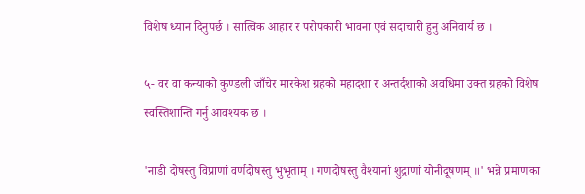विशेष ध्यान दिनुपर्छ । सात्विक आहार र परोपकारी भावना एवं सदाचारी हुनु अनिवार्य छ ।

५- वर वा कन्याको कुण्डली जाँचेर मारकेश ग्रहको महादशा र अन्तर्दशाको अवधिमा उक्त ग्रहको विशेष स्वस्तिशान्ति गर्नु आवश्यक छ ।

'नाडी दोषस्तु विप्राणां वर्णदोषस्तु भुभृताम् । गणदोषस्तु वैश्यानां शुद्राणां योनीदूषणम् ॥' भन्ने प्रमाणका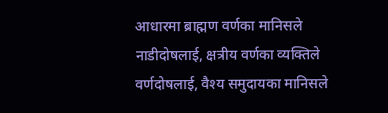आधारमा ब्राह्मण वर्णका मानिसले नाडीदोषलाई, क्षत्रीय वर्णका व्यक्तिले वर्णदोषलाई, वैश्य समुदायका मानिसले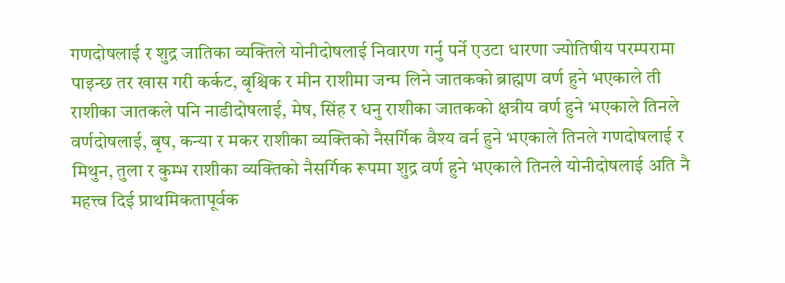गणदोषलाई र शुद्र जातिका व्यक्तिले योनीदोषलाई निवारण गर्नु पर्ने एउटा धारणा ज्योतिषीय परम्परामा पाइन्छ तर खास गरी कर्कट, बृश्चिक र मीन राशीमा जन्म लिने जातकको ब्राह्मण वर्ण हुने भएकाले ती राशीका जातकले पनि नाडीदोषलाई, मेष, सिंह र धनु राशीका जातकको क्षत्रीय वर्ण हुने भएकाले तिनले वर्णदोषलाई, बृष, कन्या र मकर राशीका व्यक्तिको नैसर्गिक वैश्य वर्न हुने भएकाले तिनले गणदोषलाई र मिथुन, तुला र कुम्भ राशीका व्यक्तिको नैसर्गिक रूपमा शुद्र वर्ण हुने भएकाले तिनले योनीदोषलाई अति नै महत्त्व दिई प्राथमिकतापूर्वक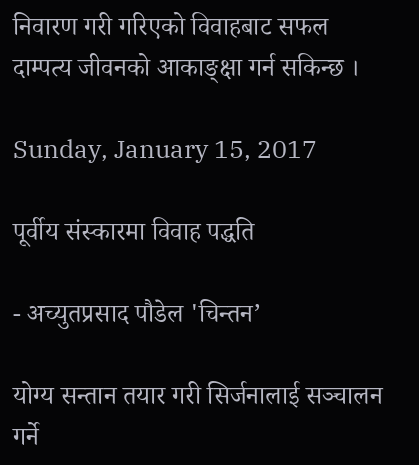निवारण गरी गरिएको विवाहबाट सफल दाम्पत्य जीवनको आकाङ्क्षा गर्न सकिन्छ ।

Sunday, January 15, 2017

पूर्वीय संस्कारमा विवाह पद्धति

- अच्युतप्रसाद पौडेल 'चिन्तन’

योग्य सन्तान तयार गरी सिर्जनालाई सञ्चालन गर्ने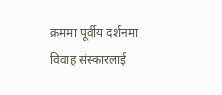क्रममा पूर्वीय दर्शनमा विवाह संस्कारलाई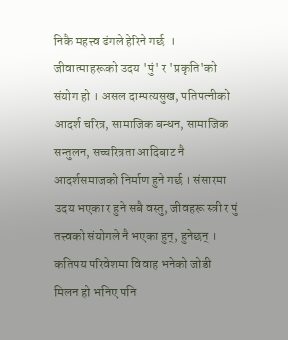निकै महत्त्व ढंगले हेरिने गर्छ  । जीवात्माहरूको उदय 'पुं' र 'प्रकृति'को संयोग हो । असल दाम्पत्यसुख, पतिपत्नीको आदर्श चरित्र, सामाजिक बन्धन, सामाजिक सन्तुलन, सच्चरित्रता आदिबाट नै आदर्शसमाजको निर्माण हुने गर्छ । संसारमा उदय भएका र हुने सबै वस्तु, जीवहरू स्त्री र पुं तत्त्वको संयोगले नै भएका हुन्, हुनेछन् । कतिपय परिवेशमा विवाह भनेको जोडी मिलन हो भनिए पनि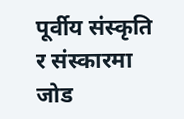पूर्वीय संस्कृति र संस्कारमा जोड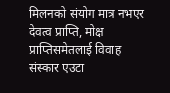मिलनको संयोग मात्र नभएर देवत्व प्राप्ति, मोक्ष प्राप्तिसमेतलाई विवाह संस्कार एउटा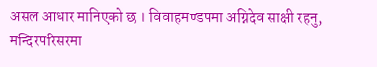असल आधार मानिएको छ । विवाहमण्डपमा अग्निदेव साक्षी रहनु, मन्दिरपरिसरमा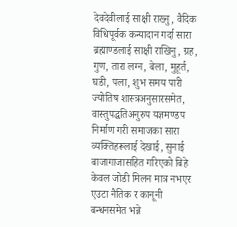देवदेवीलाई साक्षी राख्नु, वैदिक विधिपूर्वक कन्यादान गर्दा सारा ब्रह्माण्डलाई साक्षी राखिनु, ग्रह, गुण, तारा लग्न, बेला, मुहूर्त, घडी, पला, शुभ समय पारी ज्योतिष शास्त्रअनुसारसमेत, वास्तुपद्धतिअनुरुप यज्ञमण्डप निर्माण गरी समाजका सारा व्यक्तिहरूलाई देखाई, सुनाई बाजागाजासहित गरिएको बिहे केवल जोडी मिलन मात्र नभएर एउटा नैतिक र कानूनी बन्धनसमेत भन्ने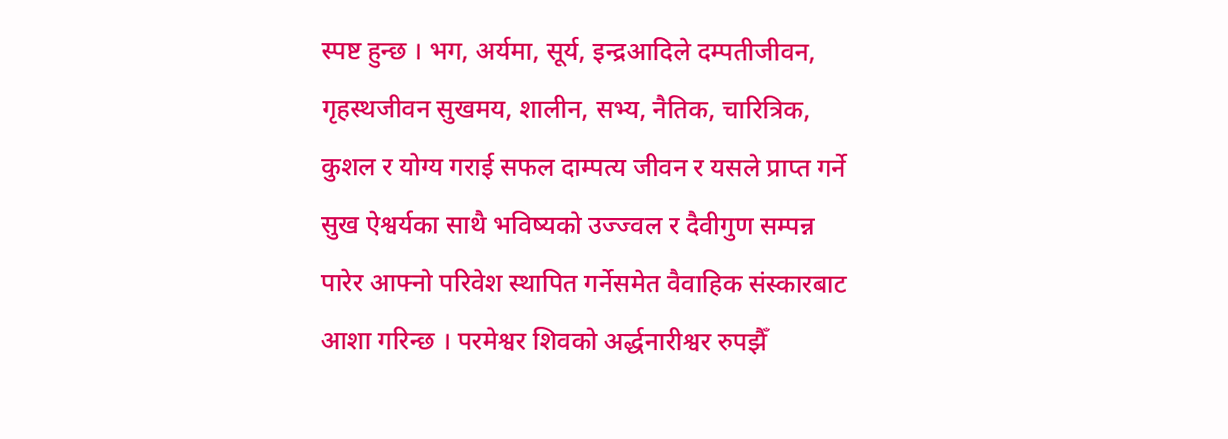स्पष्ट हुन्छ । भग, अर्यमा, सूर्य, इन्द्रआदिले दम्पतीजीवन, गृहस्थजीवन सुखमय, शालीन, सभ्य, नैतिक, चारित्रिक, कुशल र योग्य गराई सफल दाम्पत्य जीवन र यसले प्राप्त गर्ने सुख ऐश्वर्यका साथै भविष्यको उज्ज्वल र दैवीगुण सम्पन्न पारेर आफ्नो परिवेश स्थापित गर्नेसमेत वैवाहिक संस्कारबाट आशा गरिन्छ । परमेश्वर शिवको अर्द्धनारीश्वर रुपझैँ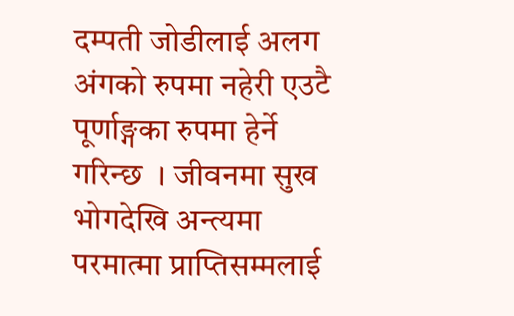दम्पती जोडीलाई अलग अंगको रुपमा नहेरी एउटै पूर्णाङ्गका रुपमा हेर्ने गरिन्छ  । जीवनमा सुख भोगदेखि अन्त्यमा परमात्मा प्राप्तिसम्मलाई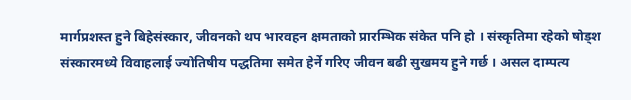मार्गप्रशस्त हुने बिहेसंस्कार, जीवनको थप भारवहन क्षमताको प्रारम्भिक संकेत पनि हो । संस्कृतिमा रहेको षोड्श संस्कारमध्ये विवाहलाई ज्योतिषीय पद्धतिमा समेत हेर्ने गरिए जीवन बढी सुखमय हुने गर्छ । असल दाम्पत्य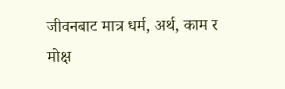जीवनबाट मात्र धर्म, अर्थ, काम र मोक्ष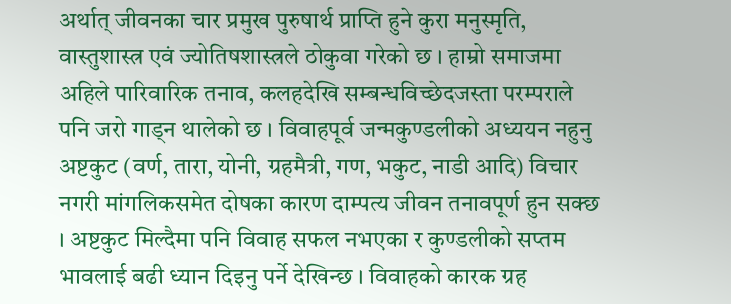अर्थात् जीवनका चार प्रमुख पुरुषार्थ प्राप्ति हुने कुरा मनुस्मृति, वास्तुशास्त्र एवं ज्योतिषशास्त्रले ठोकुवा गरेको छ । हाम्रो समाजमा अहिले पारिवारिक तनाव, कलहदेखि सम्बन्धविच्छेदजस्ता परम्पराले पनि जरो गाड्न थालेको छ । विवाहपूर्व जन्मकुण्डलीको अध्ययन नहुनु अष्टकुट (वर्ण, तारा, योनी, ग्रहमैत्री, गण, भकुट, नाडी आदि) विचार नगरी मांगलिकसमेत दोषका कारण दाम्पत्य जीवन तनावपूर्ण हुन सक्छ । अष्टकुट मिल्दैमा पनि विवाह सफल नभएका र कुण्डलीको सप्तम भावलाई बढी ध्यान दिइनु पर्ने देखिन्छ । विवाहको कारक ग्रह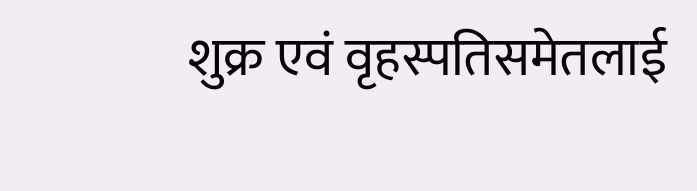शुक्र एवं वृहस्पतिसमेतलाई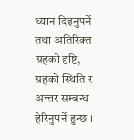ध्यान दिइनुपर्ने तथा अतिरिक्त ग्रहको दृष्टि, ग्रहको स्थिति र अन्तर सम्बन्ध हेरिनुपर्ने हुन्छ ।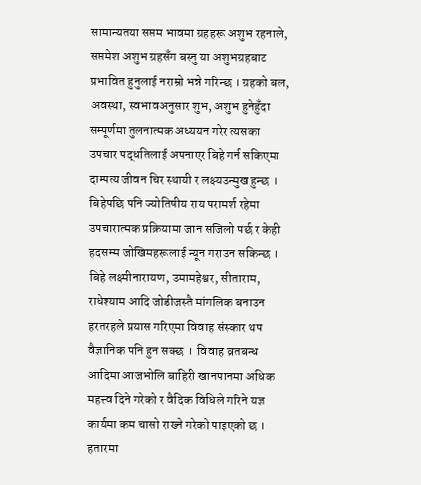सामान्यतया सप्तम भावमा ग्रहहरू अशुभ रहनाले, सप्तमेश अशुभ ग्रहसँग बस्नु या अशुभग्रहबाट प्रभावित हुनुलाई नराम्रो भन्ने गरिन्छ । ग्रहको बल, अवस्था, स्वभावअनुसार शुभ, अशुभ हुनेहुँदा सम्पूर्णमा तुलनात्मक अध्ययन गरेर त्यसका उपचार पद्धतिलाई अपनाएर बिहे गर्न सकिएमा दाम्पत्य जीवन चिर स्थायी र लक्ष्यउन्मुख हुन्छ । बिहेपछि पनि ज्योतिषीय राय परामर्श रहेमा उपचारात्मक प्रक्रियामा जान सजिलो पर्छ र केही हदसम्म जोखिमहरूलाई न्यून गराउन सकिन्छ । बिहे लक्ष्मीनारायण, उमामहेश्वर, सीताराम, राधेश्याम आदि जोडीजस्तै मांगलिक बनाउन हरतरहले प्रयास गरिएमा विवाह संस्कार थप वैज्ञानिक पनि हुन सक्छ ।  विवाह व्रतबन्ध आदिमा आजभोलि बाहिरी खानपानमा अधिक महत्त्व दिने गरेको र वैदिक विधिले गरिने यज्ञ कार्यमा कम चासो राख्ने गरेको पाइएको छ । हतारमा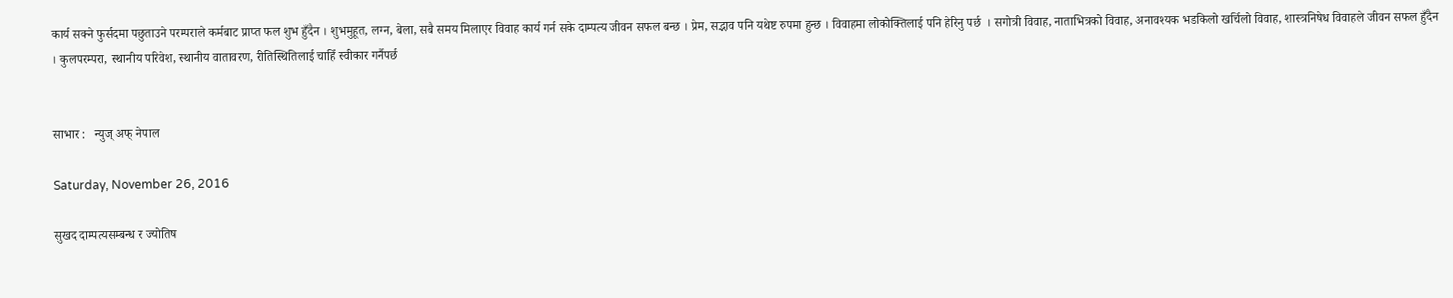कार्य सक्ने फुर्सदमा पछुताउने परम्पराले कर्मबाट प्राप्त फल शुभ हुँदैन । शुभमुहूत, लग्न, बेला, सबै समय मिलाएर विवाह कार्य गर्न सके दाम्पत्य जीवन सफल बन्छ । प्रेम, सद्भाव पनि यथेष्ट रुपमा हुन्छ । विवाहमा लोकोक्तिलाई पनि हेरिनु पर्छ  । सगोत्री विवाह, नाताभित्रको विवाह, अनावश्यक भडकिलो खर्चिलो विवाह, शास्त्रनिषेध विवाहले जीवन सफल हुँदैन । कुलपरम्परा, स्थानीय परिवेश, स्थानीय वातावरण, रीतिस्थितिलाई चाहिँ स्वीकार गर्नैपर्छ


साभार :   न्युज् अफ् नेपाल

Saturday, November 26, 2016

सुखद दाम्पत्यसम्बन्ध र ज्योतिष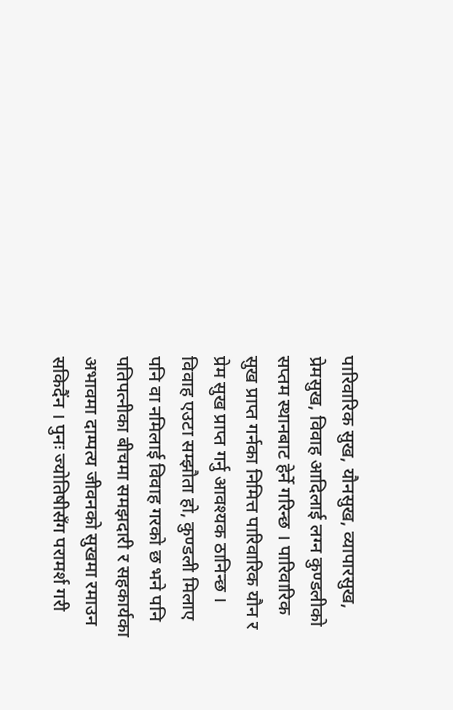पारिवारिक सुख, यौनसुख, व्यापारसुख, प्रेमसुख, विवाह आदिलाई लग्न कुण्डलीको सप्तम स्थानबाट हेर्ने गरिन्छ । पारिवारिक सुख प्राप्त गर्नका निमित्त पारिवारिक यौन र प्रेम सुख प्राप्त गर्नु आवश्यक ठानिन्छ । विवाह एउटा सम्झौता हो, कुण्डली मिलाए पनि वा नमिलाई विवाह गरको छ भने पनि पतिपत्नीका बीचमा समझदारी र सहकार्यका अभावमा दाम्पत्य जीवनको सुखमा रमाउन सकिदैंन । पुनः ज्योतिषीसँग परामर्श गरी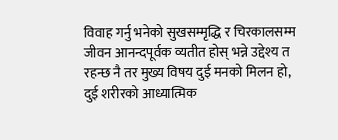विवाह गर्नु भनेको सुखसम्मृद्धि र चिरकालसम्म जीवन आनन्दपूर्वक व्यतीत होस् भन्ने उद्देश्य त रहन्छ नै तर मुख्य विषय दुई मनको मिलन हो, दुई शरीरको आध्यात्मिक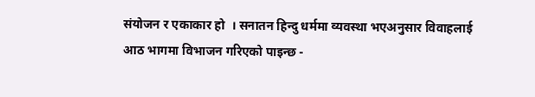संयोजन र एकाकार हो  । सनातन हिन्दु धर्ममा व्यवस्था भएअनुसार विवाहलाई आठ भागमा विभाजन गरिएको पाइन्छ -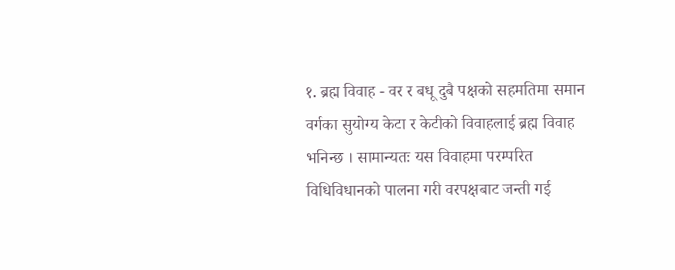१. ब्रह्म विवाह - वर र बधू दुबै पक्षको सहमतिमा समान वर्गका सुयोग्य केटा र केटीको विवाहलाई ब्रह्म विवाह भनिन्छ । सामान्यतः यस विवाहमा परम्परित विधिविधानको पालना गरी वरपक्षबाट जन्ती गई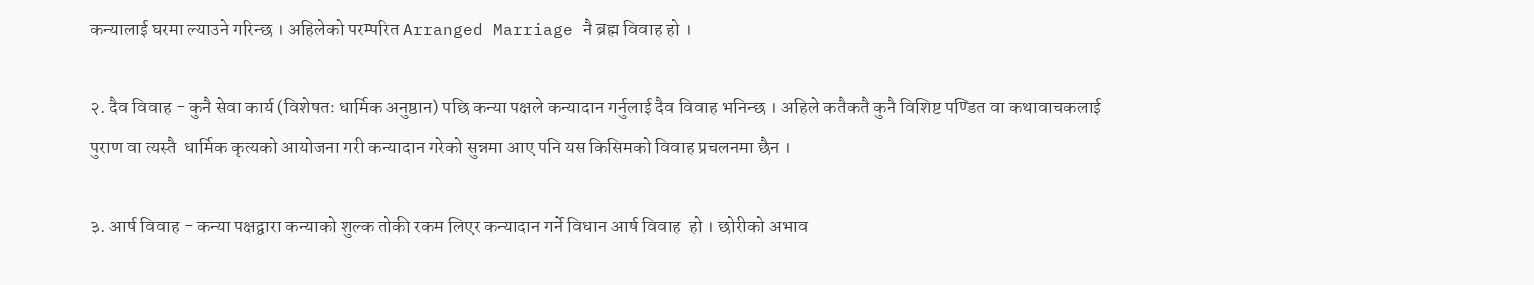कन्यालाई घरमा ल्याउने गरिन्छ । अहिलेको परम्परित Arranged Marriage नै ब्रह्म विवाह हो ।

२. दैव विवाह - कुनै सेवा कार्य (विशेषतः धार्मिक अनुष्ठान) पछि कन्या पक्षले कन्यादान गर्नुलाई दैव विवाह भनिन्छ । अहिले कतैकतै कुनै विशिष्ट पण्डित वा कथावाचकलाई पुराण वा त्यस्तै  धार्मिक कृत्यको आयोजना गरी कन्यादान गरेको सुन्नमा आए पनि यस किसिमको विवाह प्रचलनमा छैन ।

३. आर्ष विवाह - कन्या पक्षद्वारा कन्याको शुल्क तोकी रकम लिएर कन्यादान गर्ने विधान आर्ष विवाह  हो । छोरीको अभाव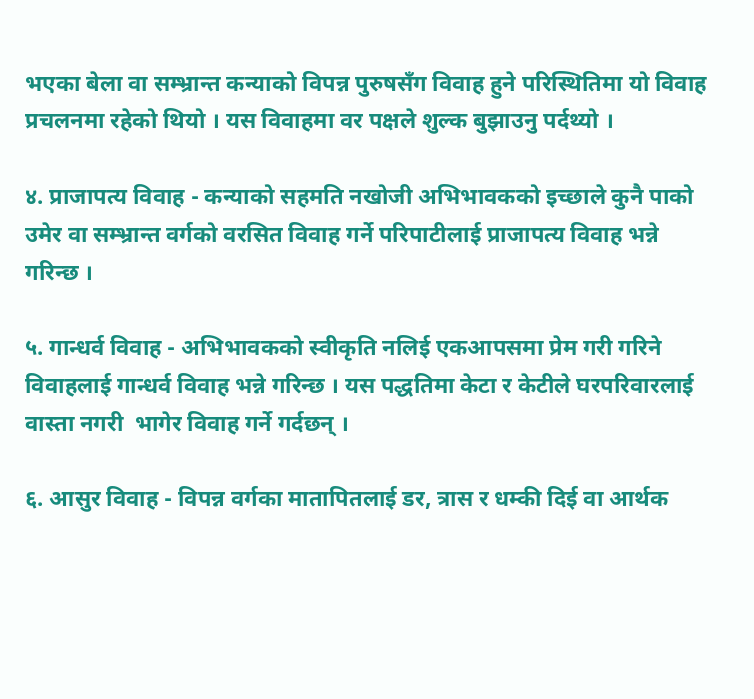भएका बेला वा सम्भ्रान्त कन्याको विपन्न पुरुषसँग विवाह हुने परिस्थितिमा यो विवाह प्रचलनमा रहेको थियो । यस विवाहमा वर पक्षले शुल्क बुझाउनु पर्दथ्यो ।

४. प्राजापत्य विवाह - कन्याको सहमति नखोजी अभिभावकको इच्छाले कुनै पाको उमेर वा सम्भ्रान्त वर्गको वरसित विवाह गर्ने परिपाटीलाई प्राजापत्य विवाह भन्ने गरिन्छ ।

५. गान्धर्व विवाह - अभिभावकको स्वीकृति नलिई एकआपसमा प्रेम गरी गरिने विवाहलाई गान्धर्व विवाह भन्ने गरिन्छ । यस पद्धतिमा केटा र केटीले घरपरिवारलाई वास्ता नगरी  भागेर विवाह गर्ने गर्दछन् ।

६. आसुर विवाह - विपन्न वर्गका मातापितलाई डर, त्रास र धम्की दिई वा आर्थक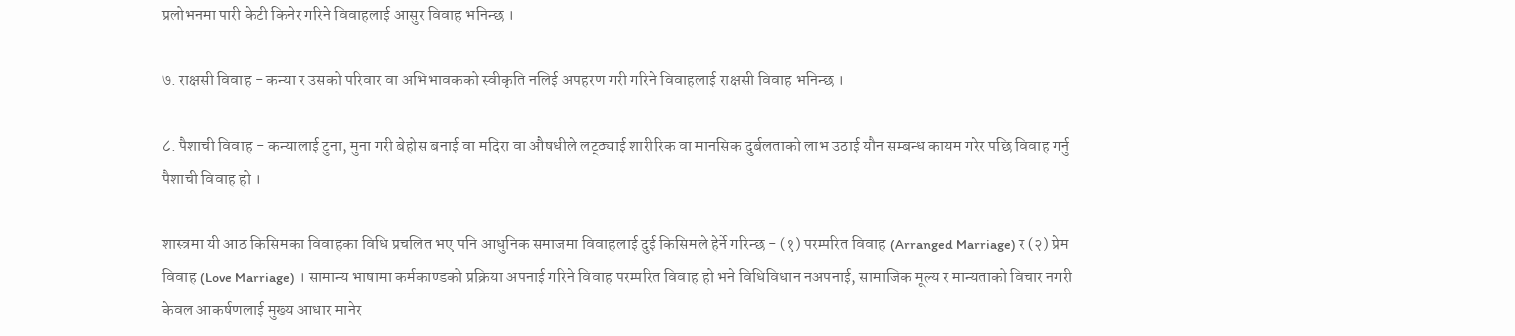प्रलोभनमा पारी केटी किनेर गरिने विवाहलाई आसुर विवाह भनिन्छ ।

७. राक्षसी विवाह - कन्या र उसको परिवार वा अभिभावकको स्वीकृति नलिई अपहरण गरी गरिने विवाहलाई राक्षसी विवाह भनिन्छ ।

८. पैशाची विवाह - कन्यालाई टुना, मुना गरी बेहोस बनाई वा मदिरा वा औषधीले लट्ठ्याई शारीरिक वा मानसिक दुर्बलताको लाभ उठाई यौन सम्बन्ध कायम गरेर पछि विवाह गर्नु पैशाची विवाह हो ।

शास्त्रमा यी आठ किसिमका विवाहका विधि प्रचलित भए पनि आधुनिक समाजमा विवाहलाई दुई किसिमले हेर्ने गरिन्छ - (१) परम्परित विवाह (Arranged Marriage) र (२) प्रेम विवाह (Love Marriage) । सामान्य भाषामा कर्मकाण्डको प्रक्रिया अपनाई गरिने विवाह परम्परित विवाह हो भने विधिविधान नअपनाई, सामाजिक मूल्य र मान्यताको विचार नगरी केवल आकर्षणलाई मुख्य आधार मानेर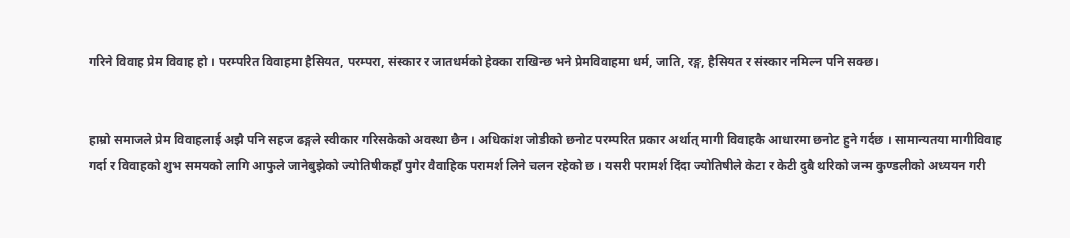गरिने विवाह प्रेम विवाह हो । परम्परित विवाहमा हैसियत, परम्परा, संस्कार र जातधर्मको हेक्का राखिन्छ भने प्रेमविवाहमा धर्म, जाति, रङ्ग, हैसियत र संस्कार नमिल्न पनि सक्छ।


हाम्रो समाजले प्रेम विवाहलाई अझै पनि सहज ढङ्गले स्वीकार गरिसकेको अवस्था छैन । अधिकांश जोडीको छनोट परम्परित प्रकार अर्थात् मागी विवाहकै आधारमा छनोट हुने गर्दछ । सामान्यतया मागीविवाह गर्दा र विवाहको शुभ समयको लागि आफुले जानेबुझेको ज्योतिषीकहाँ पुगेर वैवाहिक परामर्श लिने चलन रहेको छ । यसरी परामर्श दिंदा ज्योतिषीले केटा र केटी दुबै थरिको जन्म कुण्डलीको अध्ययन गरी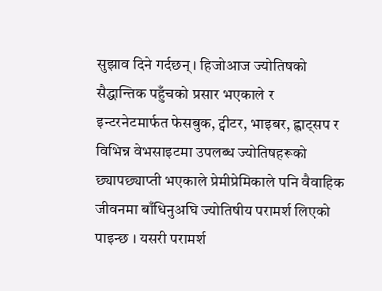सुझाव दिने गर्दछन् । हिजोआज ज्योतिषको सैद्धान्तिक पहुँचको प्रसार भएकाले र इन्टरनेटमार्फत फेसबुक, ट्वीटर, भाइबर, ह्वाट्सप र विभिन्न वेभसाइटमा उपलब्ध ज्योतिषहरूको छ्यापछ्याप्ती भएकाले प्रेमीप्रेमिकाले पनि वैवाहिक जीवनमा बाँधिनुअघि ज्योतिषीय परामर्श लिएको पाइन्छ । यसरी परामर्श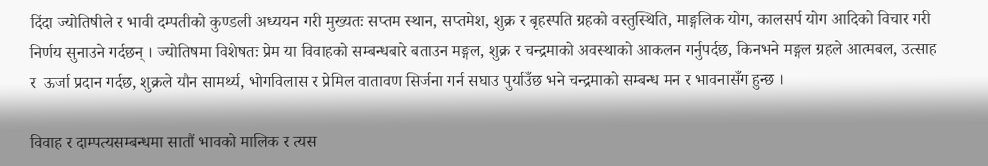दिंदा ज्योतिषीले र भावी दम्पतीको कुण्डली अध्ययन गरी मुख्यतः सप्तम स्थान, सप्तमेश, शुक्र र बृहस्पति ग्रहको वस्तुस्थिति, माङ्गलिक योग, कालसर्प योग आदिको विचार गरी निर्णय सुनाउने गर्दछन् । ज्योतिषमा विशेषतः प्रेम या विवाहको सम्बन्धबारे बताउन मङ्गल, शुक्र र चन्द्रमाको अवस्थाको आकलन गर्नुपर्दछ, किनभने मङ्गल ग्रहले आत्मबल, उत्साह र  ऊर्जा प्रदान गर्दछ, शुक्रले यौन सामर्थ्य, भोगविलास र प्रेमिल वातावण सिर्जना गर्न सघाउ पुर्याउँछ भने चन्द्रमाको सम्बन्ध मन र भावनासँग हुन्छ ।

विवाह र दाम्पत्यसम्बन्धमा सातौं भावको मालिक र त्यस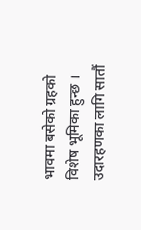भावमा बसेको ग्रहको विशेष भूमिका हुन्छ । उदारहणका लागि सातौं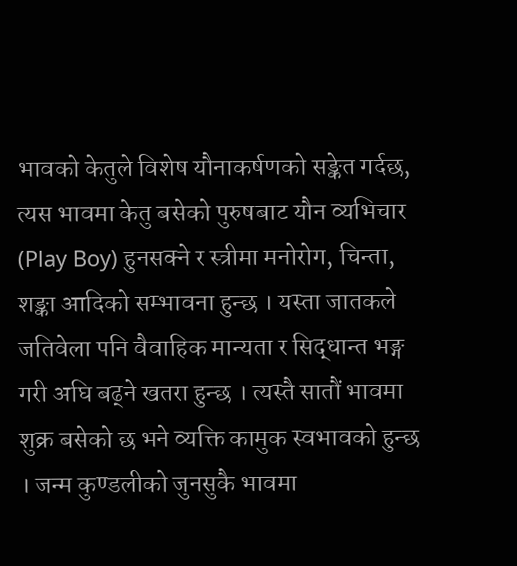भावको केतुले विशेष यौनाकर्षणको सङ्केत गर्दछ, त्यस भावमा केतु बसेको पुरुषबाट यौन व्यभिचार (Play Boy) हुनसक्ने र स्त्रीमा मनोरोग, चिन्ता, शङ्का आदिको सम्भावना हुन्छ । यस्ता जातकले जतिवेला पनि वैवाहिक मान्यता र सिद्धान्त भङ्ग गरी अघि बढ्ने खतरा हुन्छ । त्यस्तै सातौं भावमा शुक्र बसेको छ भने व्यक्ति कामुक स्वभावको हुन्छ । जन्म कुण्डलीको जुनसुकै भावमा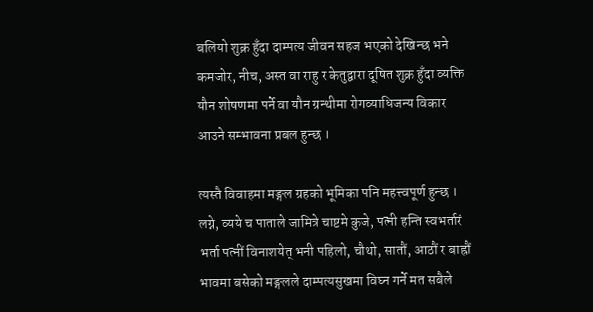बलियो शुक्र हुँदा दाम्पत्य जीवन सहज भएको देखिन्छ भने कमजोर, नीच, अस्त वा राहु र केतुद्वारा दूषित शुक्र हुँदा व्यक्ति यौन शोषणमा पर्ने वा यौन ग्रन्थीमा रोगव्याधिजन्य विकार आउने सम्भावना प्रबल हुन्छ ।

त्यस्तै विवाहमा मङ्गल ग्रहको भूमिका पनि महत्त्वपूर्ण हुन्छ । लग्ने, व्यये च पाताले जामित्रे चाष्टमे कुजे, पत्नी हन्ति स्वभर्तारं भर्ता पत्नीं विनाशयेत् भनी पहिलो, चौथो, सातौं, आठौं र बाह्रौं भावमा बसेको मङ्गलले दाम्पत्यसुखमा विघ्न गर्ने मत सबैले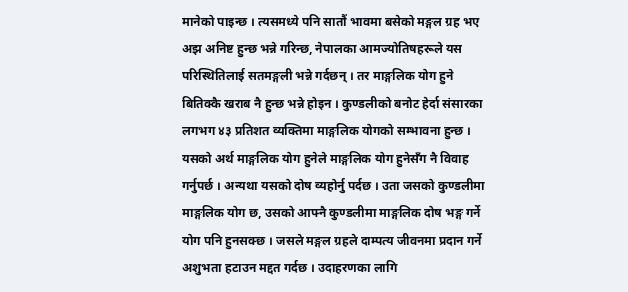मानेको पाइन्छ । त्यसमध्ये पनि सातौं भावमा बसेको मङ्गल ग्रह भए अझ अनिष्ट हुन्छ भन्ने गरिन्छ, नेपालका आमज्योतिषहरूले यस परिस्थितिलाई सतमङ्गली भन्ने गर्दछन् । तर माङ्गलिक योग हुने बितिक्कै खराब नै हुन्छ भन्ने होइन । कुण्डलीको बनोट हेर्दा संसारका लगभग ४३ प्रतिशत व्यक्तिमा माङ्गलिक योगको सम्भावना हुन्छ । यसको अर्थ माङ्गलिक योग हुनेले माङ्गलिक योग हुनेसँग नै विवाह गर्नुपर्छ । अन्यथा यसको दोष व्यहोर्नु पर्दछ । उता जसको कुण्डलीमा माङ्गलिक योग छ, उसको आफ्नै कुण्डलीमा माङ्गलिक दोष भङ्ग गर्ने योग पनि हुनसक्छ । जसले मङ्गल ग्रहले दाम्पत्य जीवनमा प्रदान गर्ने अशुभता हटाउन मद्दत गर्दछ । उदाहरणका लागि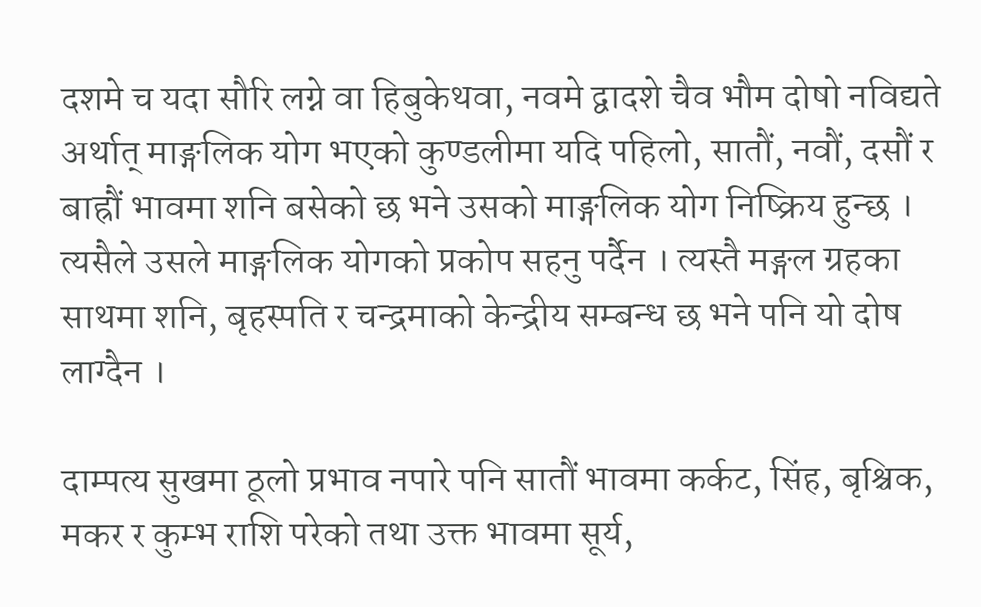दशमे च यदा सौरि लग्ने वा हिबुकेथवा, नवमे द्वादशे चैव भौम दोषो नविद्यते अर्थात् माङ्गलिक योग भएको कुण्डलीमा यदि पहिलो, सातौं, नवौं, दसौं र बाह्रौं भावमा शनि बसेको छ भने उसको माङ्गलिक योग निष्क्रिय हुन्छ । त्यसैले उसले माङ्गलिक योगको प्रकोप सहनु पर्दैन । त्यस्तै मङ्गल ग्रहका साथमा शनि, बृहस्पति र चन्द्रमाको केन्द्रीय सम्बन्ध छ भने पनि यो दोष लाग्दैन ।

दाम्पत्य सुखमा ठूलो प्रभाव नपारे पनि सातौं भावमा कर्कट, सिंह, बृश्चिक, मकर र कुम्भ राशि परेको तथा उक्त भावमा सूर्य,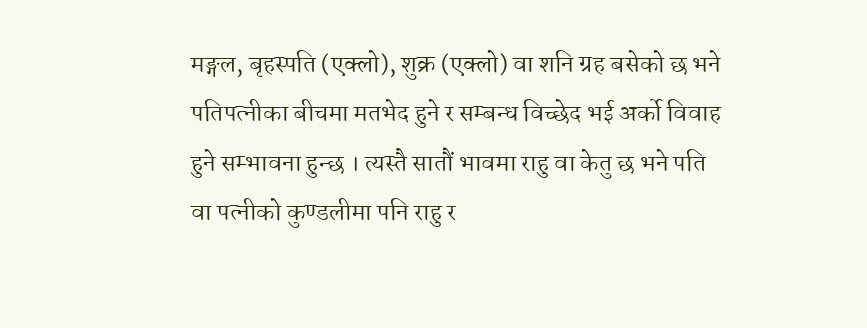मङ्गल, बृहस्पति (एक्लो), शुक्र (एक्लो) वा शनि ग्रह बसेको छ भने पतिपत्नीका बीचमा मतभेद हुने र सम्बन्ध विच्छेद भई अर्को विवाह हुने सम्भावना हुन्छ । त्यस्तै सातौं भावमा राहु वा केतु छ भने पति वा पत्नीको कुण्डलीमा पनि राहु र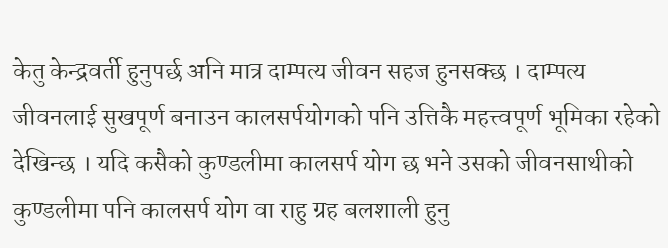केतु केन्द्रवर्ती हुनुपर्छ अनि मात्र दाम्पत्य जीवन सहज हुनसक्छ । दाम्पत्य जीवनलाई सुखपूर्ण बनाउन कालसर्पयोगको पनि उत्तिकै महत्त्वपूर्ण भूमिका रहेको देखिन्छ । यदि कसैको कुण्डलीमा कालसर्प योग छ भने उसको जीवनसाथीको कुण्डलीमा पनि कालसर्प योग वा राहु ग्रह बलशाली हुनु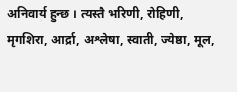अनिवार्य हुन्छ । त्यस्तै भरिणी, रोहिणी, मृगशिरा, आर्द्रा, अश्लेषा, स्वाती, ज्येष्ठा, मूल,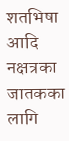शतभिषा आदि नक्षत्रका जातकका लागि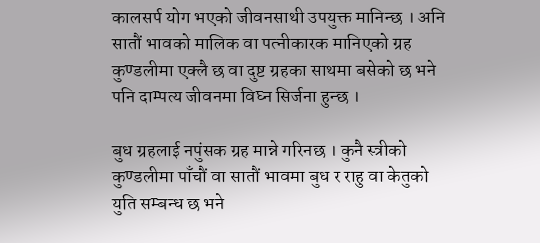कालसर्प योग भएको जीवनसाथी उपयुक्त मानिन्छ । अनि सातौं भावको मालिक वा पत्नीकारक मानिएको ग्रह कुण्डलीमा एक्लै छ वा दुष्ट ग्रहका साथमा बसेको छ भने पनि दाम्पत्य जीवनमा विघ्न सिर्जना हुन्छ ।

बुध ग्रहलाई नपुंसक ग्रह मान्ने गरिनछ । कुनै स्त्रीको कुण्डलीमा पाँचौं वा सातौं भावमा बुध र राहु वा केतुको युति सम्बन्ध छ भने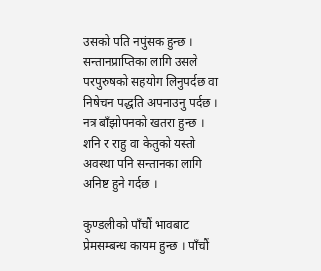उसको पति नपुंसक हुन्छ । सन्तानप्राप्तिका लागि उसले परपुरुषको सहयोग लिनुपर्दछ वा निषेचन पद्धति अपनाउनु पर्दछ । नत्र बाँझोपनको खतरा हुन्छ । शनि र राहु वा केतुको यस्तो अवस्था पनि सन्तानका लागि अनिष्ट हुने गर्दछ ।

कुण्डलीको पाँचौं भावबाट प्रेमसम्बन्ध कायम हुन्छ । पाँचौं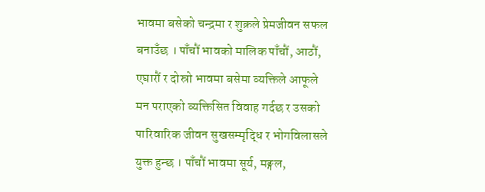भावमा बसेको चन्द्रमा र शुक्रले प्रेमजीवन सफल बनाउँछ । पाँचौं भावको मालिक पाँचौं, आठौं, एघारौं र दोस्रो भावमा बसेमा व्यक्तिले आफूले मन पराएको व्यक्तिसित विवाह गर्दछ र उसको पारिवारिक जीवन सुखसम्मृद्धि र भोगविलासले युक्त हुन्छ । पाँचौं भावमा सूर्य, मङ्गल,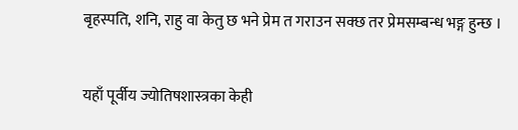बृहस्पति, शनि, राहु वा केतु छ भने प्रेम त गराउन सक्छ तर प्रेमसम्बन्ध भङ्ग हुन्छ ।

यहाँ पूर्वीय ज्योतिषशास्त्रका केही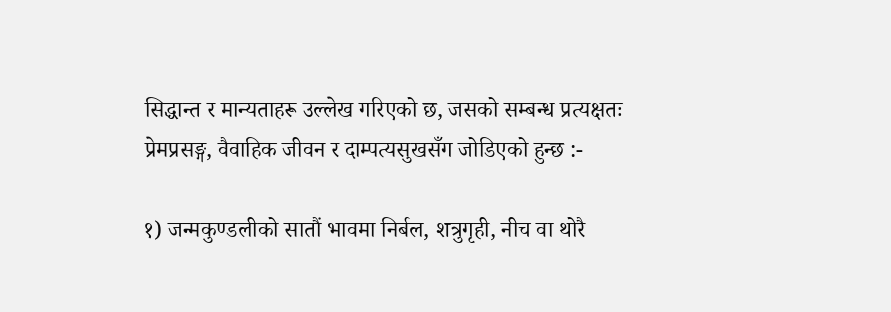सिद्धान्त र मान्यताहरू उल्लेख गरिएको छ, जसको सम्बन्ध प्रत्यक्षतः प्रेमप्रसङ्ग, वैवाहिक जीवन र दाम्पत्यसुखसँग जोडिएको हुन्छ :-

१) जन्मकुण्डलीको सातौं भावमा निर्बल, शत्रुगृही, नीच वा थोरै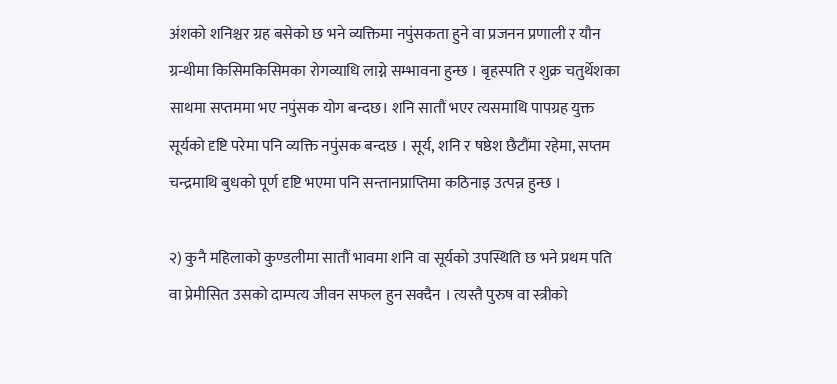अंशको शनिश्चर ग्रह बसेको छ भने व्यक्तिमा नपुंसकता हुने वा प्रजनन प्रणाली र यौन ग्रन्थीमा किसिमकिसिमका रोगव्याधि लाग्ने सम्भावना हुन्छ । बृहस्पति र शुक्र चतुर्थेशका साथमा सप्तममा भए नपुंसक योग बन्दछ। शनि सातौं भएर त्यसमाथि पापग्रह युक्त सूर्यको दृष्टि परेमा पनि व्यक्ति नपुंसक बन्दछ । सूर्य, शनि र षष्ठेश छैटौंमा रहेमा, सप्तम चन्द्रमाथि बुधको पूर्ण दृष्टि भएमा पनि सन्तानप्राप्तिमा कठिनाइ उत्पन्न हुन्छ ।

२) कुनै महिलाको कुण्डलीमा सातौं भावमा शनि वा सूर्यको उपस्थिति छ भने प्रथम पति वा प्रेमीसित उसको दाम्पत्य जीवन सफल हुन सक्दैन । त्यस्तै पुरुष वा स्त्रीको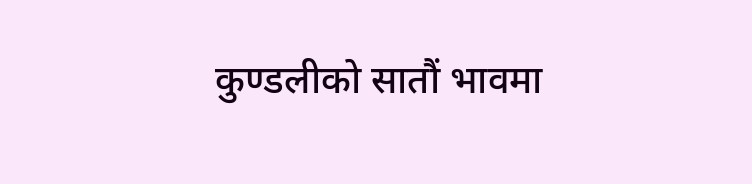कुण्डलीको सातौं भावमा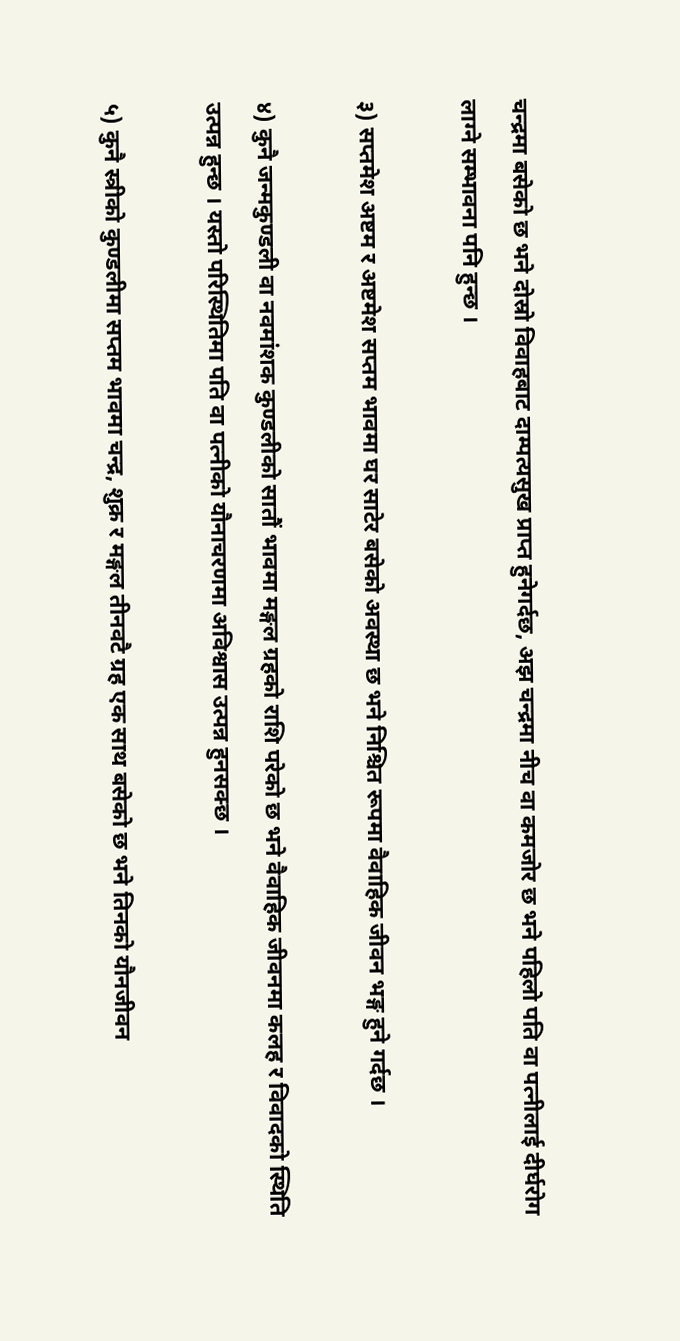चन्द्रमा बसेको छ भने दोस्रो विवाहबाट दाम्पत्यसुख प्राप्त हुनेगर्दछ, अझ चन्द्रमा नीच वा कमजोर छ भने पहिलो पति वा पत्नीलाई दीर्घरोग लाग्ने सम्भावना पनि हुन्छ ।

३) सप्तमेश अष्टम र अष्टमेश सप्तम भावमा घर साटेर बसेको अवस्था छ भने निश्चित रूपमा वैवाहिक जीवन भङ्ग हुने गर्दछ ।

४) कुनै जन्मकुण्डली वा नवमांशक कुण्डलीको सातौं भावमा मङ्गल ग्रहको राशि परेको छ भने वैवाहिक जीवनमा कलह र विवादको स्थिति उत्पन्न हुन्छ । यस्तो परिस्थितिमा पति वा पत्नीको यौनाचरणमा अविश्वास उत्पन्न हुनसक्छ ।

५) कुनै स्त्रीको कुण्डलीमा सप्तम भावमा चन्द्र, शुक्र र मङ्गल तीनवटै ग्रह एक साथ बसेको छ भने तिनको यौनजीवन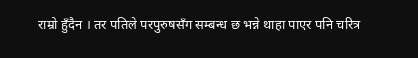राम्रो हुँदैन । तर पतिले परपुरुषसँग सम्बन्ध छ भन्ने थाहा पाएर पनि चरित्र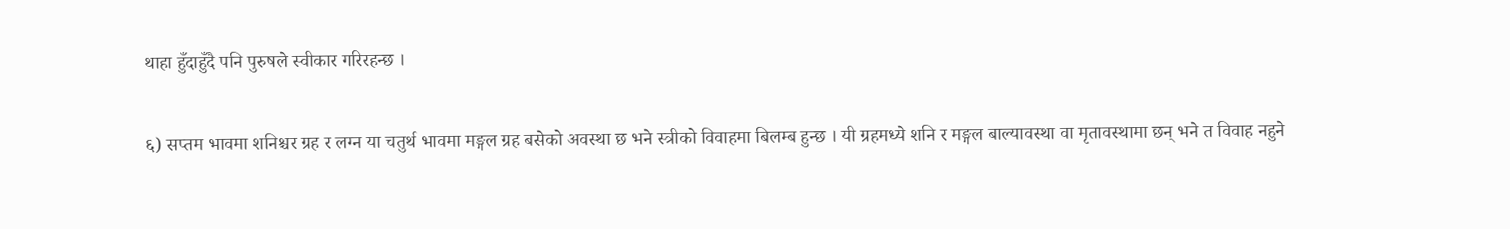थाहा हुँदाहुँदै पनि पुरुषले स्वीकार गरिरहन्छ ।

६) सप्तम भावमा शनिश्चर ग्रह र लग्न या चतुर्थ भावमा मङ्गल ग्रह बसेको अवस्था छ भने स्त्रीको विवाहमा बिलम्ब हुन्छ । यी ग्रहमध्ये शनि र मङ्गल बाल्यावस्था वा मृतावस्थामा छन् भने त विवाह नहुने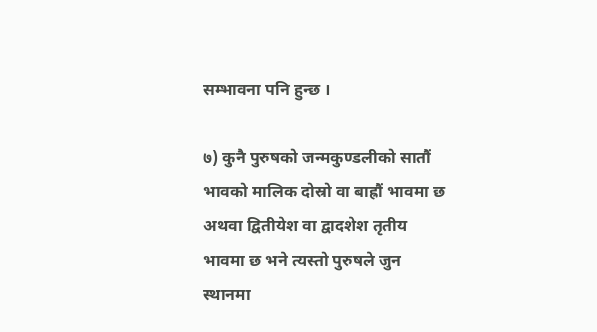सम्भावना पनि हुन्छ ।

७) कुनै पुरुषको जन्मकुण्डलीको सातौं भावको मालिक दोस्रो वा बाह्रौं भावमा छ अथवा द्वितीयेश वा द्वादशेश तृतीय भावमा छ भने त्यस्तो पुरुषले जुन स्थानमा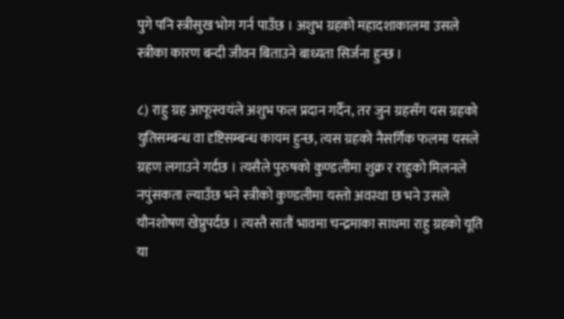पुगे पनि स्त्रीसुख भोग गर्न पाउँछ । अशुभ ग्रहको महादशाकालमा उसले स्त्रीका कारण बन्दी जीवन बिताउने बाध्यता सिर्जना हुन्छ ।

८) राहु ग्रह आफूस्वयंले अशुभ फल प्रदान गर्दैन, तर जुन ग्रहसँग यस ग्रहको युतिसम्बन्ध वा दृष्टिसम्बन्ध कायम हुन्छ, त्यस ग्रहको नैसर्गिक फलमा यसले ग्रहण लगाउने गर्दछ । त्यसैले पुरुषको कुण्डलीमा शुक्र र राहुको मिलनले नपुंसकता ल्याउँछ भने स्त्रीको कुण्डलीमा यस्तो अवस्था छ भने उसले यौनशोषण खेप्नुपर्दछ । त्यस्तै सातौं भावमा चन्द्रमाका साथमा राहु ग्रहको यूति या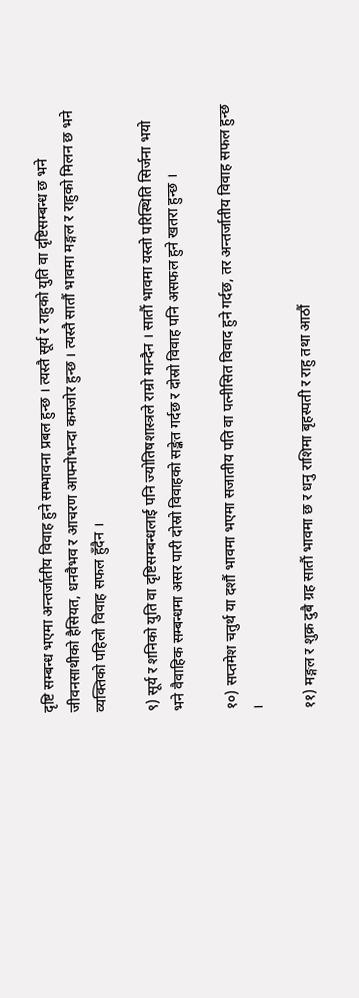दृष्टि सम्बन्ध भएमा अन्तर्जातीय विवाह हुने सम्भावना प्रबल हुन्छ । त्यस्तै सूर्य र राहुको युति वा दृष्टिसम्बन्ध छ भने जीवनसाथीको हैसियत, धनवैभव र आचरण आफ्नोभन्दा कमजोर हुन्छ । त्यस्तै सातौं भावमा मङ्गल र राहुको मिलन छ भने व्यक्तिको पहिलो विवाह सफल हुँदैन ।

९) सूर्य र शनिको युति वा दृष्टिसम्बन्धलाई पनि ज्योतिषशास्त्रले राम्रो मान्दैन । सातौं भावमा यस्तो परिस्थिति सिर्जना भयो भने वैवाहिक सम्बन्धमा असर पारी दोस्रो विवाहको सङ्केत गर्दछ र दोस्रो विवाह पनि असफल हुने खतरा हुन्छ ।

१०) सप्तमेश चतुर्थ या दशौं भावमा भएमा सजातीय पति वा पत्नीसित विवाद हुने गर्दछ, तर अन्तर्जातीय विवाह सफल हुन्छ ।

११) मङ्गल र शुक्र दुबै ग्रह सातौं भावमा छ र धनु राशिमा बृहस्पती र राहु तथा आठौं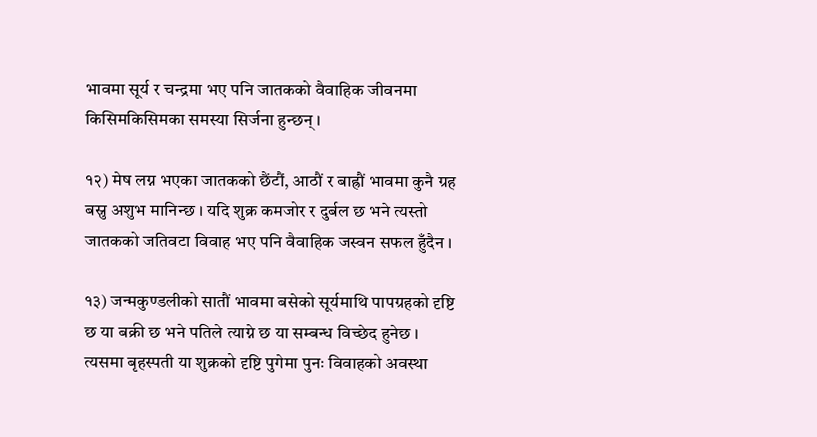भावमा सूर्य र चन्द्रमा भए पनि जातकको वैवाहिक जीवनमा किसिमकिसिमका समस्या सिर्जना हुन्छन् ।

१२) मेष लग्न भएका जातकको छैंटौं, आठौं र बाह्रौं भावमा कुनै ग्रह बस्नु अशुभ मानिन्छ । यदि शुक्र कमजोर र दुर्बल छ भने त्यस्तो जातकको जतिवटा विवाह भए पनि वैवाहिक जस्वन सफल हुँदैन ।

१३) जन्मकुण्डलीको सातौं भावमा बसेको सूर्यमाथि पापग्रहको दृष्टि छ या बक्री छ भने पतिले त्याग्ने छ या सम्बन्ध विच्छेद हुनेछ । त्यसमा बृहस्पती या शुक्रको दृष्टि पुगेमा पुनः विवाहको अवस्था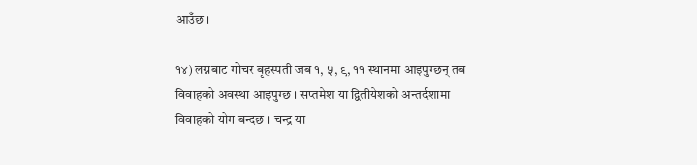आउँछ।

१४) लग्नबाट गोचर बृहस्पती जब १, ५, ९, ११ स्थानमा आइपुग्छन् तब विवाहको अवस्था आइपुग्छ । सप्तमेश या द्वितीयेशको अन्तर्दशामा विवाहको योग बन्दछ । चन्द्र या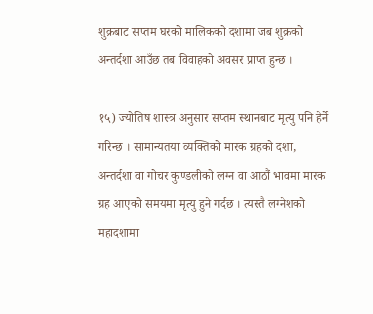शुक्रबाट सप्तम घरको मालिकको दशामा जब शुक्रको अन्तर्दशा आउँछ तब विवाहको अवसर प्राप्त हुन्छ ।

१५) ज्योतिष शास्त्र अनुसार सप्तम स्थानबाट मृत्यु पनि हेर्ने गरिन्छ । सामान्यतया व्यक्तिको मारक ग्रहको दशा, अन्तर्दशा वा गोचर कुण्डलीको लग्न वा आठौं भावमा मारक ग्रह आएको समयमा मृत्यु हुने गर्दछ । त्यस्तै लग्नेशको महादशामा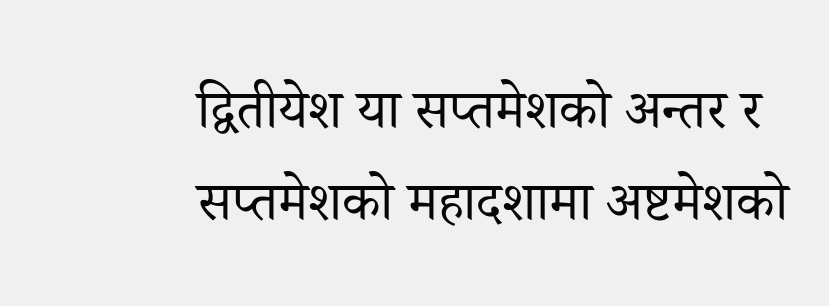द्वितीयेश या सप्तमेशको अन्तर र सप्तमेशको महादशामा अष्टमेशको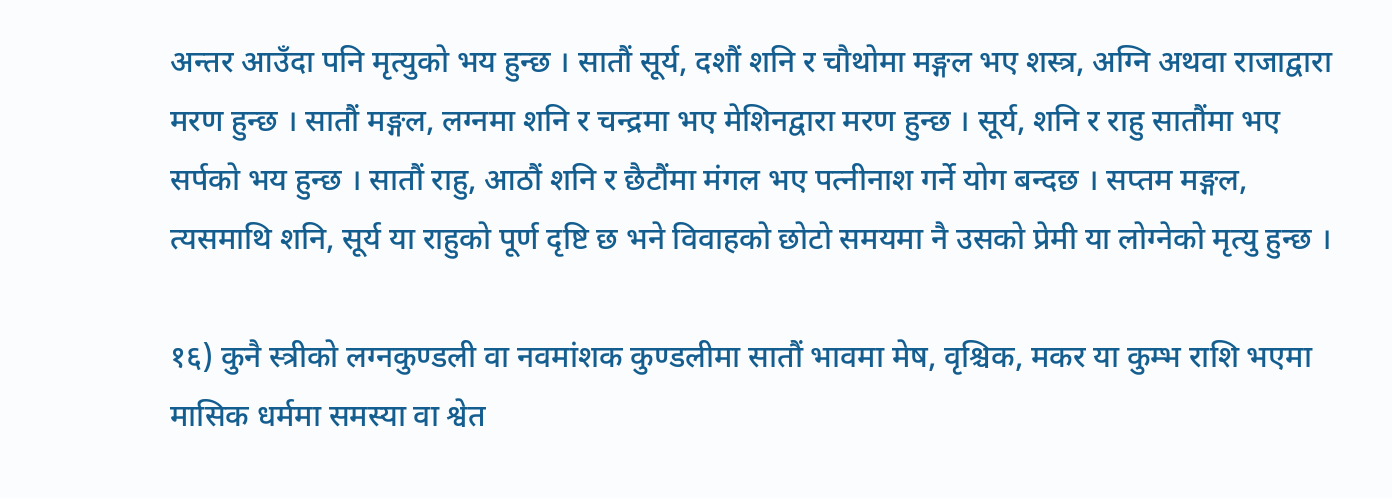अन्तर आउँदा पनि मृत्युको भय हुन्छ । सातौं सूर्य, दशौं शनि र चौथोमा मङ्गल भए शस्त्र, अग्नि अथवा राजाद्वारा मरण हुन्छ । सातौं मङ्गल, लग्नमा शनि र चन्द्रमा भए मेशिनद्वारा मरण हुन्छ । सूर्य, शनि र राहु सातौंमा भए सर्पको भय हुन्छ । सातौं राहु, आठौं शनि र छैटौंमा मंगल भए पत्नीनाश गर्ने योग बन्दछ । सप्तम मङ्गल, त्यसमाथि शनि, सूर्य या राहुको पूर्ण दृष्टि छ भने विवाहको छोटो समयमा नै उसको प्रेमी या लोग्नेको मृत्यु हुन्छ ।

१६) कुनै स्त्रीको लग्नकुण्डली वा नवमांशक कुण्डलीमा सातौं भावमा मेष, वृश्चिक, मकर या कुम्भ राशि भएमा मासिक धर्ममा समस्या वा श्वेत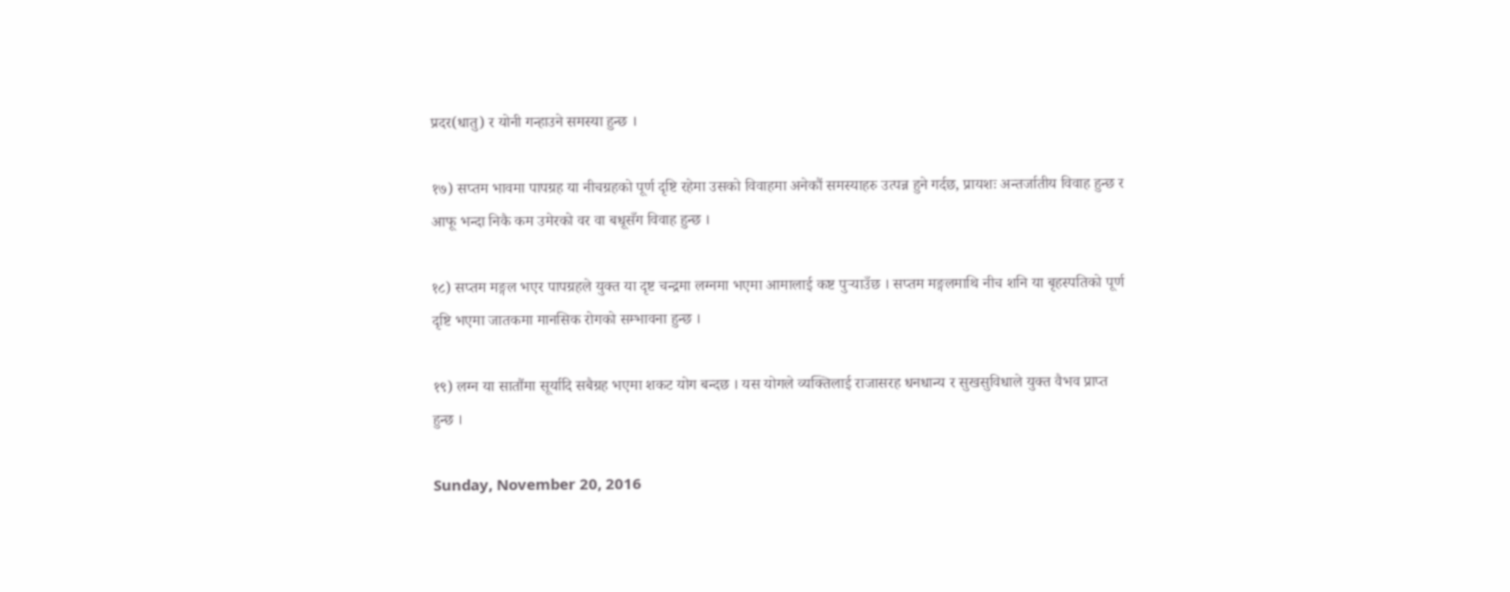प्रदर(धातु) र योनी गन्हाउने समस्या हुन्छ ।

१७) सप्तम भावमा पापग्रह या नीचग्रहको पूर्ण दृष्टि रहेमा उसको विवाहमा अनेकौं समस्याहरु उत्पन्न हुने गर्दछ, प्रायशः अन्तर्जातीय विवाह हुन्छ र आफू भन्दा निकै कम उमेरको वर वा बधूसँग विवाह हुन्छ ।

१८) सप्तम मङ्गल भएर पापग्रहले युक्त या दृष्ट चन्द्रमा लग्नमा भएमा आमालाई कष्ट पुर्‍याउँछ । सप्तम मङ्गलमाथि नीच शनि या बृहस्पतिको पूर्ण दृष्टि भएमा जातकमा मानसिक रोगको सम्भावना हुन्छ ।

१९) लग्न या सातौंमा सूर्यादि सबैग्रह भएमा शकट योग बन्दछ । यस योगले व्यक्तिलाई राजासरह धनधान्य र सुखसुविधाले युक्त वैभव प्राप्त हुन्छ ।

Sunday, November 20, 2016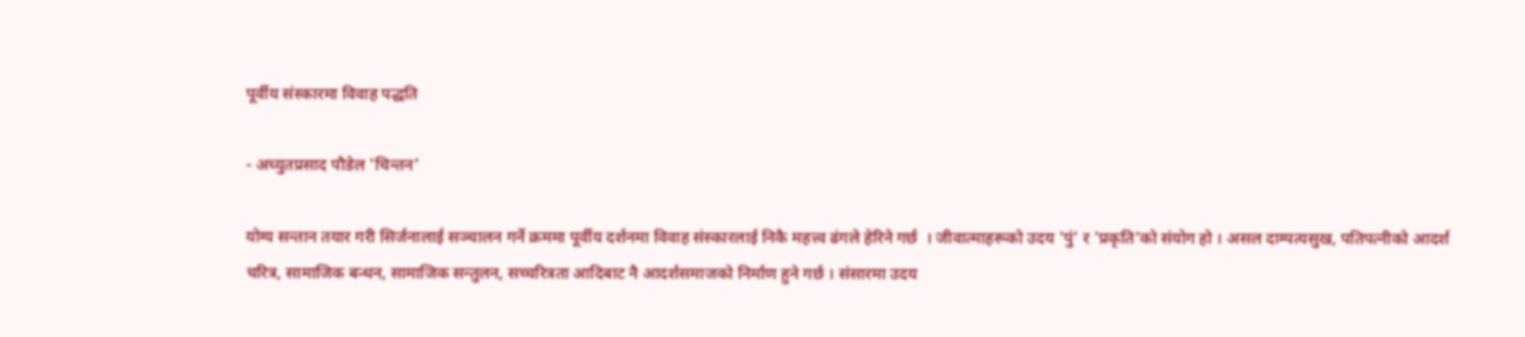पूर्वीय संस्कारमा विवाह पद्धति

- अच्युतप्रसाद पौडेल 'चिन्तन’

योग्य सन्तान तयार गरी सिर्जनालाई सञ्चालन गर्ने क्रममा पूर्वीय दर्शनमा विवाह संस्कारलाई निकै महत्त्व ढंगले हेरिने गर्छ  । जीवात्माहरूको उदय 'पुं' र 'प्रकृति'को संयोग हो । असल दाम्पत्यसुख, पतिपत्नीको आदर्श चरित्र, सामाजिक बन्धन, सामाजिक सन्तुलन, सच्चरित्रता आदिबाट नै आदर्शसमाजको निर्माण हुने गर्छ । संसारमा उदय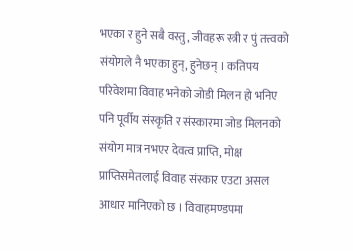भएका र हुने सबै वस्तु, जीवहरू स्त्री र पुं तत्त्वको संयोगले नै भएका हुन्, हुनेछन् । कतिपय परिवेशमा विवाह भनेको जोडी मिलन हो भनिए पनि पूर्वीय संस्कृति र संस्कारमा जोड मिलनको संयोग मात्र नभएर देवत्व प्राप्ति, मोक्ष प्राप्तिसमेतलाई विवाह संस्कार एउटा असल आधार मानिएको छ । विवाहमण्डपमा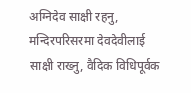अग्निदेव साक्षी रहनु, मन्दिरपरिसरमा देवदेवीलाई साक्षी राख्नु, वैदिक विधिपूर्वक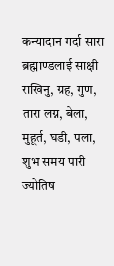कन्यादान गर्दा सारा ब्रह्माण्डलाई साक्षी राखिनु, ग्रह, गुण, तारा लग्न, बेला, मुहूर्त, घडी, पला, शुभ समय पारी ज्योतिष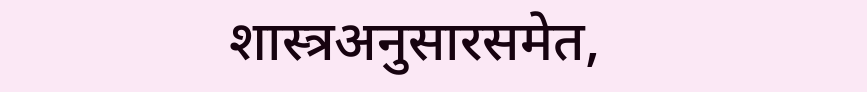शास्त्रअनुसारसमेत,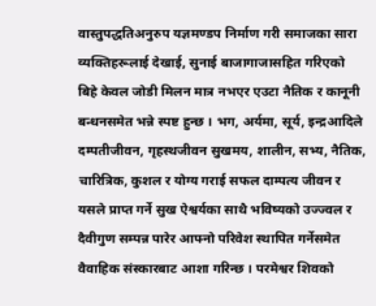वास्तुपद्धतिअनुरुप यज्ञमण्डप निर्माण गरी समाजका सारा व्यक्तिहरूलाई देखाई, सुनाई बाजागाजासहित गरिएको बिहे केवल जोडी मिलन मात्र नभएर एउटा नैतिक र कानूनी बन्धनसमेत भन्ने स्पष्ट हुन्छ । भग, अर्यमा, सूर्य, इन्द्रआदिले दम्पतीजीवन, गृहस्थजीवन सुखमय, शालीन, सभ्य, नैतिक, चारित्रिक, कुशल र योग्य गराई सफल दाम्पत्य जीवन र यसले प्राप्त गर्ने सुख ऐश्वर्यका साथै भविष्यको उज्ज्वल र दैवीगुण सम्पन्न पारेर आफ्नो परिवेश स्थापित गर्नेसमेत वैवाहिक संस्कारबाट आशा गरिन्छ । परमेश्वर शिवको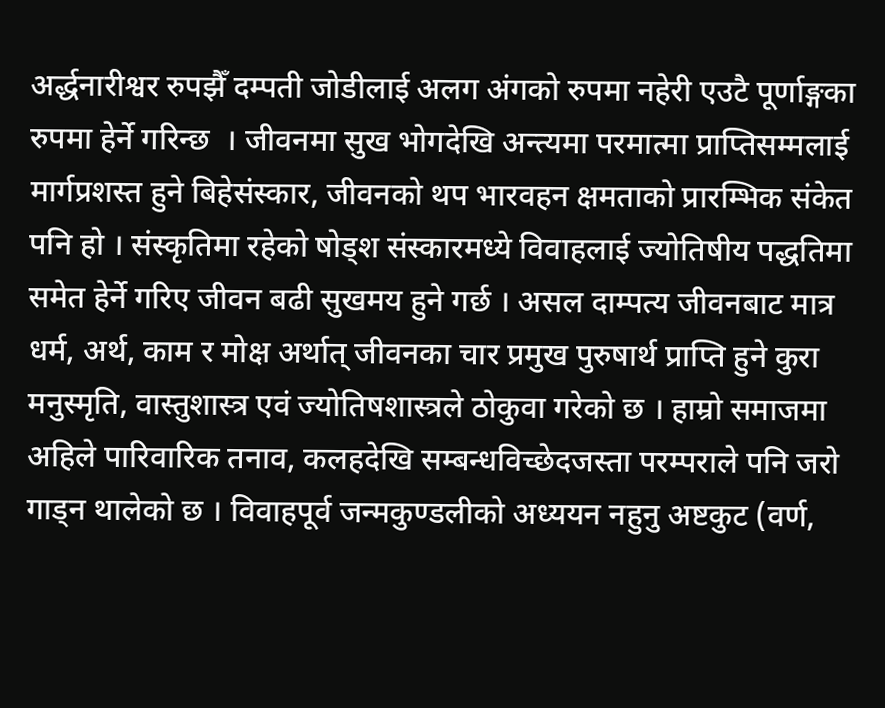अर्द्धनारीश्वर रुपझैँ दम्पती जोडीलाई अलग अंगको रुपमा नहेरी एउटै पूर्णाङ्गका रुपमा हेर्ने गरिन्छ  । जीवनमा सुख भोगदेखि अन्त्यमा परमात्मा प्राप्तिसम्मलाई मार्गप्रशस्त हुने बिहेसंस्कार, जीवनको थप भारवहन क्षमताको प्रारम्भिक संकेत पनि हो । संस्कृतिमा रहेको षोड्श संस्कारमध्ये विवाहलाई ज्योतिषीय पद्धतिमा समेत हेर्ने गरिए जीवन बढी सुखमय हुने गर्छ । असल दाम्पत्य जीवनबाट मात्र धर्म, अर्थ, काम र मोक्ष अर्थात् जीवनका चार प्रमुख पुरुषार्थ प्राप्ति हुने कुरा मनुस्मृति, वास्तुशास्त्र एवं ज्योतिषशास्त्रले ठोकुवा गरेको छ । हाम्रो समाजमा अहिले पारिवारिक तनाव, कलहदेखि सम्बन्धविच्छेदजस्ता परम्पराले पनि जरो गाड्न थालेको छ । विवाहपूर्व जन्मकुण्डलीको अध्ययन नहुनु अष्टकुट (वर्ण,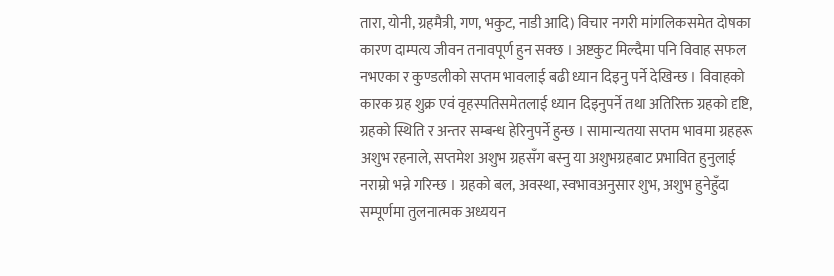तारा, योनी, ग्रहमैत्री, गण, भकुट, नाडी आदि) विचार नगरी मांगलिकसमेत दोषका कारण दाम्पत्य जीवन तनावपूर्ण हुन सक्छ । अष्टकुट मिल्दैमा पनि विवाह सफल नभएका र कुण्डलीको सप्तम भावलाई बढी ध्यान दिइनु पर्ने देखिन्छ । विवाहको कारक ग्रह शुक्र एवं वृहस्पतिसमेतलाई ध्यान दिइनुपर्ने तथा अतिरिक्त ग्रहको दृष्टि, ग्रहको स्थिति र अन्तर सम्बन्ध हेरिनुपर्ने हुन्छ । सामान्यतया सप्तम भावमा ग्रहहरू अशुभ रहनाले, सप्तमेश अशुभ ग्रहसँग बस्नु या अशुभग्रहबाट प्रभावित हुनुलाई नराम्रो भन्ने गरिन्छ । ग्रहको बल, अवस्था, स्वभावअनुसार शुभ, अशुभ हुनेहुँदा सम्पूर्णमा तुलनात्मक अध्ययन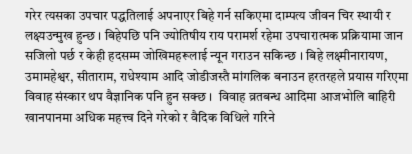गरेर त्यसका उपचार पद्धतिलाई अपनाएर बिहे गर्न सकिएमा दाम्पत्य जीवन चिर स्थायी र लक्ष्यउन्मुख हुन्छ । बिहेपछि पनि ज्योतिषीय राय परामर्श रहेमा उपचारात्मक प्रक्रियामा जान सजिलो पर्छ र केही हदसम्म जोखिमहरूलाई न्यून गराउन सकिन्छ । बिहे लक्ष्मीनारायण, उमामहेश्वर, सीताराम, राधेश्याम आदि जोडीजस्तै मांगलिक बनाउन हरतरहले प्रयास गरिएमा विवाह संस्कार थप वैज्ञानिक पनि हुन सक्छ ।  विवाह व्रतबन्ध आदिमा आजभोलि बाहिरी खानपानमा अधिक महत्त्व दिने गरेको र वैदिक विधिले गरिने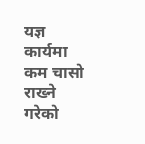यज्ञ कार्यमा कम चासो राख्ने गरेको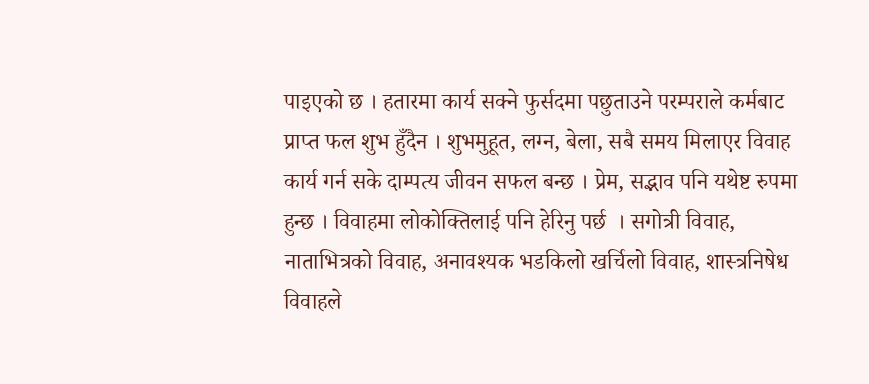पाइएको छ । हतारमा कार्य सक्ने फुर्सदमा पछुताउने परम्पराले कर्मबाट प्राप्त फल शुभ हुँदैन । शुभमुहूत, लग्न, बेला, सबै समय मिलाएर विवाह कार्य गर्न सके दाम्पत्य जीवन सफल बन्छ । प्रेम, सद्भाव पनि यथेष्ट रुपमा हुन्छ । विवाहमा लोकोक्तिलाई पनि हेरिनु पर्छ  । सगोत्री विवाह, नाताभित्रको विवाह, अनावश्यक भडकिलो खर्चिलो विवाह, शास्त्रनिषेध विवाहले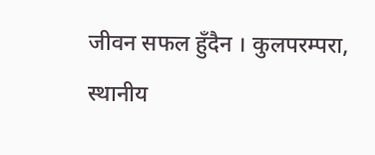जीवन सफल हुँदैन । कुलपरम्परा, स्थानीय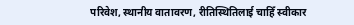परिवेश, स्थानीय वातावरण, रीतिस्थितिलाई चाहिँ स्वीकार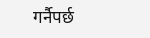गर्नैपर्छ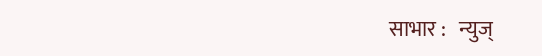साभार :   न्युज्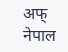अफ् नेपाल